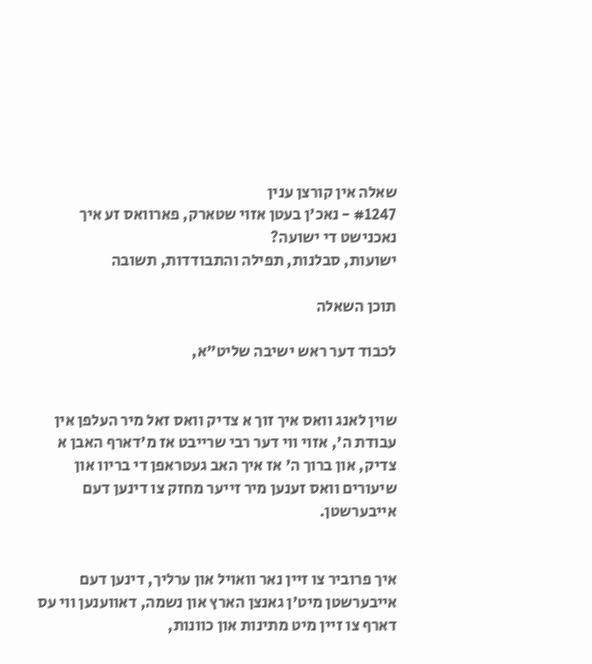שאלה אין קורצן ענין
#1247 - נאכ'ן בעטן אזוי שטארק, פארוואס זע איך נאכנישט די ישועה?
ישועות, סבלנות, תפילה והתבודדות, תשובה

תוכן השאלה

לכבוד דער ראש ישיבה שליט"א,


שוין לאנג וואס איך זוך א צדיק וואס זאל מיר העלפן אין עבודת ה', אזוי ווי דער רבי שרייבט אז מ'דארף האבן א צדיק, און ברוך ה' אז איך האב געטראפן די בריוו און שיעורים וואס זענען מיר זייער מחזק צו דינען דעם אייבערשטן.


איך פרוביר צו זיין נאר וואויל און ערליך, דינען דעם אייבערשטן מיט'ן גאנצן הארץ און נשמה, דאווענען ווי עס דארף צו זיין מיט מתינות און כוונות,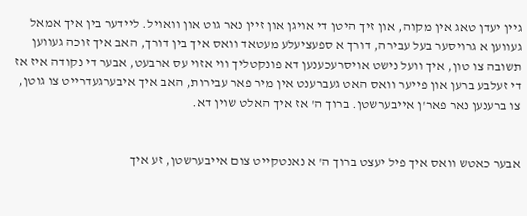גיין יעדן טאג אין מקוה, און זיך היטן די אויגן און זיין נאר גוט און וואויל. ליידער בין איך אמאל געווען א גרויסער בעל עבירה, דורך א ספעציעלע מעטאד וואס איך בין דורך, האב איך זוכה געווען תשובה צו טון, איך וועל נישט אויסרעכענען דא פונקטליך ווי אזוי עס ארבעט, אבער די נקודה איז אז די זעלבע ברען און פייער וואס האט געברענט אין מיר פאר עבירות, האב איך איבערגעדרייט צו גוטן, צו ברענען נאר פאר'ן אייבערשטן. ברוך ה' אז איך האלט שוין דא.


אבער כאטש וואס איך פיל יעצט ברוך ה' א נאנטקייט צום אייבערשטן, זע איך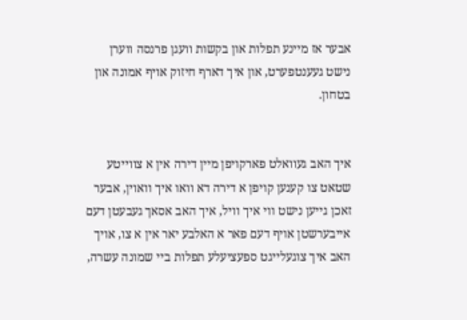אבער אז מיינע תפלות און בקשות וועגן פרנסה ווערן נישט געענטפערט, און איך דארף חיזוק אויף אמונה און בטחון.


איך האב געוואלט פארקויפן מיין דירה אין א צווייטע שטאט צו קענען קויפן א דירה דא וואו איך וואוין, אבער זאכן גייען נישט ווי איך וויל, איך האב אסאך געבעטן דעם אייבערשטן אויף דעם פאר א האלבע יאר אין א צו, אויך האב איך צוגעלייגט ספעציעלע תפלות ביי שמונה עשרה,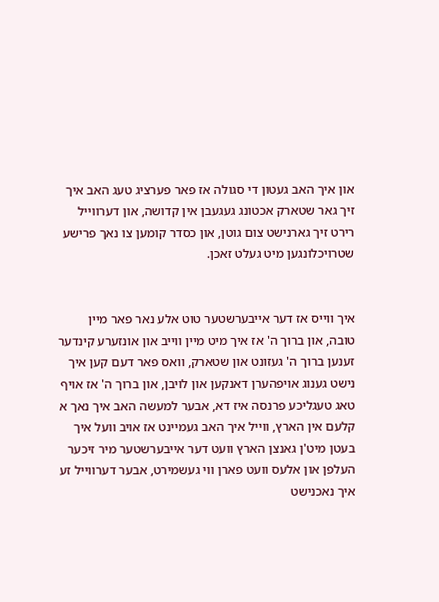און איך האב געטון די סגולה אז פאר פערציג טעג האב איך זיך גאר שטארק אכטונג געגעבן אין קדושה, און דערווייל רירט זיך גארנישט צום גוטן, און כסדר קומען צו נאך פרישע שטרויכלונגען מיט געלט זאכן.


איך ווייס אז דער אייבערשטער טוט אלע נאר פאר מיין טובה, און ברוך ה' אז איך מיט מיין ווייב און אונזערע קינדער זענען ברוך ה' געזונט און שטארק, וואס פאר דעם קען איך נישט גענוג אויפהערן דאנקען און לויבן, און ברוך ה' אז אויף טאג טעגליכע פרנסה איז דא, אבער למעשה האב איך נאך א קלעם אין הארץ, ווייל איך האב געמיינט אז אויב וועל איך בעטן מיט'ן גאנצן הארץ וועט דער אייבערשטער מיר זיכער העלפן און אלעס וועט פארן ווי געשמירט, אבער דערווייל זע איך נאכנישט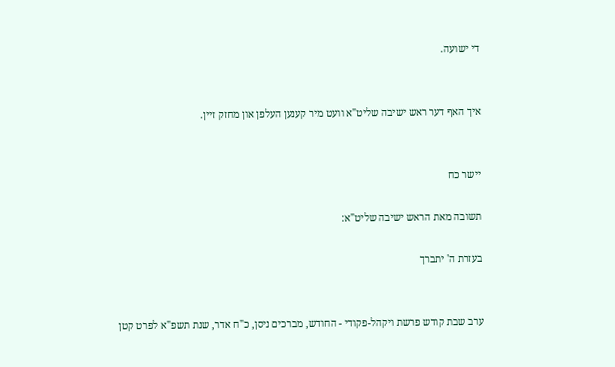די ישועה.


איך האף דער ראש ישיבה שליט"א וועט מיר קענען העלפן און מחזק זיין.


יישר כח

תשובה מאת הראש ישיבה שליט"א:

בעזרת ה' יתברך


ערב שבת קודש פרשת ויקהל-פקודי - החודש, מברכים ניסן, כ"ח אדר, שנת תשפ"א לפרט קטן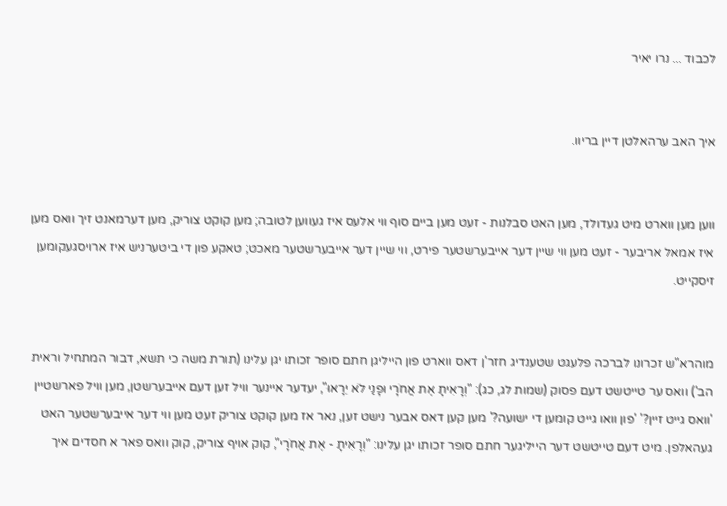לכבוד ... נרו יאיר


איך האב ערהאלטן דיין בריוו.


ווען מען ווארט מיט געדולד, מען האט סבלנות - זעט מען ביים סוף ווי אלעס איז געווען לטובה; מען קוקט צוריק, מען דערמאנט זיך וואס מען איז אמאל אריבער - זעט מען ווי שיין דער אייבערשטער פירט, ווי שיין דער אייבערשטער מאכט; טאקע פון די ביטערניש איז ארויסגעקומען זיסקייט.


מוהרא"ש זכרונו לברכה פלעגט שטענדיג חזר'ן דאס ווארט פון הייליגן חתם סופר זכותו יגן עלינו (תורת משה כי תשא, דבור המתחיל וראית הב') וואס ער טייטשט דעם פסוק (שמות לג, כג): "וְרָאִיתָ אֶת אֲחֹרָי וּפָנַי לֹא יֵרָאוּ", יעדער איינער וויל זען דעם אייבערשטן, מען וויל פארשטיין 'וואס גייט זיין?' 'פון וואו גייט קומען די ישועה?' מען קען דאס אבער נישט זען, נאר אז מען קוקט צוריק זעט מען ווי דער אייבערשטער האט געהאלפן. מיט דעם טייטשט דער הייליגער חתם סופר זכותו יגן עלינו: "וְרָאִיתָ - אֶת אֲחֹרָי", קוק אויף צוריק, קוק וואס פאר א חסדים איך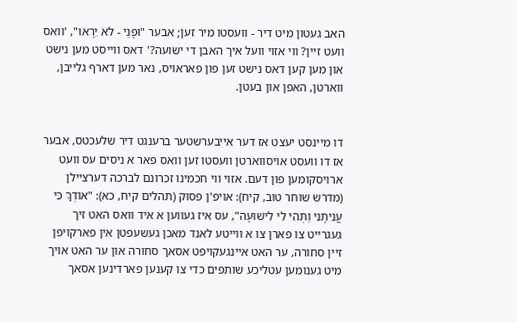האב געטון מיט דיר - וועסטו מיר זען; אבער "וּפָנַי - לֹא יֵרָאוּ", 'וואס וועט זיין? ווי אזוי וועל איך האבן די ישועה?' דאס ווייסט מען נישט און מען קען דאס נישט זען פון פאראויס, נאר מען דארף גלייבן, ווארטן, האפן און בעטן.


דו מיינסט יעצט אז דער אייבערשטער ברענגט דיר שלעכטס, אבער אז דו וועסט אויסווארטן וועסטו זען וואס פאר א ניסים עס וועט ארויסקומען פון דעם. אזוי ווי חכמינו זכרונם לברכה דערציילן (מדרש שוחר טוב, קיח): אויפ'ן פסוק (תהלים קיח, כא): "אוֹדְךָ כִּי עֲנִיתָנִי וַתְּהִי לִי לִישׁוּעָה", עס איז געווען א איד וואס האט זיך געגרייט צו פארן צו א ווייטע לאנד מאכן געשעפטן אין פארקויפן זיין סחורה, ער האט איינגעקויפט אסאך סחורה און ער האט אויך מיט גענומען עטליכע שותפים כדי צו קענען פארדינען אסאך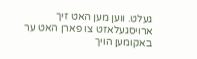געלט. ווען מען האט זיך ארויסגעלאזט צו פארן האט ער באקומען הויך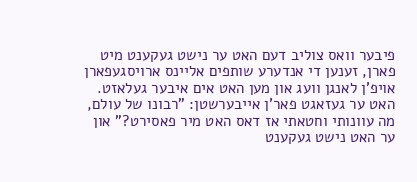פיבער וואס צוליב דעם האט ער נישט געקענט מיט פארן, זענען די אנדערע שותפים אליינס ארויסגעפארן אויפ'ן לאנגן וועג און מען האט אים איבער געלאזט. האט ער געזאגט פאר'ן אייבערשטן: "רבונו של עולם, מה עוונותי וחטאתי אז דאס האט מיר פאסירט?" און ער האט נישט געקענט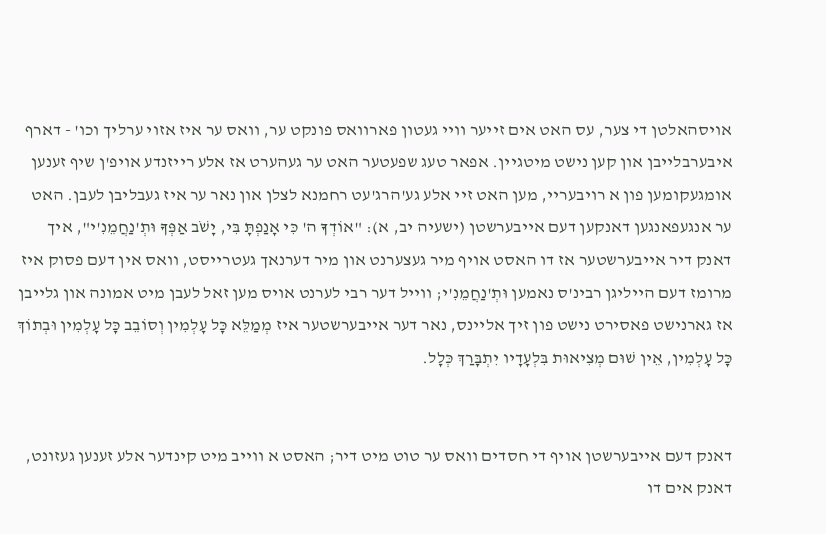אויסהאלטן די צער, עס האט אים זייער וויי געטון פארוואס פונקט ער, וואס ער איז אזוי ערליך וכו' - דארף איבערבלייבן און קען נישט מיטגיין. אפאר טעג שפעטער האט ער געהערט אז אלע רייזנדע אויפ'ן שיף זענען אומגעקומען פון א רויבעריי, מען האט זיי אלע גע'הרג'עט רחמנא לצלן און נאר ער איז געבליבן לעבן. האט ער אנגעפאנגען דאנקען דעם אייבערשטן (ישעיה יב, א): "אוֹדְךָ ה' כִּי אָנַפְתָּ בִּי, יָשֹׁב אַפְּךָ וּתְ'נַחֲמֵנִ'י", איך דאנק דיר אייבערשטער אז דו האסט אויף מיר געצערנט און מיר דערנאך געטרייסט, וואס אין דעם פסוק איז מרומז דעם הייליגן רבינ'ס נאמען וּתְ'נַחֲמֵנִ'י; ווייל דער רבי לערנט אויס מען זאל לעבן מיט אמונה און גלייבן אז גארנישט פאסירט נישט פון זיך אליינס, נאר דער אייבערשטער איז מְמַלֵּא כָּל עָלְמִין וְסוֹבֵב כָּל עָלְמִין וּבְתוֹךְ כָּל עָלְמִין, אֵין שׁוּם מְצִיאוּת בִּלְעָדָיו יִתְבָּרַךְ כְּלָל.


דאנק דעם אייבערשטן אויף די חסדים וואס ער טוט מיט דיר; האסט א ווייב מיט קינדער אלע זענען געזונט, דאנק אים דו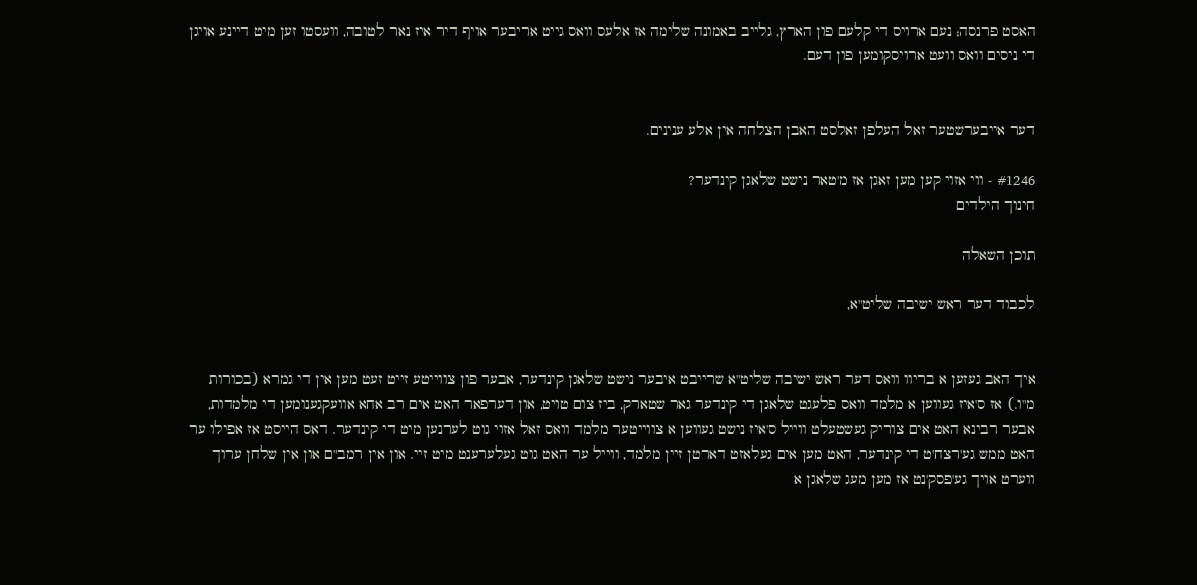האסט פרנסה; נעם ארויס די קלעם פון הארץ, גלייב באמונה שלימה אז אלעס וואס גייט אריבער אויף דיר איז נאר לטובה, וועסטו זען מיט דיינע אויגן די ניסים וואס וועט ארויסקומען פון דעם.


דער אייבערשטער זאל העלפן זאלסט האבן הצלחה אין אלע ענינים.

#1246 - ווי אזוי קען מען זאגן אז מ'טאר נישט שלאגן קינדער?
חינוך הילדים

תוכן השאלה

לכבוד דער ראש ישיבה שליט"א,


איך האב געזען א בריוו וואס דער ראש ישיבה שליט"א שרייבט איבער נישט שלאגן קינדער, אבער פון צווייטע זייט זעט מען אין די גמרא (בכורות מ"ו.) אז ס'איז געווען א מלמד וואס פלעגט שלאגן די קינדער גאר שטארק, ביז צום טויט, און דערפאר האט אים רב אחא אוועקגענומען די מלמדות, אבער רבינא האט אים צוריק געשטעלט ווייל ס'איז נישט געווען א צווייטער מלמד וואס זאל אזוי גוט לערנען מיט די קינדער. דאס הייסט אז אפילו ער האט ממש גע'רצח'ט די קינדער, האט מען אים געלאזט דארטן זיין מלמד, ווייל ער האט גוט געלערענט מיט זיי. און אין רמב"ם און אין שלחן ערוך ווערט אויך גע'פסק'נט אז מען מעג שלאגן א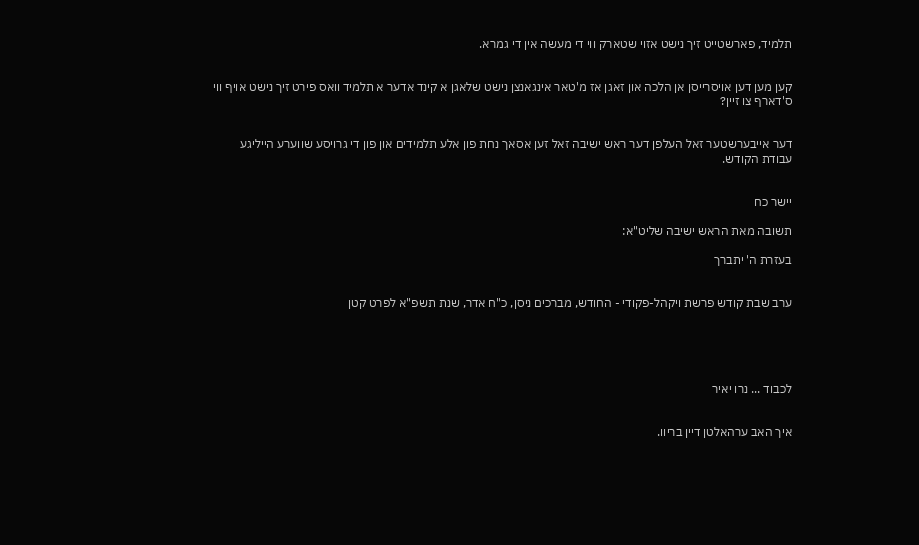תלמיד, פארשטייט זיך נישט אזוי שטארק ווי די מעשה אין די גמרא.


קען מען דען אויסרייסן אן הלכה און זאגן אז מ'טאר אינגאנצן נישט שלאגן א קינד אדער א תלמיד וואס פירט זיך נישט אויף ווי ס'דארף צו זיין?


דער אייבערשטער זאל העלפן דער ראש ישיבה זאל זען אסאך נחת פון אלע תלמידים און פון די גרויסע שווערע הייליגע עבודת הקודש.


יישר כח

תשובה מאת הראש ישיבה שליט"א:

בעזרת ה' יתברך


ערב שבת קודש פרשת ויקהל-פקודי - החודש, מברכים ניסן, כ"ח אדר, שנת תשפ"א לפרט קטן





לכבוד ... נרו יאיר


איך האב ערהאלטן דיין בריוו.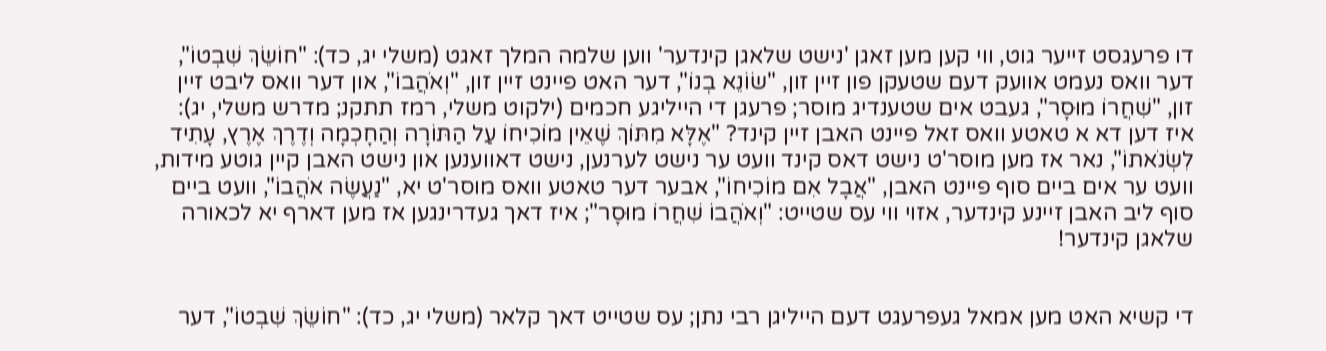דו פרעגסט זייער גוט, ווי קען מען זאגן 'נישט שלאגן קינדער' ווען שלמה המלך זאגט (משלי יג, כד): "חוֹשֵׂךְ שִׁבְטוֹ", דער וואס נעמט אוועק דעם שטעקן פון זיין זון, "שׂוֹנֵא בְנוֹ", דער האט פיינט זיין זון, "וְאֹהֲבוֹ", און דער וואס ליבט זיין זון, "שִׁחֲרוֹ מוּסָר", געבט אים שטענדיג מוסר; פרעגן די הייליגע חכמים (ילקוט משלי, רמז תתקנ; מדרש משלי, יג): איז דען דא א טאטע וואס זאל פיינט האבן זיין קינד? "אֶלָּא מִתּוֹךְ שֶׁאֵין מוֹכִיחוֹ עַל הַתּוֹרָה וְהַחָכְמָה וְדֶרֶךְ אֶרֶץ, עָתִיד לִשְׂנֹאתוֹ", נאר אז מען מוסר'ט נישט דאס קינד וועט ער נישט לערנען, נישט דאווענען און נישט האבן קיין גוטע מידות, וועט ער אים ביים סוף פיינט האבן, "אֲבָל אִם מוֹכִיחוֹ", אבער דער טאטע וואס מוסר'ט יא, "נַעֲשֶׂה אֹהֲבוֹ", וועט ביים סוף ליב האבן זיינע קינדער, אזוי ווי עס שטייט: "וְאֹהֲבוֹ שִׁחֲרוֹ מוּסָר"; איז דאך געדרינגען אז מען דארף יא לכאורה שלאגן קינדער!


די קשיא האט מען אמאל געפרעגט דעם הייליגן רבי נתן; עס שטייט דאך קלאר (משלי יג, כד): "חוֹשֵׂךְ שִׁבְטוֹ", דער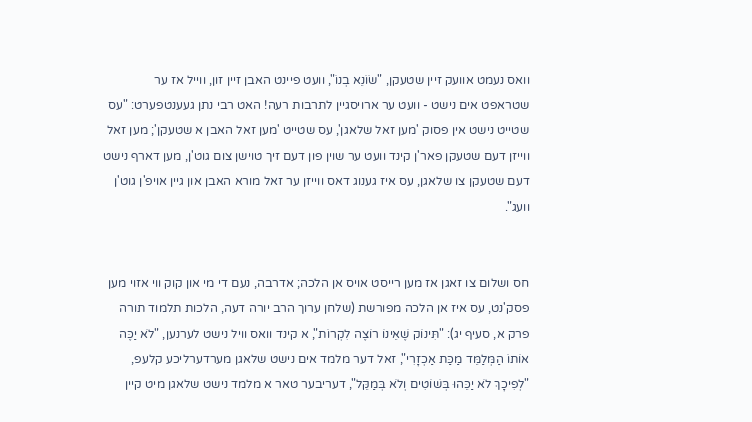וואס נעמט אוועק זיין שטעקן, "שׂוֹנֵא בְנוֹ", וועט פיינט האבן זיין זון, ווייל אז ער שטראפט אים נישט - וועט ער ארויסגיין לתרבות רעה! האט רבי נתן געענטפערט: "עס שטייט נישט אין פסוק 'מען זאל שלאגן', עס שטייט 'מען זאל האבן א שטעקן'; מען זאל ווייזן דעם שטעקן פאר'ן קינד וועט ער שוין פון דעם זיך טוישן צום גוט'ן, מען דארף נישט דעם שטעקן צו שלאגן, עס איז גענוג דאס ווייזן ער זאל מורא האבן און גיין אויפ'ן גוט'ן וועג".


חס ושלום צו זאגן אז מען רייסט אויס אן הלכה; אדרבה, נעם די מי און קוק ווי אזוי מען פסק'נט, עס איז אן הלכה מפורשת (שלחן ערוך הרב יורה דעה, הלכות תלמוד תורה פרק א, סעיף יג): "תִּינוֹק שֶׁאֵינוֹ רוֹצֶה לִקְרוֹת", א קינד וואס וויל נישט לערנען, "לֹא יַכֶּה אוֹתוֹ הַמְּלַמֵּד מַכַּת אַכְזָרִי", זאל דער מלמד אים נישט שלאגן מערדערליכע קלעפ, "לְפִיכָךְ לֹא יַכֵּהוּ בְּשׁוֹטִים וְלֹא בְּמַקֵּל", דעריבער טאר א מלמד נישט שלאגן מיט קיין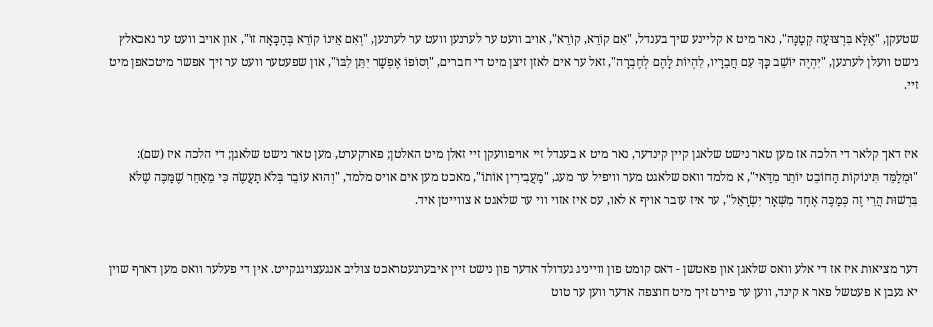שטעקן, "אֶלָּא בִּרְצוּעָה קְטַנָּה", נאר מיט א קליינע שיך בענדל, "אִם קוֹרֵא, קוֹרֵא", אויב וועט ער לערנען וועט ער לערנען, "וְאִם אֵינוֹ קוֹרֵא בְּהַכָּאָה זוֹ", און אויב וועט ער נאכאלץ נישט וועלן לערנען, "יִהְיֶה יוֹשֵׁב כָּךְ עִם חֲבֵרָיו, לִהְיוֹת לָהֶם לְחֶבְרָה", זאל ער אים לאזן זיצן מיט די חברים, "וְסוֹפוֹ אֶפְשָׁר יִתֵּן לִבּוֹ", און שפעטער וועט ער זיך אפשר מיטכאפן מיט זיי.


איז דאך קלאר די הלכה אז מען טאר נישט שלאגן קיין קינדער, נאר מיט א בענדל זיי אויפוועקן זיי זאלן מיט האלטן; פארקערט, מען טאר נישט שלאגן; די הלכה איז (שם): "וּמְלַמֵּד תִּינוֹקוֹת הַחוֹבֵט יוֹתֵר מִדַּאי", א מלמד וואס שלאגט מער וויפיל ער מעג, "מַעֲבִירִין אוֹתוֹ", מאכט מען אים אויס מלמד, "וְהוּא עוֹבֵר בְּלֹא תַעֲשֶֹה כִּי מֵאַחֵר שֶׁמַּכֶּה שֶׁלֹּא בִּרְשׁוּת הֲרֵי זֶה כְּמַכֶּה אֶחָד מִשְּׁאָר יִשְׂרָאֵל", ער איז עובר אויף א לאו, עס איז אזוי ווי ער שלאגט א צווייטן איד.


דער מציאות איז אז די אלע וואס שלאגן און פאטשן - דאס קומט פון ווייניג געדולד אדער פון נישט זיין איבערגעטראכט צוליב אנגעצויגנקייט. אין די פעלער וואס מען דארף שוין יא געבן א פעטשל פאר א קינד, ווען ער פירט זיך מיט חוצפה אדער ווען ער טוט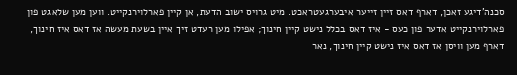סכנה'דיגע זאכן, דארף דאס זיין זייער איבערגעטראכט. מיט גרויס ישוב הדעת, אן קיין פארלוירנקייט. ווען מען שלאגט פון פארלוירנקייט אדער פון כעס - איז דאס בכלל נישט קיין חינוך; אפילו מען רעדט זיך איין בשעת מעשה אז דאס איז חינוך, דארף מען וויסן אז דאס איז נישט קיין חינוך, נאר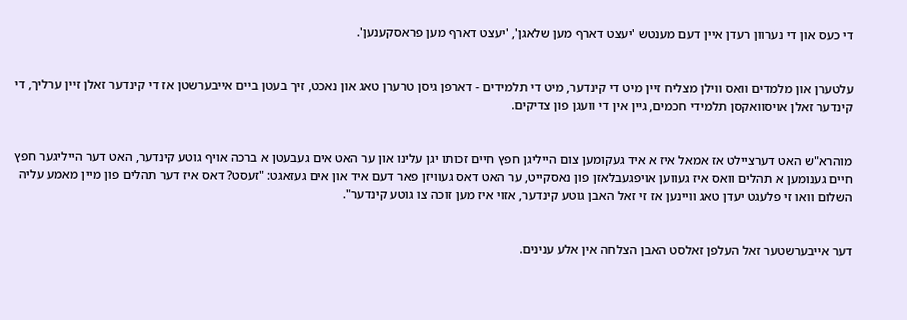די כעס און די נערוון רעדן איין דעם מענטש 'יעצט דארף מען שלאגן', 'יעצט דארף מען פראסקענען'.


עלטערן און מלמדים וואס ווילן מצליח זיין מיט די קינדער, מיט די תלמידים - דארפן גיסן טרערן טאג און נאכט, זיך בעטן ביים אייבערשטן אז די קינדער זאלן זיין ערליך, די קינדער זאלן אויסוואקסן תלמידי חכמים, גיין אין די וועגן פון צדיקים.


מוהרא"ש האט דערציילט אז אמאל איז א איד געקומען צום הייליגן חפץ חיים זכותו יגן עלינו און ער האט אים געבעטן א ברכה אויף גוטע קינדער, האט דער הייליגער חפץ חיים גענומען א תהלים וואס איז געווען אויפגעבלאזן פון נאסקייט, ער האט דאס געוויזן פאר דעם איד און אים געזאגט: "זעסט? דאס איז דער תהלים פון מיין מאמע עליה השלום וואו זי פלעגט יעדן טאג וויינען אז זי זאל האבן גוטע קינדער, אזוי איז מען זוכה צו גוטע קינדער".


דער אייבערשטער זאל העלפן זאלסט האבן הצלחה אין אלע ענינים.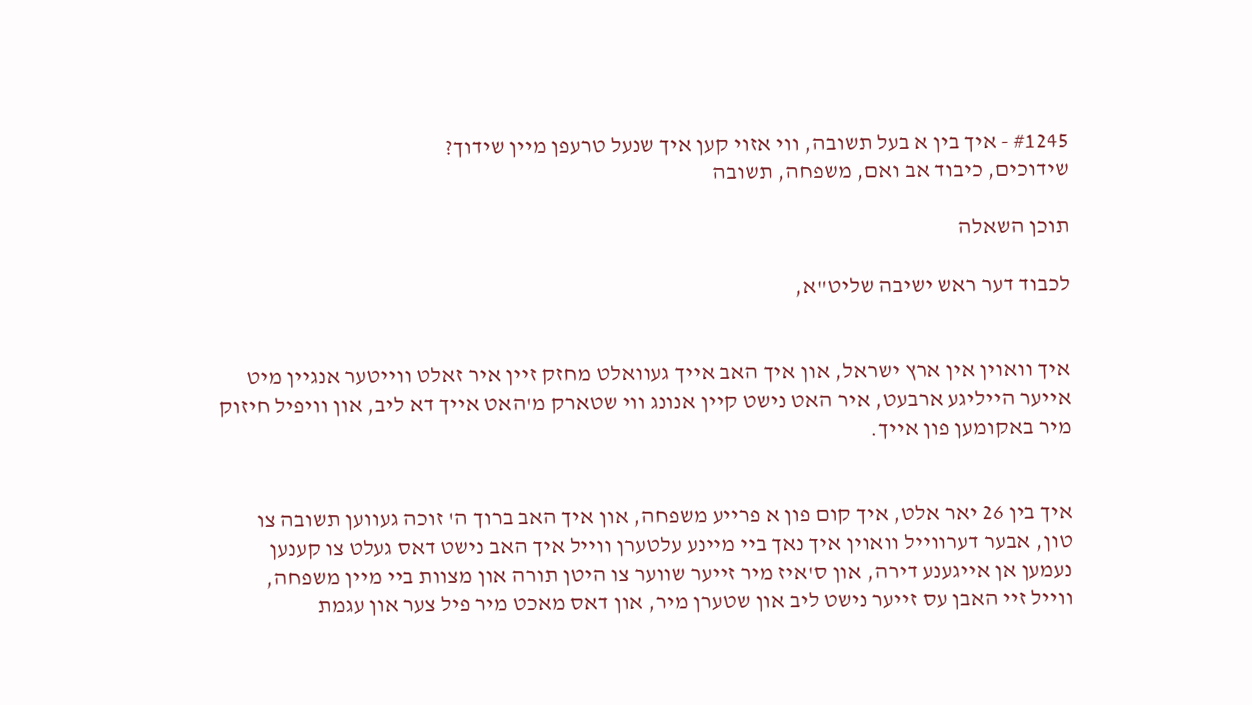#1245 - איך בין א בעל תשובה, ווי אזוי קען איך שנעל טרעפן מיין שידוך?
שידוכים, כיבוד אב ואם, משפחה, תשובה

תוכן השאלה

לכבוד דער ראש ישיבה שליט"א,


איך וואוין אין ארץ ישראל, און איך האב אייך געוואלט מחזק זיין איר זאלט ווייטער אנגיין מיט אייער הייליגע ארבעט, איר האט נישט קיין אנונג ווי שטארק מ'האט אייך דא ליב, און וויפיל חיזוק מיר באקומען פון אייך.


איך בין 26 יאר אלט, איך קום פון א פרייע משפחה, און איך האב ברוך ה' זוכה געווען תשובה צו טון, אבער דערווייל וואוין איך נאך ביי מיינע עלטערן ווייל איך האב נישט דאס געלט צו קענען נעמען אן אייגענע דירה, און ס'איז מיר זייער שווער צו היטן תורה און מצוות ביי מיין משפחה, ווייל זיי האבן עס זייער נישט ליב און שטערן מיר, און דאס מאכט מיר פיל צער און עגמת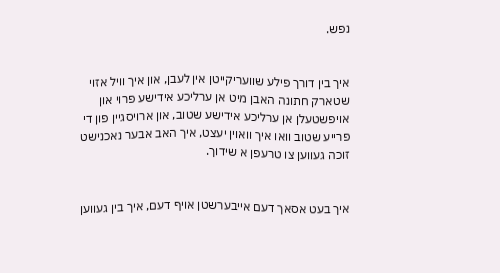נפש.


איך בין דורך פילע שוועריקייטן אין לעבן, און איך וויל אזוי שטארק חתונה האבן מיט אן ערליכע אידישע פרוי און אויפשטעלן אן ערליכע אידישע שטוב, און ארויסגיין פון די פרייע שטוב וואו איך וואוין יעצט, איך האב אבער נאכנישט זוכה געווען צו טרעפן א שידוך.


איך בעט אסאך דעם אייבערשטן אויף דעם, איך בין געווען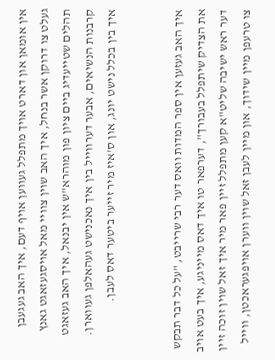אין אומאן און דארט אויך מתפלל געווען אויף דעם, איך האב געגעבן געלט צו דרוקן אשר בנחל, איך האב שוין צוויי מאל אויסגעזאגט גאנץ תהלים שטייעדיג ביים ציון פון מוהרא"ש אין יבנאל, איך האב געזאגט קרבנות הנשיאים, אבער דערווייל בין איך נאכנישט געהאלפן געווארן. איך בין בכלל נישט יונג, און ס'איז מיר זייער ביטער דאס לעבן.


איך האב געזען אין ספר המדות וואס דער רבי שרייבט, "על כל דבר תבקש את הצדיק שיתפלל בעבורך", דערפאר טו איך דאס מייניגע, איך בעט אויב דער ראש ישיבה שליט"א קען מתפלל זיין פאר מיר איך זאל שוין זוכה זיין צו טרעפן מיין שידוך, און מיין לעבן זאל שוין ווערן אויפגעראכטן, ווייל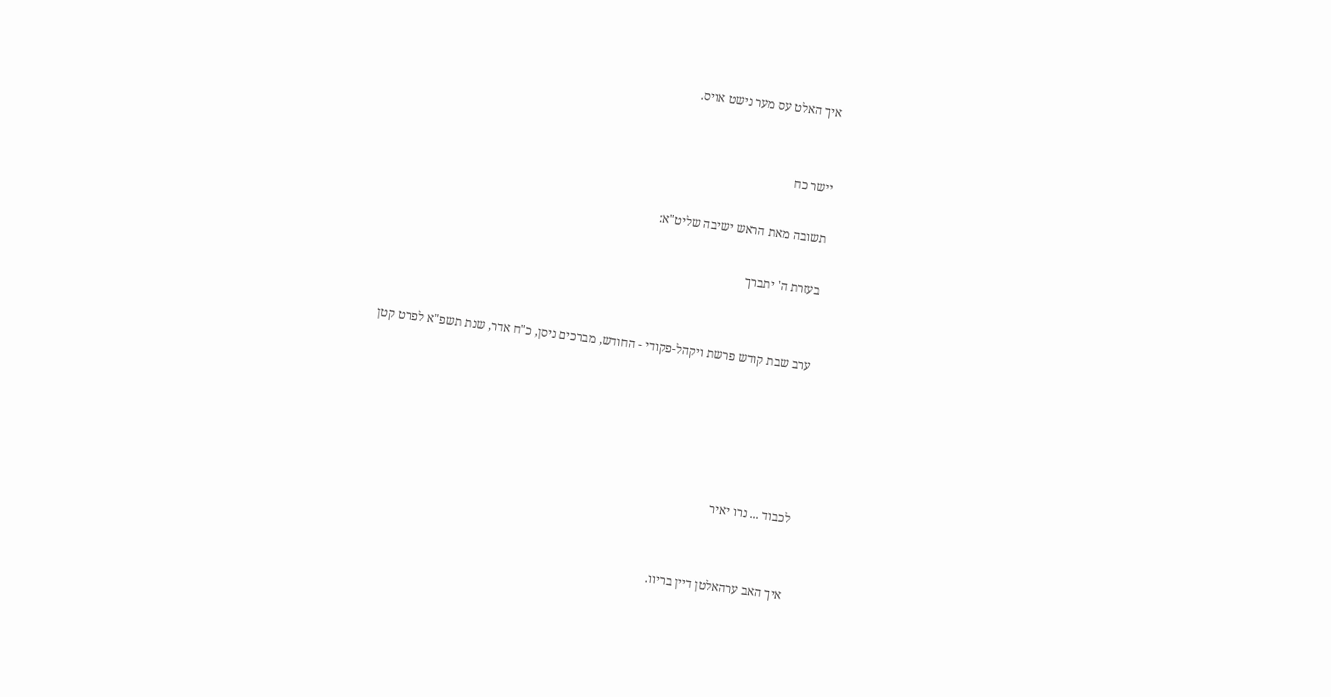איך האלט עס מער נישט אויס.


יישר כח

תשובה מאת הראש ישיבה שליט"א:

בעזרת ה' יתברך


ערב שבת קודש פרשת ויקהל-פקודי - החודש, מברכים ניסן, כ"ח אדר, שנת תשפ"א לפרט קטן





לכבוד ... נרו יאיר


איך האב ערהאלטן דיין בריוו.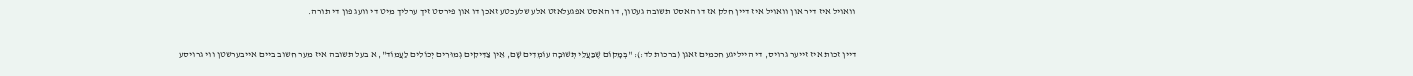וואויל איז דיר און וואויל איז דיין חלק אז דו האסט תשובה געטון, דו האסט אפגעלאזט אלע שלעכטע זאכן דו און פירסט זיך ערליך מיט די וועג פון די תורה.


דיין זכות איז זייער גרויס, די הייליגע חכמים זאגן (ברכות לד:): "בְּמָקוֹם שֶׁבַּעֲלֵי תְּשׁוּבָה עוֹמְדִים שָׁם, אֵין צַדִּיקִים גְמוּרִים יְכוֹלִים לַעֲמוֹד", א בעל תשובה איז מער חשוב ביים אייבערשטן ווי גרויסע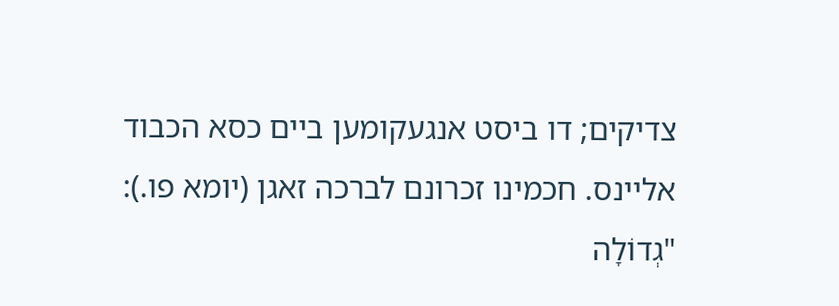צדיקים; דו ביסט אנגעקומען ביים כסא הכבוד אליינס. חכמינו זכרונם לברכה זאגן (יומא פו.): "גְדוֹלָה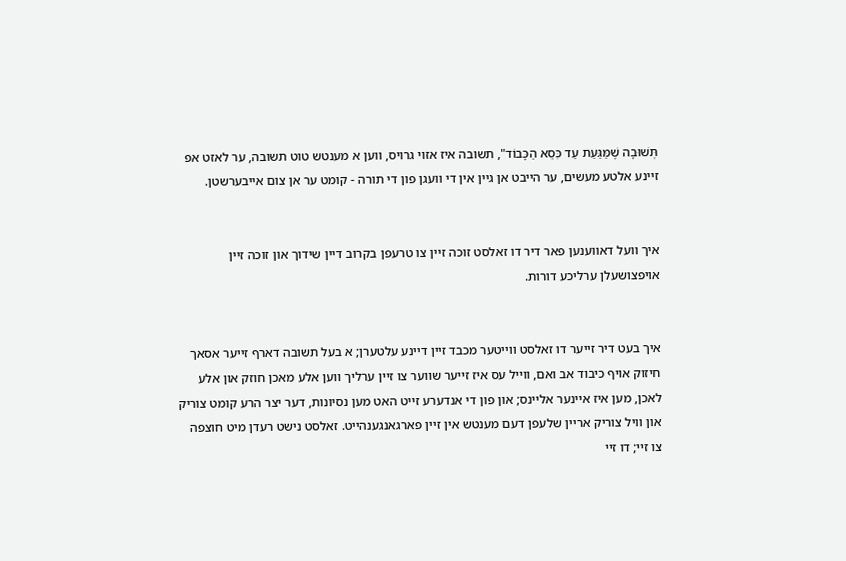תְּשׁוּבָה שֶׁמַּגַּעַת עַד כִּסֵא הַכָּבוֹד", תשובה איז אזוי גרויס, ווען א מענטש טוט תשובה, ער לאזט אפ זיינע אלטע מעשים, ער הייבט אן גיין אין די וועגן פון די תורה - קומט ער אן צום אייבערשטן.


איך וועל דאווענען פאר דיר דו זאלסט זוכה זיין צו טרעפן בקרוב דיין שידוך און זוכה זיין אויפצושעלן ערליכע דורות.


איך בעט דיר זייער דו זאלסט ווייטער מכבד זיין דיינע עלטערן; א בעל תשובה דארף זייער אסאך חיזוק אויף כיבוד אב ואם, ווייל עס איז זייער שווער צו זיין ערליך ווען אלע מאכן חוזק און אלע לאכן, מען איז איינער אליינס; און פון די אנדערע זייט האט מען נסיונות, דער יצר הרע קומט צוריק און וויל צוריק אריין שלעפן דעם מענטש אין זיין פארגאנגענהייט. זאלסט נישט רעדן מיט חוצפה צו זיי; דו זיי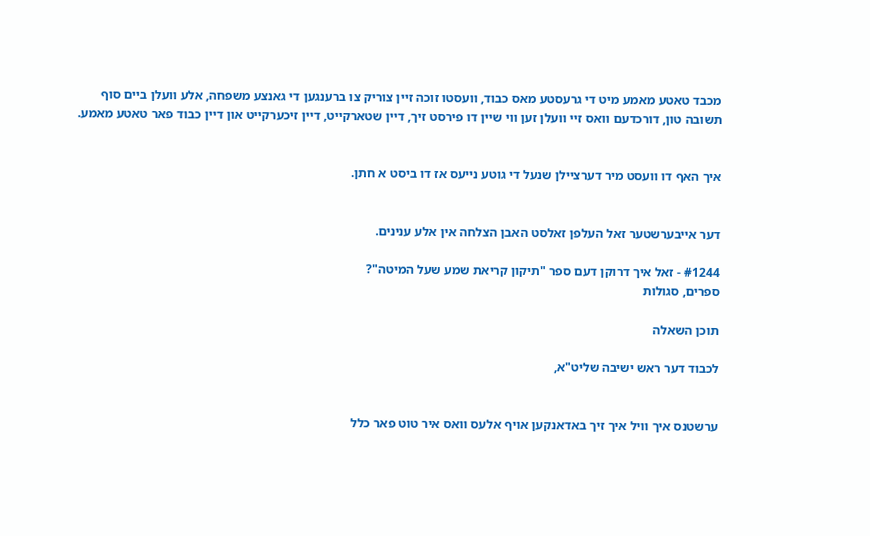מכבד טאטע מאמע מיט די גרעסטע מאס כבוד, וועסטו זוכה זיין צוריק צו ברענגען די גאנצע משפחה, אלע וועלן ביים סוף תשובה טון, דורכדעם וואס זיי וועלן זען ווי שיין דו פירסט זיך, דיין שטארקייט, דיין זיכערקייט און דיין כבוד פאר טאטע מאמע.


איך האף דו וועסט מיר דערציילן שנעל די גוטע נייעס אז דו ביסט א חתן.


דער אייבערשטער זאל העלפן זאלסט האבן הצלחה אין אלע ענינים.

#1244 - זאל איך דרוקן דעם ספר "תיקון קריאת שמע שעל המיטה"?
ספרים, סגולות

תוכן השאלה

לכבוד דער ראש ישיבה שליט"א,


ערשטנס איך וויל איך זיך באדאנקען אויף אלעס וואס איר טוט פאר כלל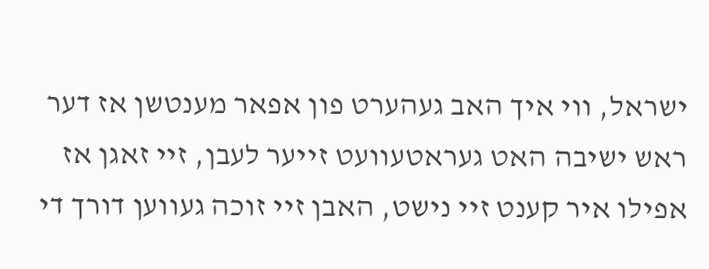ישראל, ווי איך האב געהערט פון אפאר מענטשן אז דער ראש ישיבה האט געראטעוועט זייער לעבן, זיי זאגן אז אפילו איר קענט זיי נישט, האבן זיי זוכה געווען דורך די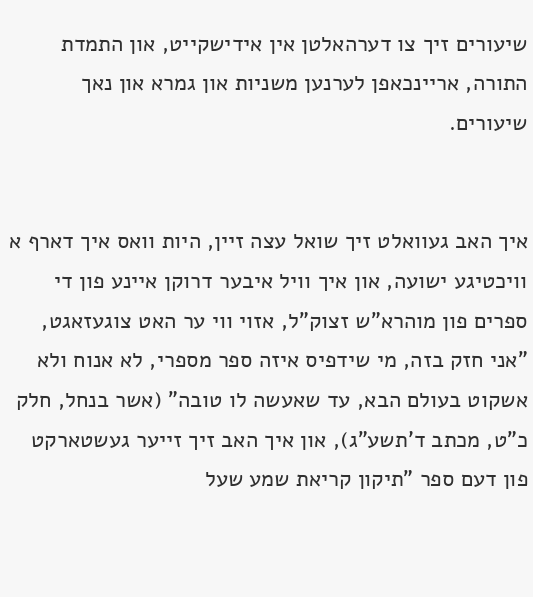שיעורים זיך צו דערהאלטן אין אידישקייט, און התמדת התורה, אריינכאפן לערנען משניות און גמרא און נאך שיעורים.


איך האב געוואלט זיך שואל עצה זיין, היות וואס איך דארף א וויכטיגע ישועה, און איך וויל איבער דרוקן איינע פון די ספרים פון מוהרא"ש זצוק"ל, אזוי ווי ער האט צוגעזאגט, "אני חזק בזה, מי שידפיס איזה ספר מספרי, לא אנוח ולא אשקוט בעולם הבא, עד שאעשה לו טובה" (אשר בנחל, חלק כ"ט, מכתב ד'תשע"ג), און איך האב זיך זייער געשטארקט פון דעם ספר "תיקון קריאת שמע שעל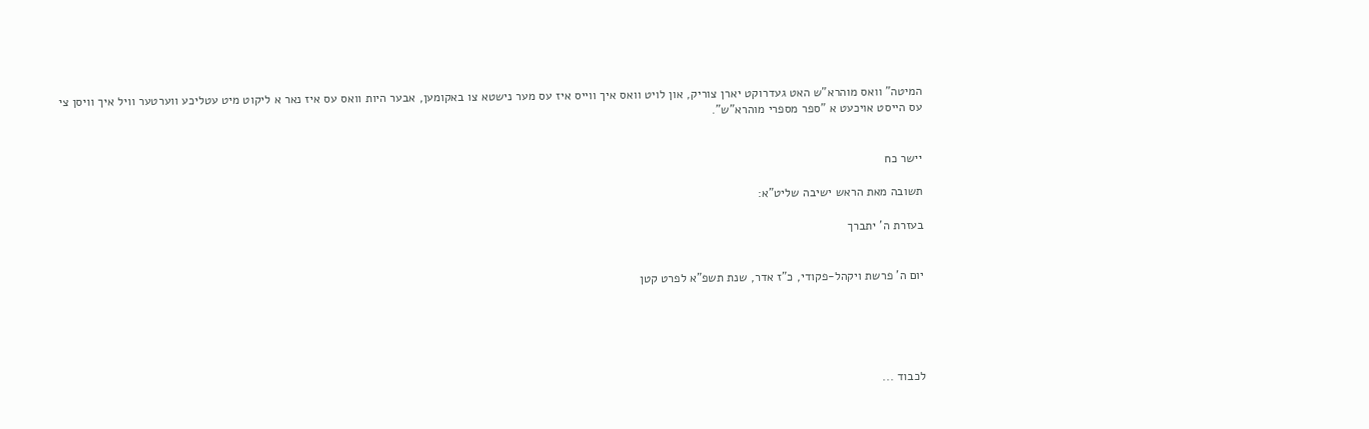המיטה" וואס מוהרא"ש האט געדרוקט יארן צוריק, און לויט וואס איך ווייס איז עס מער נישטא צו באקומען, אבער היות וואס עס איז נאר א ליקוט מיט עטליכע ווערטער וויל איך וויסן צי עס הייסט אויכעט א "ספר מספרי מוהרא"ש".


יישר כח

תשובה מאת הראש ישיבה שליט"א:

בעזרת ה' יתברך


יום ה' פרשת ויקהל-פקודי, כ"ז אדר, שנת תשפ"א לפרט קטן





לכבוד ...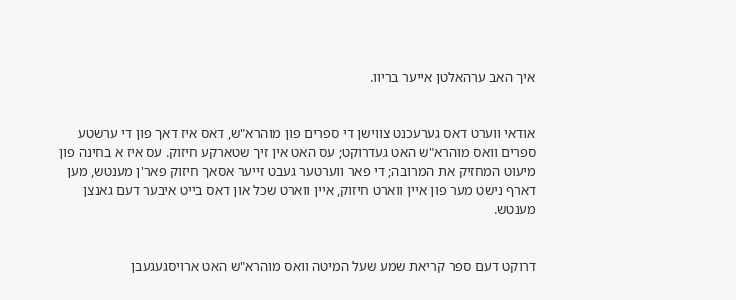איך האב ערהאלטן אייער בריוו.


אודאי ווערט דאס גערעכנט צווישן די ספרים פון מוהרא"ש, דאס איז דאך פון די ערשטע ספרים וואס מוהרא"ש האט געדרוקט; עס האט אין זיך שטארקע חיזוק. עס איז א בחינה פון מיעוט המחזיק את המרובה; די פאר ווערטער געבט זייער אסאך חיזוק פאר'ן מענטש, מען דארף נישט מער פון איין ווארט חיזוק, איין ווארט שכל און דאס בייט איבער דעם גאנצן מענטש.


דרוקט דעם ספר קריאת שמע שעל המיטה וואס מוהרא"ש האט ארויסגעגעבן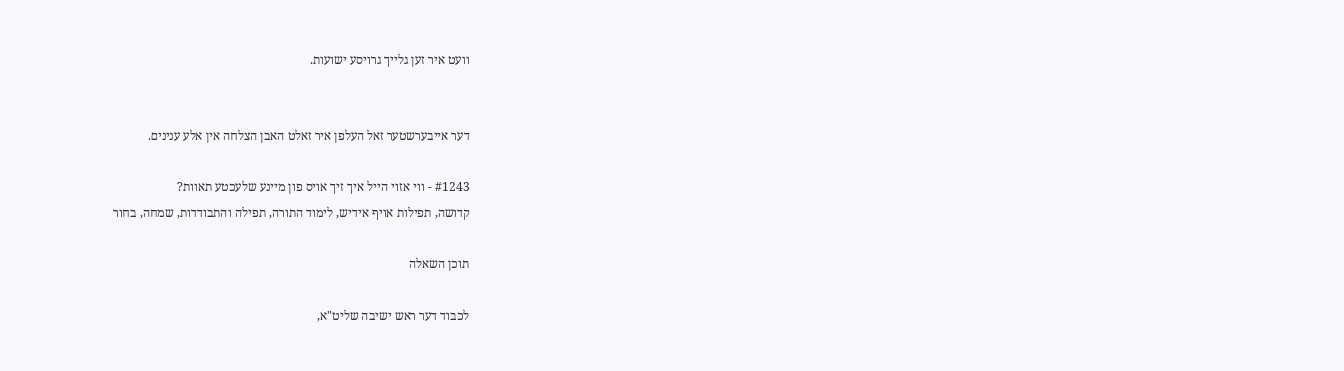וועט איר זען גלייך גרויסע ישועות.


דער אייבערשטער זאל העלפן איר זאלט האבן הצלחה אין אלע ענינים.

#1243 - ווי אזוי הייל איך זיך אויס פון מיינע שלעכטע תאוות?
קדושה, תפילות אויף אידיש, לימוד התורה, תפילה והתבודדות, שמחה, בחור

תוכן השאלה

לכבוד דער ראש ישיבה שליט"א,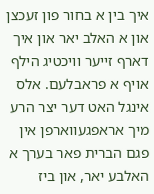איך בין א בחור פון זעכצן און א האלב יאר און איך דארף זייער וויכטיג הילף אויף א פראבלעם. אלס אינגל האט דער יצר הרע מיך אראפגעווארפן אין פגם הברית פאר בערך א האלבע יאר, און ביז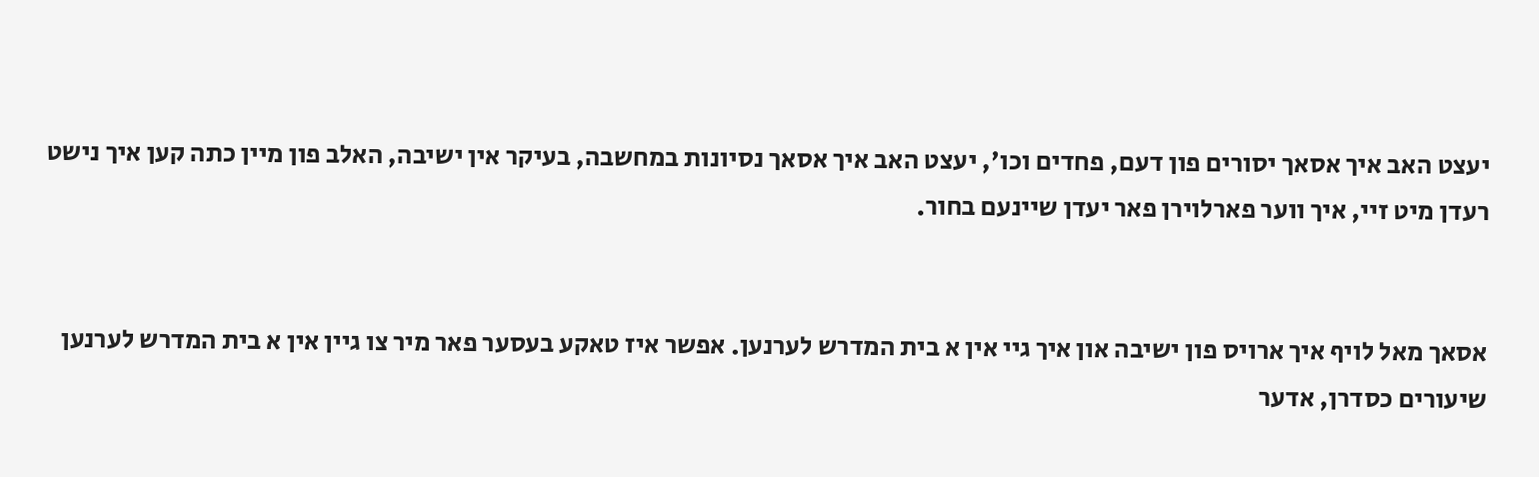יעצט האב איך אסאך יסורים פון דעם, פחדים וכו', יעצט האב איך אסאך נסיונות במחשבה, בעיקר אין ישיבה, האלב פון מיין כתה קען איך נישט רעדן מיט זיי, איך ווער פארלוירן פאר יעדן שיינעם בחור.


אסאך מאל לויף איך ארויס פון ישיבה און איך גיי אין א בית המדרש לערנען. אפשר איז טאקע בעסער פאר מיר צו גיין אין א בית המדרש לערנען שיעורים כסדרן, אדער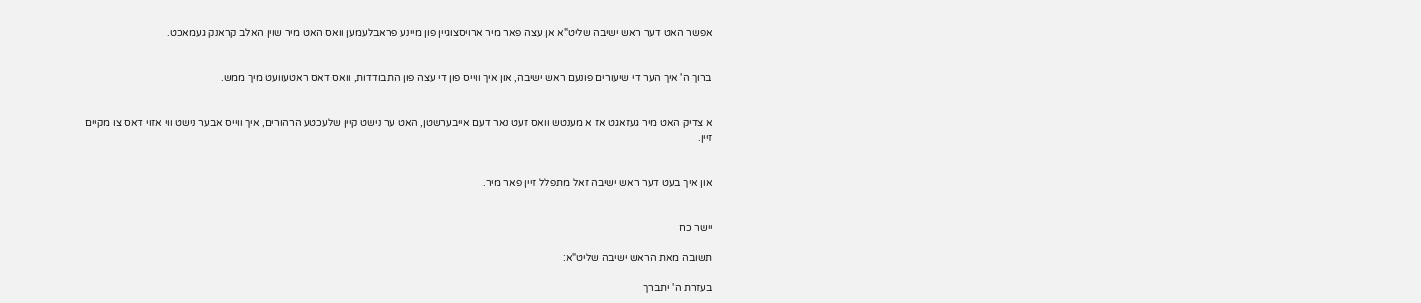אפשר האט דער ראש ישיבה שליט"א אן עצה פאר מיר ארויסצוגיין פון מיינע פראבלעמען וואס האט מיר שוין האלב קראנק געמאכט.


ברוך ה' איך הער די שיעורים פונעם ראש ישיבה, און איך ווייס פון די עצה פון התבודדות, וואס דאס ראטעוועט מיך ממש.


א צדיק האט מיר געזאגט אז א מענטש וואס זעט נאר דעם אייבערשטן, האט ער נישט קיין שלעכטע הרהורים, איך ווייס אבער נישט ווי אזוי דאס צו מקיים זיין.


און איך בעט דער ראש ישיבה זאל מתפלל זיין פאר מיר.


יישר כח

תשובה מאת הראש ישיבה שליט"א:

בעזרת ה' יתברך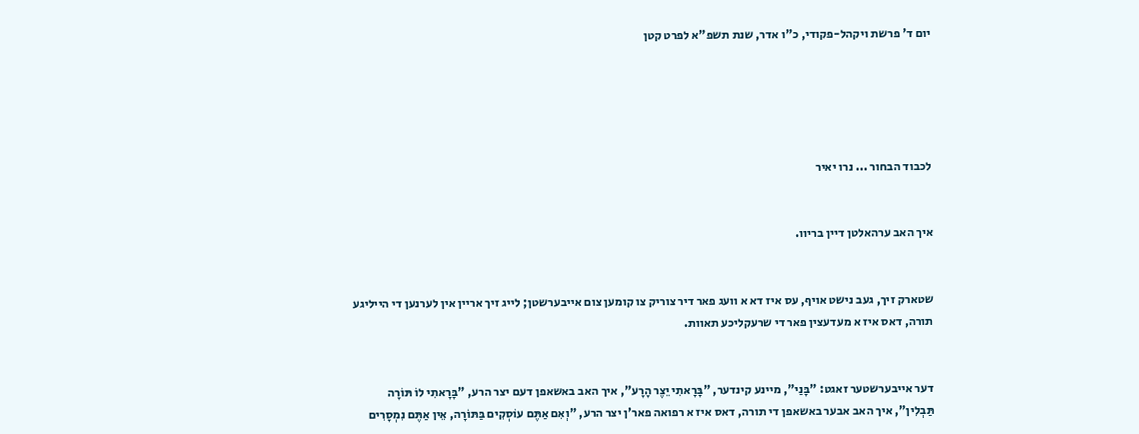יום ד' פרשת ויקהל-פקודי, כ"ו אדר, שנת תשפ"א לפרט קטן





לכבוד הבחור ... נרו יאיר


איך האב ערהאלטן דיין בריוו.


שטארק זיך, געב נישט אויף, עס איז דא א וועג פאר דיר צוריק צו קומען צום אייבערשטן; לייג זיך אריין אין לערנען די הייליגע תורה, דאס איז א מעדעצין פאר די שרעקליכע תאוות.


דער אייבערשטער זאגט: "בָּנַי", מיינע קינדער, "בָּרָאתִי יֵצֶר הָרָע", איך האב באשאפן דעם יצר הרע, "בָּרָאתִי לוֹ תּוֹרָה תַּבְלִין", איך האב אבער באשאפן די תורה, דאס איז א רפואה פאר'ן יצר הרע, "וְאִם אַתֶּם עוֹסְקִים בַּתּוֹרָה, אֵין אַתֶּם נִמְסָרִים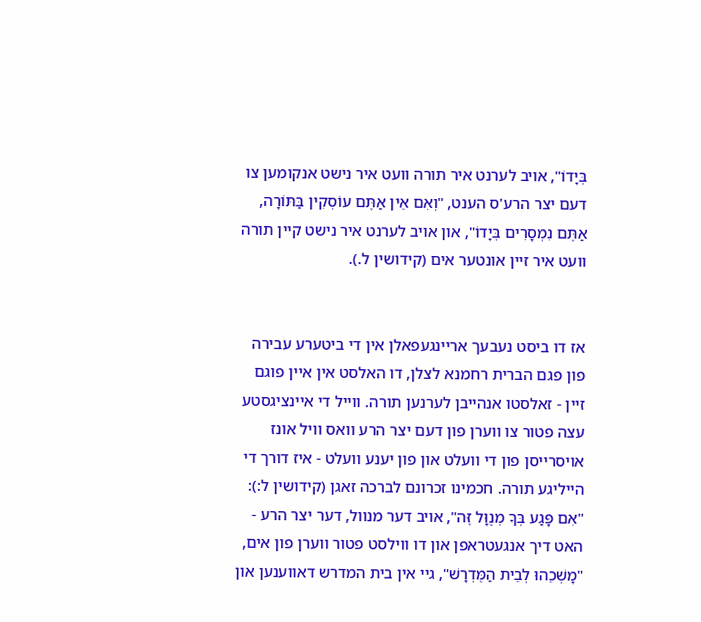בְּיָדוֹ", אויב לערנט איר תורה וועט איר נישט אנקומען צו דעם יצר הרע'ס הענט, "וְאִם אֵין אַתֶּם עוֹסְקִין בַּתּוֹרָה, אַתֶּם נִמְסָרִים בְּיָדוֹ", און אויב לערנט איר נישט קיין תורה וועט איר זיין אונטער אים (קידושין ל.).


אז דו ביסט נעבעך אריינגעפאלן אין די ביטערע עבירה פון פגם הברית רחמנא לצלן, דו האלסט אין איין פוגם זיין - זאלסטו אנהייבן לערנען תורה. ווייל די איינציגסטע עצה פטור צו ווערן פון דעם יצר הרע וואס וויל אונז אויסרייסן פון די וועלט און פון יענע וועלט - איז דורך די הייליגע תורה. חכמינו זכרונם לברכה זאגן (קידושין ל:): "אִם פָּגַע בְּךָ מְנֻוָּל זֶּה", אויב דער מנוול, דער יצר הרע - האט דיך אנגעטראפן און דו ווילסט פטור ווערן פון אים, "מָשְׁכֵהוּ לְבֵית הַמֶּדְרָשׁ", גיי אין בית המדרש דאווענען און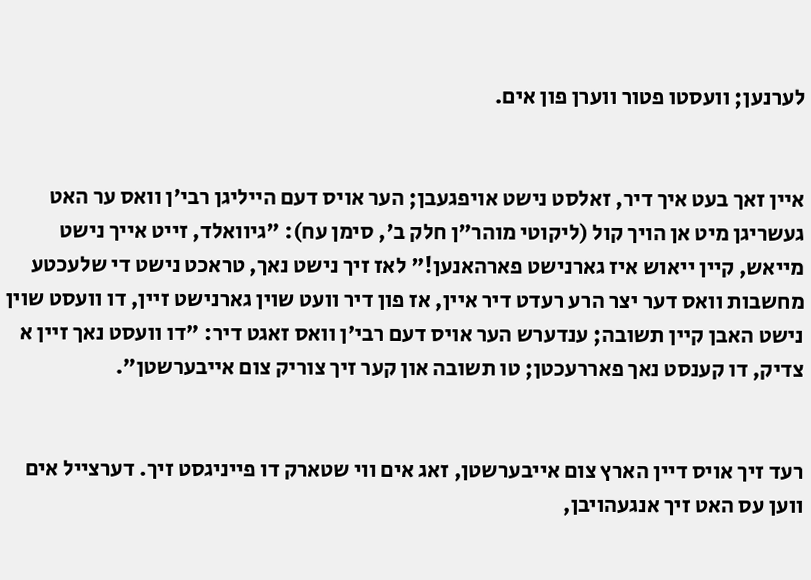לערנען; וועסטו פטור ווערן פון אים.


איין זאך בעט איך דיר, זאלסט נישט אויפגעבן; הער אויס דעם הייליגן רבי'ן וואס ער האט געשריגן מיט אן הויך קול (ליקוטי מוהר"ן חלק ב', סימן עח): "גיוואלד, זייט אייך נישט מייאש, קיין ייאוש איז גארנישט פארהאנען!" לאז זיך נישט נאך, טראכט נישט די שלעכטע מחשבות וואס דער יצר הרע רעדט דיר איין, אז פון דיר וועט שוין גארנישט זיין, דו וועסט שוין נישט האבן קיין תשובה; ענדערש הער אויס דעם רבי'ן וואס זאגט דיר: "דו וועסט נאך זיין א צדיק, דו קענסט נאך פאררעכטן; טו תשובה און קער זיך צוריק צום אייבערשטן".


רעד זיך אויס דיין הארץ צום אייבערשטן, זאג אים ווי שטארק דו פייניגסט זיך. דערצייל אים ווען עס האט זיך אנגעהויבן,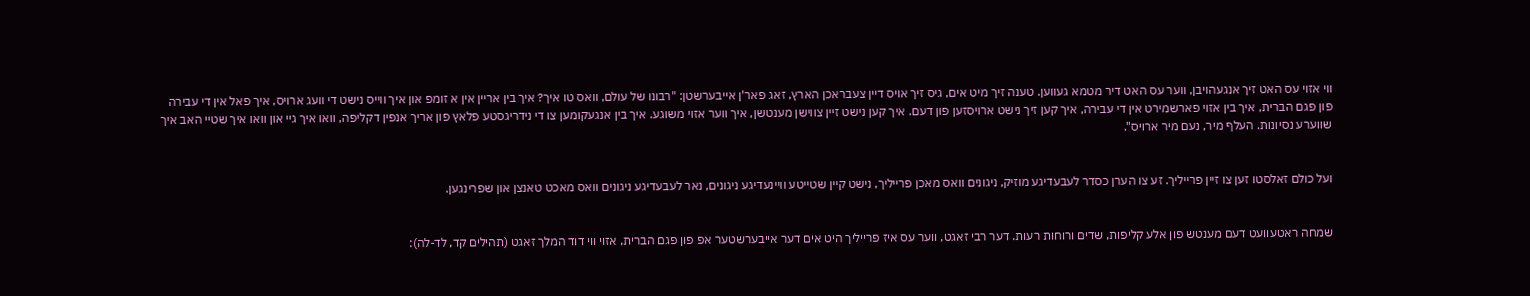ווי אזוי עס האט זיך אנגעהויבן, ווער עס האט דיר מטמא געווען. טענה זיך מיט אים, גיס זיך אויס דיין צעבראכן הארץ, זאג פאר'ן אייבערשטן: "רבונו של עולם, וואס טו איך? איך בין אריין אין א זומפ און איך ווייס נישט די וועג ארויס, איך פאל אין די עבירה פון פגם הברית, איך בין אזוי פארשמירט אין די עבירה, איך קען זיך נישט ארויסזען פון דעם. איך קען נישט זיין צווישן מענטשן, איך ווער אזוי משוגע. איך בין אנגעקומען צו די נידריגסטע פלאץ פון אריך אנפין דקליפה, וואו איך גיי און וואו איך שטיי האב איך שווערע נסיונות. העלף מיר, נעם מיר ארויס".


ועל כולם זאלסטו זען צו זיין פרייליך. זע צו הערן כסדר לעבעדיגע מוזיק, ניגונים וואס מאכן פרייליך, נישט קיין שטייטע וויינעדיגע ניגונים, נאר לעבעדיגע ניגונים וואס מאכט טאנצן און שפרינגען.


שמחה ראטעוועט דעם מענטש פון אלע קליפות, שדים ורוחות רעות. דער רבי זאגט, ווער עס איז פרייליך היט אים דער אייבערשטער אפ פון פגם הברית, אזוי ווי דוד המלך זאגט (תהילים קד, לד-לה):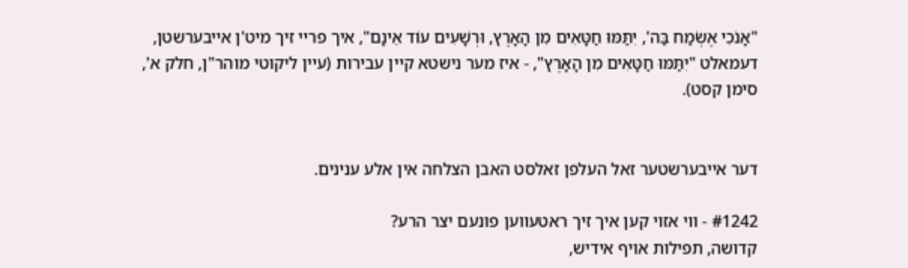"אָנֹכִי אֶשְׂמַח בַּה', יִתַּמּוּ חַטָּאִים מִן הָאָרֶץ, וּרְשָׁעִים עוֹד אֵינָם", איך פריי זיך מיט'ן אייבערשטן, דעמאלט "יִתַּמּוּ חַטָּאִים מִן הָאָרֶץ", - איז מער נישטא קיין עבירות (עיין ליקוטי מוהר"ן, חלק א', סימן קסט).


דער אייבערשטער זאל העלפן זאלסט האבן הצלחה אין אלע ענינים.

#1242 - ווי אזוי קען איך זיך ראטעווען פונעם יצר הרע?
קדושה, תפילות אויף אידיש,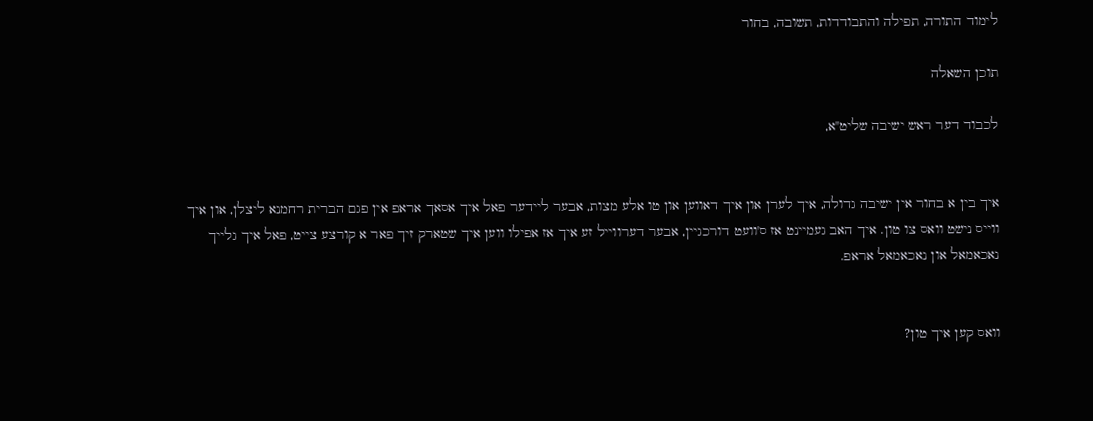לימוד התורה, תפילה והתבודדות, תשובה, בחור

תוכן השאלה

לכבוד דער ראש ישיבה שליט"א,


איך בין א בחור אין ישיבה גדולה, איך לערן און איך דאווען און טו אלע מצות, אבער ליידער פאל איך אסאך אראפ אין פגם הברית רחמנא ליצלן, און איך ווייס נישט וואס צו טון. איך האב געמיינט אז ס'וועט דורכגיין, אבער דערווייל זע איך אז אפילו ווען איך שטארק זיך פאר א קורצע צייט, פאל איך גלייך נאכאמאל און נאכאמאל אראפ.


וואס קען איך טון?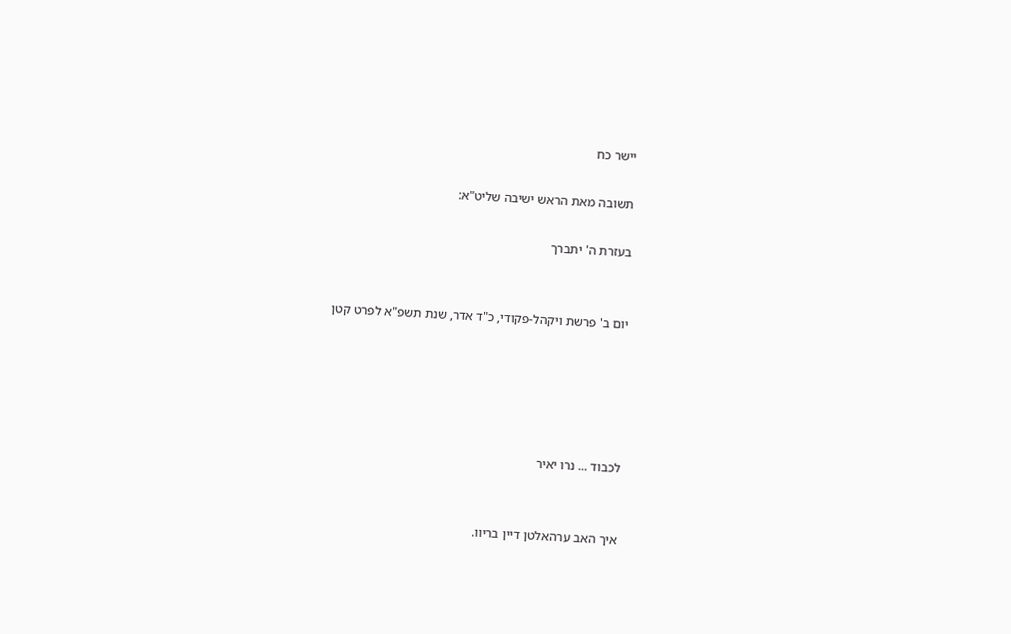יישר כח

תשובה מאת הראש ישיבה שליט"א:

בעזרת ה' יתברך


יום ב' פרשת ויקהל-פקודי, כ"ד אדר, שנת תשפ"א לפרט קטן





לכבוד ... נרו יאיר


איך האב ערהאלטן דיין בריוו.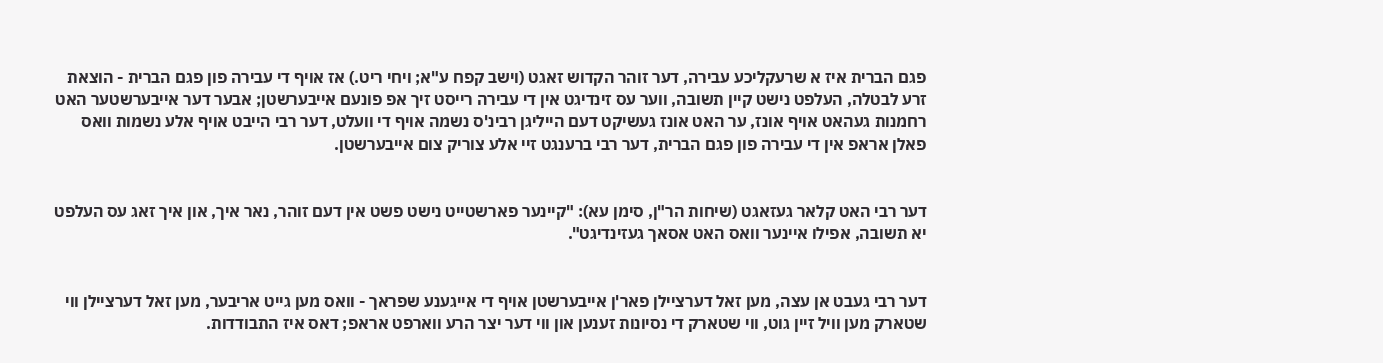פגם הברית איז א שרעקליכע עבירה, דער זוהר הקדוש זאגט (וישב קפח ע"א; ויחי ריט.) אז אויף די עבירה פון פגם הברית - הוצאת זרע לבטלה, העלפט נישט קיין תשובה, ווער עס זינדיגט אין די עבירה רייסט זיך אפ פונעם אייבערשטן; אבער דער אייבערשטער האט רחמנות געהאט אויף אונז, ער האט אונז געשיקט דעם הייליגן רבינ'ס נשמה אויף די וועלט, דער רבי הייבט אויף אלע נשמות וואס פאלן אראפ אין די עבירה פון פגם הברית, דער רבי ברענגט זיי אלע צוריק צום אייבערשטן.


דער רבי האט קלאר געזאגט (שיחות הר"ן, סימן עא): "קיינער פארשטייט נישט פשט אין דעם זוהר, נאר איך, און איך זאג עס העלפט יא תשובה, אפילו איינער וואס האט אסאך געזינדיגט".


דער רבי געבט אן עצה, מען זאל דערציילן פאר'ן אייבערשטן אויף די אייגענע שפראך - וואס מען גייט אריבער, מען זאל דערציילן ווי שטארק מען וויל זיין גוט, ווי שטארק די נסיונות זענען און ווי דער יצר הרע ווארפט אראפ; דאס איז התבודדות.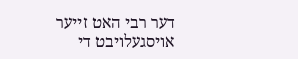דער רבי האט זייער אויסגעלויבט די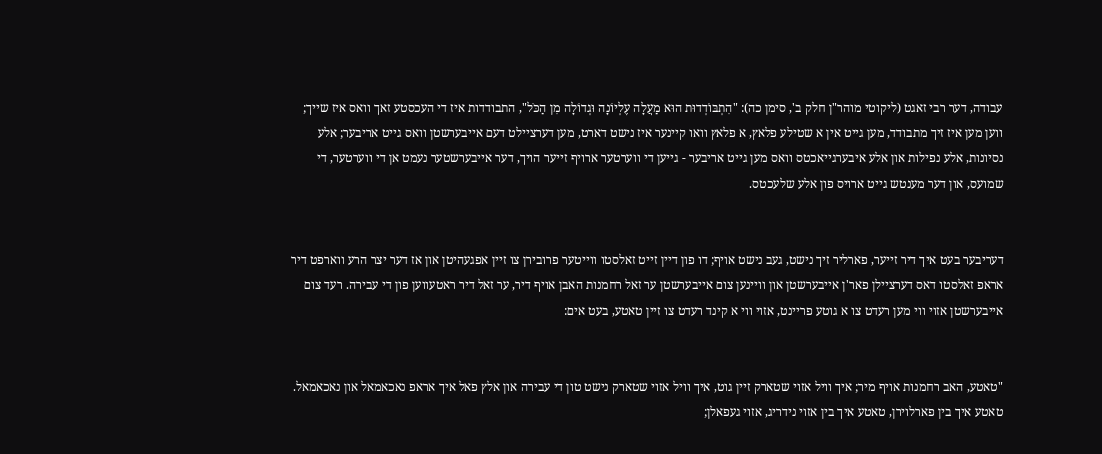עבודה, דער רבי זאגט (ליקוטי מוהר"ן חלק ב', סימן כה): "הִתְבּוֹדְדוּת הוּא מַעֲלָה עֶלְיוֹנָה וּגְדוֹלָה מִן הַכֹּל", התבודדות איז די העכסטע זאך וואס איז שייך; ווען מען איז זיך מתבודד, מען גייט אין א שטילע פלאץ, א פלאץ וואו קיינער איז נישט דארט, מען דערציילט דעם אייבערשטן וואס גייט אריבער; אלע נסיונות, אלע נפילות און אלע איבערגייאכטס וואס מען גייט אריבער - גייען די ווערטער ארויף זייער הויך, דער אייבערשטער נעמט אן די ווערטער, די שמועס, און דער מענטש גייט ארויס פון אלע שלעכטס.


דעריבער בעט איך דיר זייער, פארליר זיך נישט, געב נישט אויף; דו פון דיין זייט זאלסטו ווייטער פרובירן צו זיין אפגעהיטן און אז דער יצר הרע ווארפט דיר אראפ זאלסטו דאס דערציילן פאר'ן אייבערשטן און וויינען צום אייבערשטן ער זאל רחמנות האבן אויף דיר, ער זאל דיר ראטעווען פון די עבירה. רעד צום אייבערשטן אזוי ווי מען רעדט צו א גוטע פריינט, אזוי ווי א קינד רעדט צו זיין טאטע, בעט אים:


"טאטע, האב רחמנות אויף מיר; איך וויל אזוי שטארק זיין גוט, איך וויל אזוי שטארק נישט טון די עבירה און אלץ פאל איך אראפ נאכאמאל און נאכאמאל. טאטע איך בין פארלוירן, טאטע איך בין אזוי נידריג, אזוי געפאלן;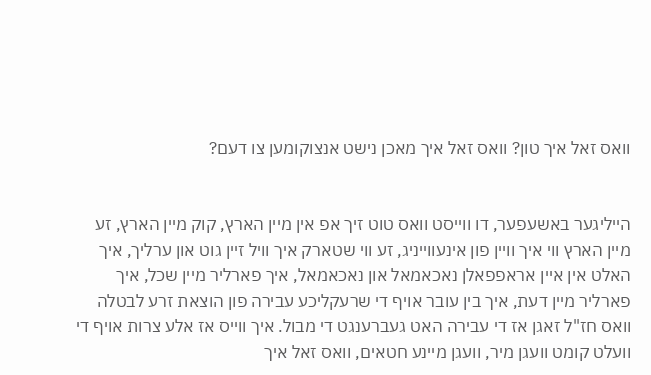וואס זאל איך טון? וואס זאל איך מאכן נישט אנצוקומען צו דעם?


הייליגער באשעפער, דו ווייסט וואס טוט זיך אפ אין מיין הארץ, קוק מיין הארץ, זע מיין הארץ ווי איך וויין פון אינעווייניג, זע ווי שטארק איך וויל זיין גוט און ערליך, איך האלט אין איין אראפפאלן נאכאמאל און נאכאמאל, איך פארליר מיין שכל, איך פארליר מיין דעת, איך בין עובר אויף די שרעקליכע עבירה פון הוצאת זרע לבטלה וואס חז"ל זאגן אז די עבירה האט געברענגט די מבול. איך ווייס אז אלע צרות אויף די וועלט קומט וועגן מיר, וועגן מיינע חטאים, וואס זאל איך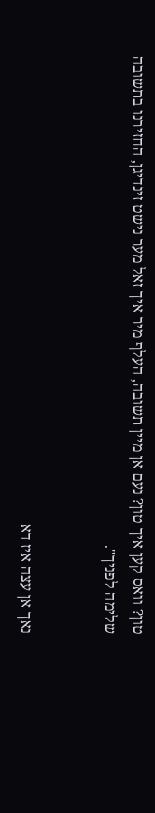טון? וואס קען איך טון? נעם אן מיין תשובה, העלף מיר איך זאל מער נישט זינדיגן, החזירנו בתשובה שלימה לפניך".


נאך אן עצה איז דא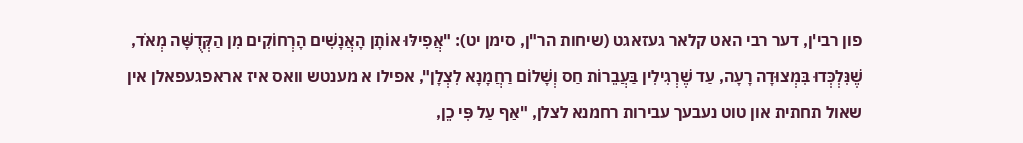פון רבי'ן, דער רבי האט קלאר געזאגט (שיחות הר"ן, סימן יט): "אֲפִילּוּ אוֹתָן הָאֲנָשִׁים הָרְחוֹקִים מִן הַקְּדֻשָּׁה מְאֹד, שֶׁנִּלְכְּדוּ בִּמְצוּדָה רָעָה, עַד שֶׁרְגִילִין בַּעֲבֵרוֹת חַס וְשָׁלוֹם רַחֲמָנָא לִצְלָן", אפילו א מענטש וואס איז אראפגעפאלן אין שאול תחתית און טוט נעבעך עבירות רחמנא לצלן, "אַף עַל פִּי כֵן,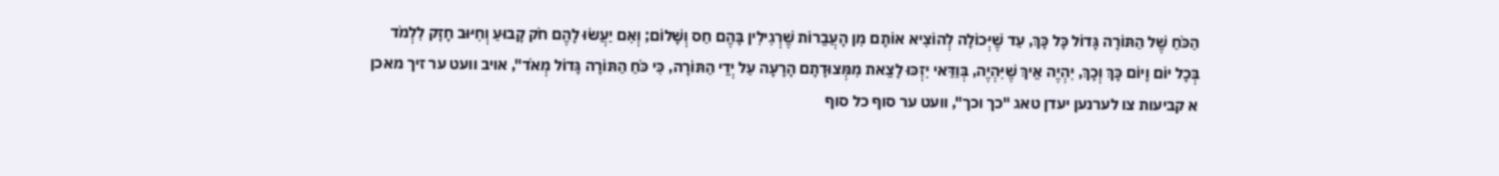הַכֹּחַ שֶׁל הַתּוֹרָה גָּדוֹל כָּל כָּךְ, עַד שֶׁיְּכוֹלָה לְהוֹצִיא אוֹתָם מִן הָעֲבֵרוֹת שֶׁרְגִילִין בָּהֶם חַס וְשָׁלוֹם; וְאִם יַעֲשׂוּ לָהֶם חֹק קָבוּעַ וְחִיּוּב חָזָק לִלְמֹד בְּכָל יוֹם וָיוֹם כָּךְ וְכָךְ, יִהְיֶה אֵיךְ שֶׁיִּהְיֶה, בְּוַדַּאי יִזְכּוּ לָצֵאת מִמְּצוּדָתָם הָרָעָה עַל יְדֵי הַתּוֹרָה, כִּי כֹּחַ הַתּוֹרָה גָּדוֹל מְאֹד", אויב וועט ער זיך מאכן א קביעות צו לערנען יעדן טאג "כך וכך", וועט ער סוף כל סוף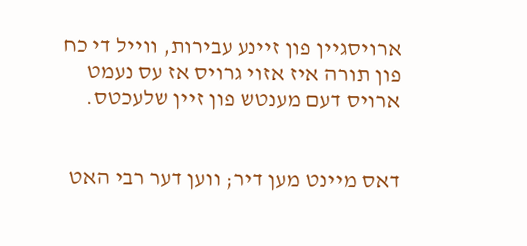ארויסגיין פון זיינע עבירות, ווייל די כח פון תורה איז אזוי גרויס אז עס נעמט ארויס דעם מענטש פון זיין שלעכטס.


דאס מיינט מען דיר; ווען דער רבי האט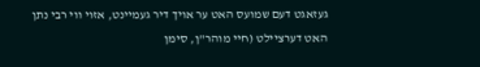געזאגט דעם שמועס האט ער אויך דיר געמיינט, אזוי ווי רבי נתן האט דערציילט (חיי מוהר"ן, סימן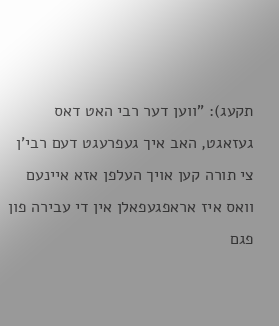תקעג): "ווען דער רבי האט דאס געזאגט, האב איך געפרעגט דעם רבי'ן צי תורה קען אויך העלפן אזא איינעם וואס איז אראפגעפאלן אין די עבירה פון פגם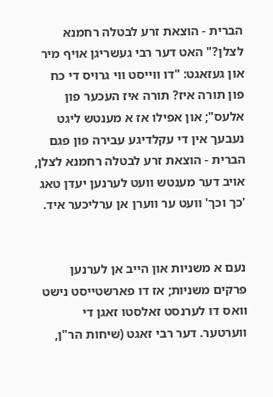הברית - הוצאת זרע לבטלה רחמנא לצלן?" האט דער רבי געשריגן אויף מיר און געזאגט: "דו ווייסט ווי גרויס די כח פון תורה איז? תורה איז העכער פון אלעס"; און אפילו אז א מענטש ליגט נעבעך אין די עקלדיגע עבירה פון פגם הברית - הוצאת זרע לבטלה רחמנא לצלן, אויב דער מענטש וועט לערנען יעדן טאג 'כך וכך' וועט ער ווערן אן ערליכער איד.


נעם א משניות און הייב אן לערנען פרקים משניות; אז דו פארשטייסט נישט וואס דו לערנסט זאלסטו זאגן די ווערטער. דער רבי זאגט (שיחות הר"ן,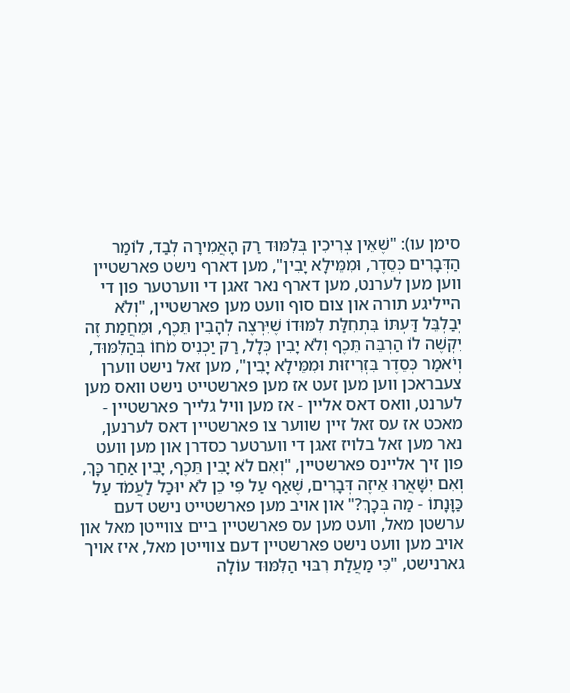סימן עו): "שֶׁאֵין צְרִיכִין בְּלִמּוּד רַק הָאֲמִירָה לְבַד, לוֹמַר הַדְּבָרִים כְּסֵדֶר, וּמִמֵּילָא יָבִין", מען דארף נישט פארשטיין ווען מען לערנט, מען דארף נאר זאגן די ווערטער פון די הייליגע תורה און צום סוף וועט מען פארשטיין, "וְלֹא יְבַלְבֵּל דַּעְתּוֹ בִּתְחִלַּת לִמּוּדוֹ שֶׁיִּרְצֶה לְהָבִין תֵּכֶף, וּמֵחֲמַת זֶה יִקְשֶׁה לוֹ הַרְבֵּה תֵּכֶף וְלֹא יָבִין כְּלָל, רַק יַכְנִיס מֹחוֹ בְּהַלִּמּוּד, וְיֹאמַר כְּסֵדֶר בִּזְרִיזוּת וּמִמֵּילָא יָבִין", מען זאל נישט ווערן צעבראכן ווען מען זעט אז מען פארשטייט נישט וואס מען לערנט, וואס דאס אליין - אז מען וויל גלייך פארשטיין - מאכט אז עס זאל זיין שווער צו פארשטיין דאס לערנען, נאר מען זאל בלויז זאגן די ווערטער כסדרן און מען וועט פון זיך אליינס פארשטיין, "וְאִם לֹא יָבִין תֵּכֶף, יָבִין אַחַר כָּךְ, וְאִם יִשָּׁאֲרוּ אֵיזֶה דְּבָרִים, שֶׁאַף עַל פִּי כֵן לֹא יוּכַל לַעֲמֹד עַל כַּוָּנָתוֹ - מַה בְּכָךְ?" און אויב מען פארשטייט נישט דעם ערשטן מאל, וועט מען עס פארשטיין ביים צווייטן מאל און אויב מען וועט נישט פארשטיין דעם צווייטן מאל, איז אויך גארנישט, "כִּי מַעֲלַת רִבּוּי הַלִּמּוּד עוֹלָה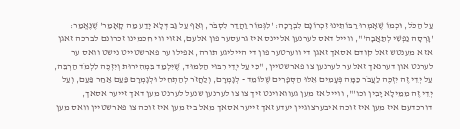עַל הַכֹּל, וּכְמוֹ שֶׁאָמְרוּ רַבּוֹתֵינוּ זִכְרוֹנָם לִבְרָכָה: 'לִגְּמוֹר וַהֲדַר לִסְבֹּר, וְאַף עַל גַּב דְּלָא יָדַע מַה קָאָמַר' שֶׁנֶּאֱמַר: 'גָּרְסָה נַפְשִׁי לְתַאֲבָה'", ווייל דאס לערנען אליינס איז גרעסער פון אלעם, אזוי ווי חכמינו זכרונם לברכה זאגן אז א מענטש זאל קודם אסאך זאגן די ווערטער פון די הייליגע תורה, אפילו ער פארשטייט נישט וואס ער לערנט און דערנאך זאל ער לערנען צו פארשטיין, "כִּי עַל יְדֵי רִבּוּי הַלִּמּוּד, שֶׁיִּלְמַד בִּמְהִירוּת וְיִזְכֶּה לִלְמֹד הַרְבֵּה, עַל יְדֵי זֶה יִזְכֶּה לַעֲבֹר כַּמָּה פְּעָמִים אֵלּוּ הַסְּפָרִים שֶׁלּוֹמֵד - לְגָמְרָם, וְלַחֲזֹר לְהַתְחִיל וּלְגָמְרָם פַּעַם אַחַר פַּעַם, וְעַל יְדֵי זֶה מִמֵּילָא יָבִין וכו'", ווייל אז מען געוואוינט זיך צו צו לערנען שנעל לערנט מען דאך זייער אסאך, דורכדעם איז מען איז זוכה איבערצוגיין יעדע זאך זייער אסאך מאל ביז מען איז זוכה צו פארשטיין וואס מען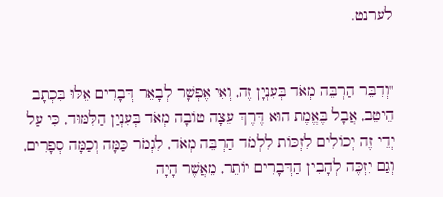לערנט.


"וְדִבֵּר הַרְבֵּה מְאֹד בְּעִנְיָן זֶה, וְאִי אֶפְשָׁר לְבָאֵר דְּבָרִים אֵלּוּ בִּכְתָב הֵיטֵב, אֲבָל בֶּאֱמֶת הוּא דֶּרֶךְ עֵצָה טוֹבָה מְאֹד בְּעִנְיַן הַלִּמּוּד, כִּי עַל יְדֵי זֶה יְכוֹלִים לִזְכּוֹת לִלְמֹד הַרְבֵּה מְאֹד, לִגְמֹר כַּמָּה וְכַמָּה סְפָרִים, וְגַם יִזְכֶּה לְהָבִין הַדְּבָרִים יוֹתֵר, מֵאֲשֶׁר הָיָה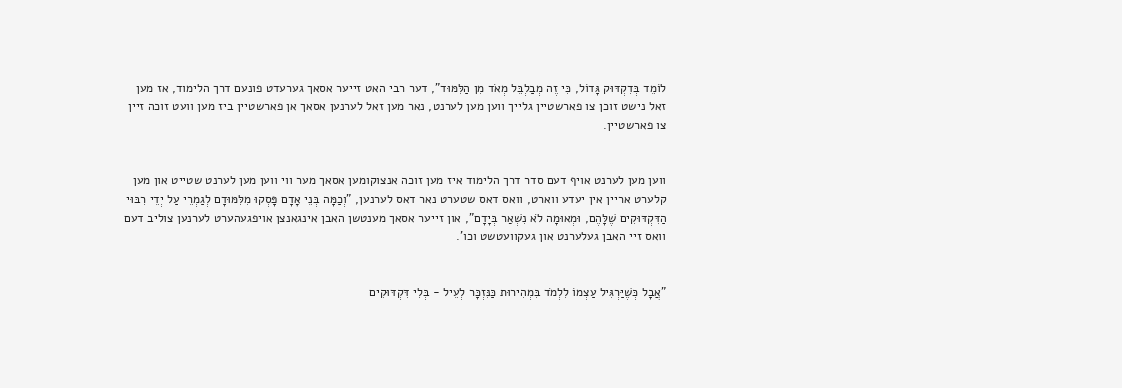לוֹמֵד בְּדִקְדּוּק גָּדוֹל, כִּי זֶה מְבַלְבֵּל מְאֹד מִן הַלִּמּוּד", דער רבי האט זייער אסאך גערעדט פונעם דרך הלימוד, אז מען זאל נישט זוכן צו פארשטיין גלייך ווען מען לערנט, נאר מען זאל לערנען אסאך אן פארשטיין ביז מען וועט זוכה זיין צו פארשטיין.


ווען מען לערנט אויף דעם סדר דרך הלימוד איז מען זוכה אנצוקומען אסאך מער ווי ווען מען לערנט שטייט און מען קלערט אריין אין יעדע ווארט, וואס דאס שטערט נאר דאס לערנען, "וְכַמָּה בְּנֵי אָדָם פָּסְקוּ מִלִּמּוּדָם לְגַמְרֵי עַל יְדֵי רִבּוּי הַדִּקְדּוּקִים שֶׁלָּהֶם, וּמְאוּמָה לֹא נִשְׁאַר בְּיָדָם", און זייער אסאך מענטשן האבן אינגאנצן אויפגעהערט לערנען צוליב דעם וואס זיי האבן געלערנט און געקוועטשט וכו'.


"אֲבָל כְּשֶׁיַּרְגִּיל עַצְמוֹ לִלְמֹד בִּמְהִירוּת כַּנִּזְכָּר לְעֵיל - בְּלִי דִּקְדּוּקִים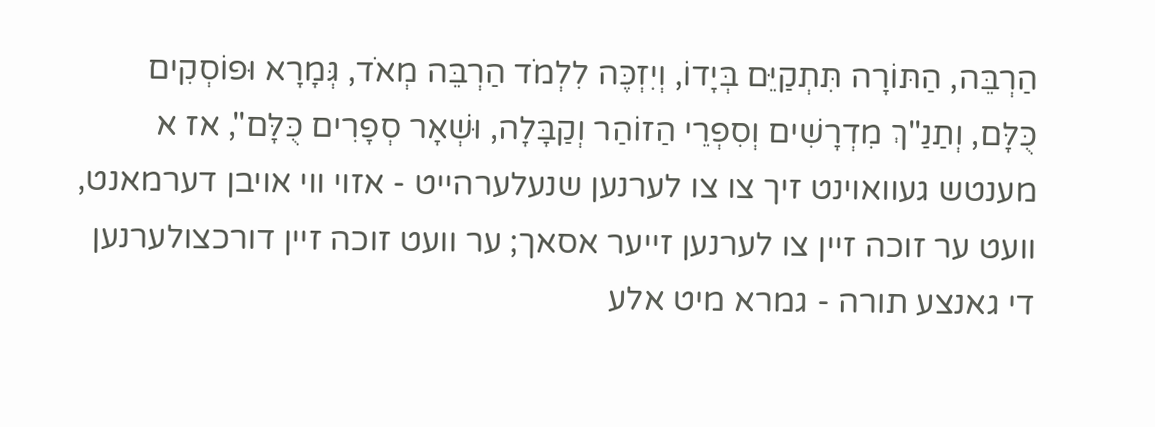הַרְבֵּה, הַתּוֹרָה תִּתְקַיֵּם בְּיָדוֹ, וְיִזְכֶּה לִלְמֹד הַרְבֵּה מְאֹד, גְּמָרָא וּפוֹסְקִים כֻּלָּם, וְתַנַ"ךְ מִדְרָשִׁים וְסִפְרֵי הַזוֹהַר וְקַבָּלָה, וּשְׁאָר סְפָרִים כֻּלָּם", אז א מענטש געוואוינט זיך צו צו לערנען שנעלערהייט - אזוי ווי אויבן דערמאנט, וועט ער זוכה זיין צו לערנען זייער אסאך; ער וועט זוכה זיין דורכצולערנען די גאנצע תורה - גמרא מיט אלע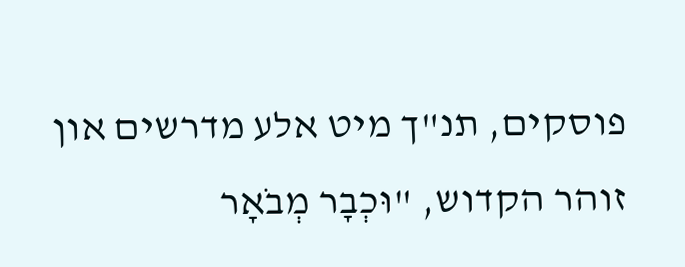פוסקים, תנ"ך מיט אלע מדרשים און זוהר הקדוש, "וּכְבָר מְבֹאָר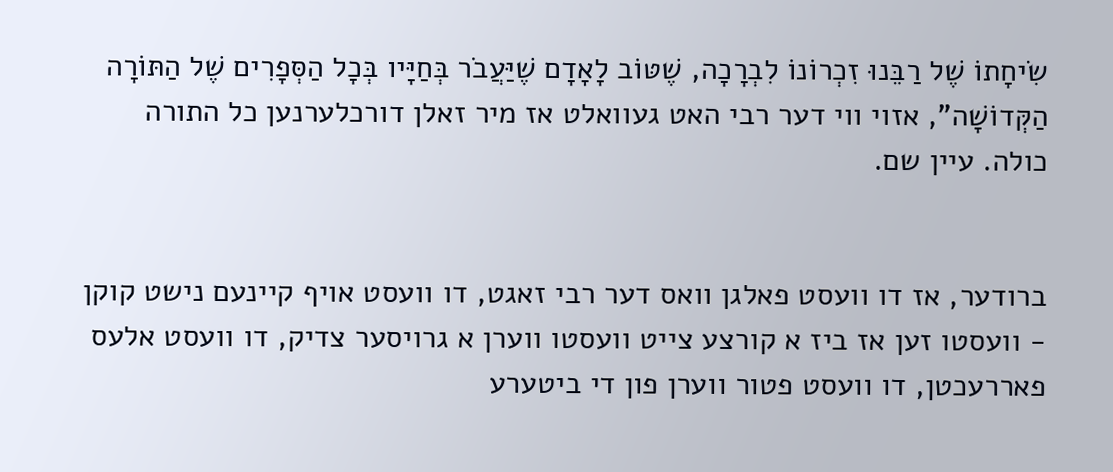שִׂיחָתוֹ שֶׁל רַבֵּנוּ זִכְרוֹנוֹ לִבְרָכָה, שֶׁטּוֹב לָאָדָם שֶׁיַּעֲבֹר בְּחַיָּיו בְּכָל הַסְּפָרִים שֶׁל הַתּוֹרָה הַקְּדוֹשָׁה", אזוי ווי דער רבי האט געוואלט אז מיר זאלן דורכלערנען כל התורה כולה. עיין שם.


ברודער, אז דו וועסט פאלגן וואס דער רבי זאגט, דו וועסט אויף קיינעם נישט קוקן - וועסטו זען אז ביז א קורצע צייט וועסטו ווערן א גרויסער צדיק, דו וועסט אלעס פאררעכטן, דו וועסט פטור ווערן פון די ביטערע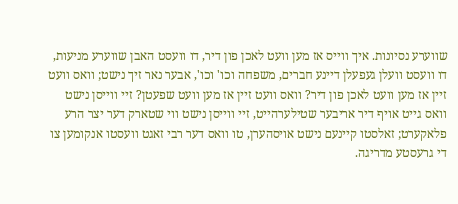שווערע נסיונות. איך ווייס אז מען וועט לאכן פון דיר, דו וועסט האבן שווערע מניעות, דו וועסט וועלן געפעלן דיינע חברים, משפחה וכו' וכו', אבער נאר זיך נישט; וואס וועט זיין אז מען וועט לאכן פון דיר? וואס וועט זיין אז מען וועט שפעטן? זיי ווייסן נישט וואס גייט אויף דיר אריבער שטילערהייט, זיי ווייסן נישט ווי שטארק דער יצר הרע פלאקערט; זאלסטו קיינעם נישט אויסהערן, טו וואס דער רבי זאגט וועסטו אנקומען צו די גרעסטע מדריגה.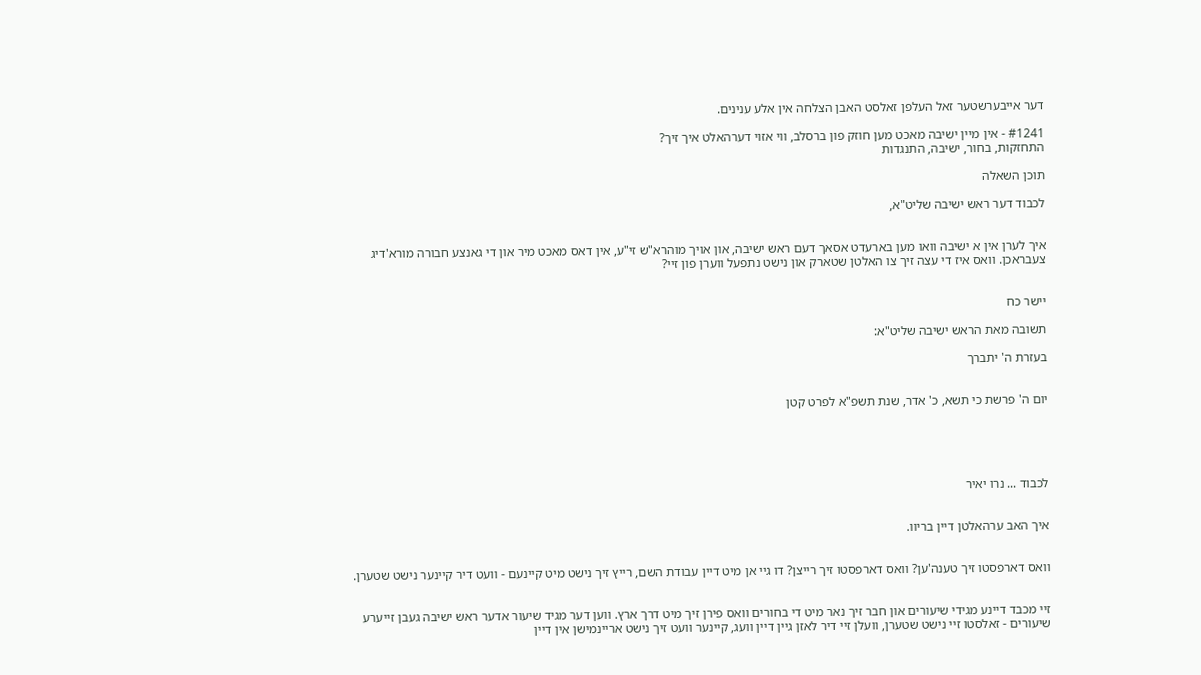דער אייבערשטער זאל העלפן זאלסט האבן הצלחה אין אלע ענינים.

#1241 - אין מיין ישיבה מאכט מען חוזק פון ברסלב, ווי אזוי דערהאלט איך זיך?
התחזקות, בחור, ישיבה, התנגדות

תוכן השאלה

לכבוד דער ראש ישיבה שליט"א,


איך לערן אין א ישיבה וואו מען בארעדט אסאך דעם ראש ישיבה, און אויך מוהרא"ש זי"ע, אין דאס מאכט מיר און די גאנצע חבורה מורא'דיג צעבראכן. וואס איז די עצה זיך צו האלטן שטארק און נישט נתפעל ווערן פון זיי?


יישר כח

תשובה מאת הראש ישיבה שליט"א:

בעזרת ה' יתברך


יום ה' פרשת כי תשא, כ' אדר, שנת תשפ"א לפרט קטן





לכבוד ... נרו יאיר


איך האב ערהאלטן דיין בריוו.


וואס דארפסטו זיך טענה'ען? וואס דארפסטו זיך רייצן? דו גיי אן מיט דיין עבודת השם, רייץ זיך נישט מיט קיינעם - וועט דיר קיינער נישט שטערן.


זיי מכבד דיינע מגידי שיעורים און חבר זיך נאר מיט די בחורים וואס פירן זיך מיט דרך ארץ. ווען דער מגיד שיעור אדער ראש ישיבה געבן זייערע שיעורים - זאלסטו זיי נישט שטערן, וועלן זיי דיר לאזן גיין דיין וועג, קיינער וועט זיך נישט אריינמישן אין דיין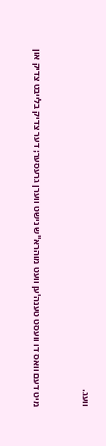וועג.


מיט דעם וואס דו וועסט טענה'ען וועט מוהרא"ש נישט ווערן גרעסער; דער צדיק בלייבט צדיק און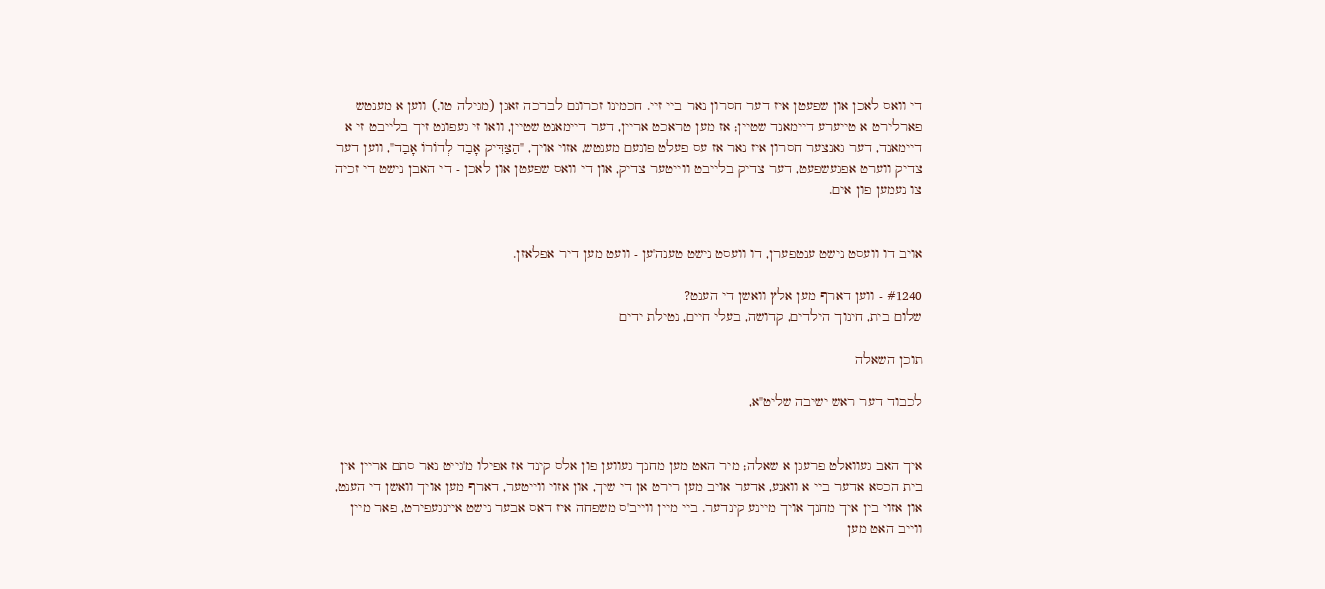די וואס לאכן און שפעטן איז דער חסרון נאר ביי זיי. חכמינו זכרונם לברכה זאגן (מגילה טו.) ווען א מענטש פארלירט א טייערע דיימאנד שטיין; אז מען טראכט אריין, דער דיימאנט שטיין, וואו זי געפונט זיך בלייבט זי א דיימאנד, דער גאנצער חסרון איז נאר אז עס פעלט פונעם מענטש, אזוי אויך, "הַצַּדִּיק אָבַד לְדוֹרוֹ אָבַד", ווען דער צדיק ווערט אפגעשפעט, דער צדיק בלייבט ווייטער צדיק, און די וואס שפעטן און לאכן - די האבן נישט די זכיה צו נעמען פון אים.


אויב דו וועסט נישט ענטפערן, דו וועסט נישט טענה'ען - וועט מען דיר אפלאזן.

#1240 - ווען דארף מען אלץ וואשן די הענט?
שלום בית, חינוך הילדים, קדושה, בעלי חיים, נטילת ידים

תוכן השאלה

לכבוד דער ראש ישיבה שליט"א,


איך האב געוואלט פרעגן א שאלה; מיר האט מען מחנך געווען פון אלס קינד אז אפילו מ'גייט נאר סתם אריין אין בית הכסא אדער ביי א וואנע, אדער אויב מען רירט אן די שיך, און אזוי ווייטער, דארף מען אויך וואשן די הענט, און אזוי בין איך מחנך אויך מיינע קינדער. ביי מיין ווייב'ס משפחה איז דאס אבער נישט איינגעפירט, פאר מיין ווייב האט מען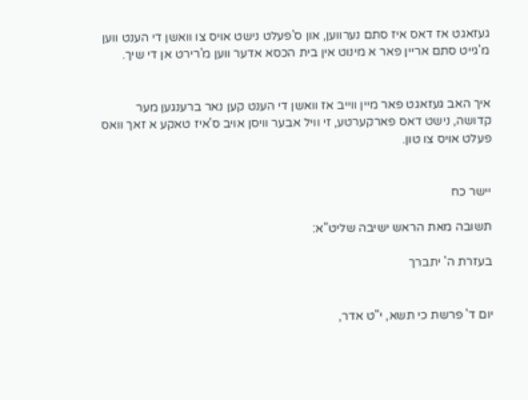געזאגט אז דאס איז סתם נערווען, און ס'פעלט נישט אויס צו וואשן די הענט ווען מ'גייט סתם אריין פאר א מינוט אין בית הכסא אדער ווען מ'רירט אן די שיך.


איך האב געזאגט פאר מיין ווייב אז וואשן די הענט קען נאר ברענגען מער קדושה, נישט דאס פארקערטע, זי וויל אבער וויסן אויב ס'איז טאקע א זאך וואס פעלט אויס צו טון.


יישר כח

תשובה מאת הראש ישיבה שליט"א:

בעזרת ה' יתברך


יום ד' פרשת כי תשא, י"ט אדר,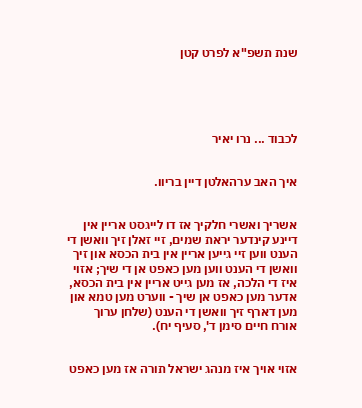שנת תשפ"א לפרט קטן





לכבוד ... נרו יאיר


איך האב ערהאלטן דיין בריוו.


אשריך ואשרי חלקיך אז דו לייגסט אריין אין דיינע קינדער יראת שמים, זיי זאלן זיך וואשן די הענט ווען זיי גייען אריין אין בית הכסא און זיך וואשן די הענט ווען מען כאפט אן די שיך; אזוי איז די הלכה, אז מען גייט אריין אין בית הכסא, אדער מען כאפט אן שיך - ווערט מען טמא און מען דארף זיך וואשן די הענט (שלחן ערוך אורח חיים סימן ד', סעיף יח).


אזוי אויך איז מנהג ישראל תורה אז מען כאפט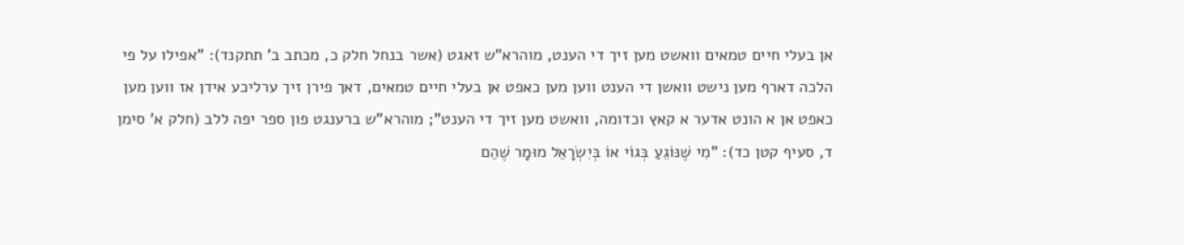אן בעלי חיים טמאים וואשט מען זיך די הענט, מוהרא"ש זאגט (אשר בנחל חלק כ, מכתב ב' תתקנד): "אפילו על פי הלכה דארף מען נישט וואשן די הענט ווען מען כאפט אן בעלי חיים טמאים, דאך פירן זיך ערליכע אידן אז ווען מען כאפט אן א הונט אדער א קאץ וכדומה, וואשט מען זיך די הענט"; מוהרא"ש ברענגט פון ספר יפה ללב (חלק א' סימן ד, סעיף קטן כד): "מִי שֶׁנּוֹגֵעַ בְּגוֹי אוֹ בְּיִשְׂרָאֵל מוּמָר שֶׁהֵם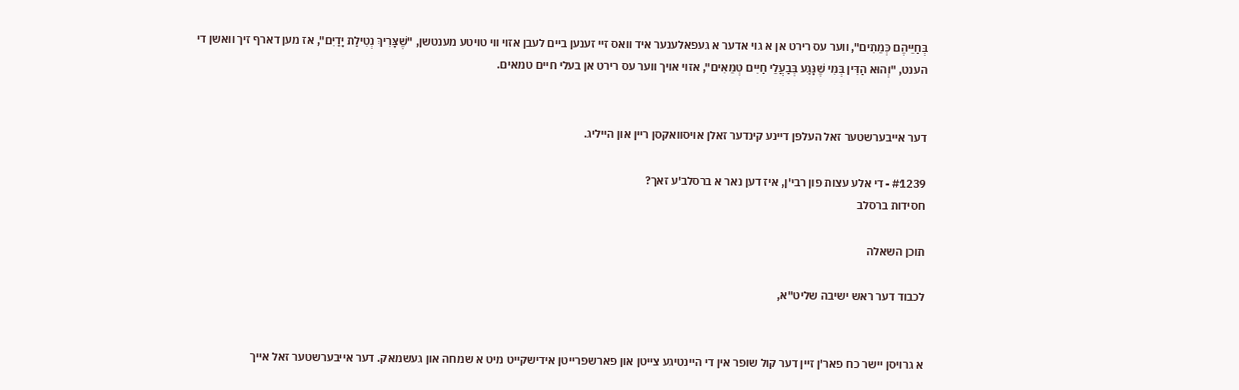בְּחַיֵּיהֶם כְּמֵתִים", ווער עס רירט אן א גוי אדער א געפאלענער איד וואס זיי זענען ביים לעבן אזוי ווי טויטע מענטשן, "שֶׁצָּרִיךְ נְטִילַת יָדַיִם", אז מען דארף זיך וואשן די הענט, "וְהוּא הַדִּין בְּמִי שֶׁנָּגַע בְּבַעֲלֵי חַיִּים טְמֵאִים", אזוי אויך ווער עס רירט אן בעלי חיים טמאים.


דער אייבערשטער זאל העלפן דיינע קינדער זאלן אויסוואקסן ריין און הייליג.

#1239 - די אלע עצות פון רבי'ן, איז דען נאר א ברסלב'ע זאך?
חסידות ברסלב

תוכן השאלה

לכבוד דער ראש ישיבה שליט"א,


א גרויסן יישר כח פאר'ן זיין דער קול שופר אין די היינטיגע צייטן און פארשפרייטן אידישקייט מיט א שמחה און געשמאק. דער אייבערשטער זאל אייך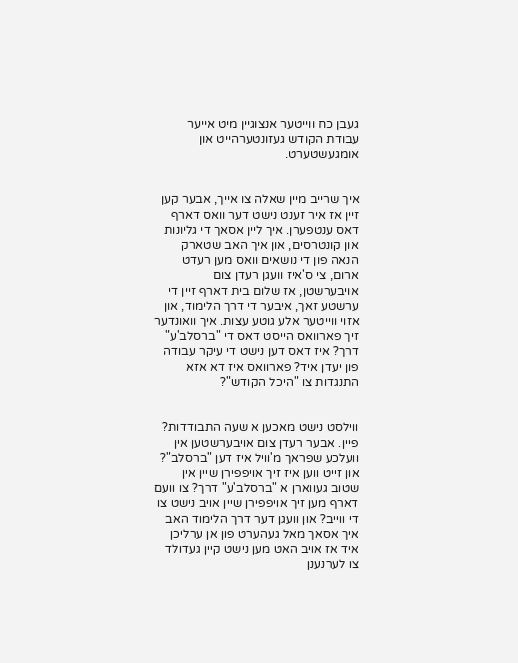געבן כח ווייטער אנצוגיין מיט אייער עבודת הקודש געזונטערהייט און אומגעשטערט.


איך שרייב מיין שאלה צו אייך, אבער קען זיין אז איר זענט נישט דער וואס דארף דאס ענטפערן. איך ליין אסאך די גליונות און קונטרסים, און איך האב שטארק הנאה פון די נושאים וואס מען רעדט ארום, צי ס'איז וועגן רעדן צום אויבערשטן, אז שלום בית דארף זיין די ערשטע זאך, איבער די דרך הלימוד, און אזוי ווייטער אלע גוטע עצות. איך וואונדער זיך פארוואס הייסט דאס די "ברסלב'ע" דרך? איז דאס דען נישט די עיקר עבודה פון יעדן איד? פארוואס איז דא אזא התנגדות צו "היכל הקודש"?


ווילסט נישט מאכען א שעה התבודדות? פיין. אבער רעדן צום אויבערשטען אין וועלכע שפראך מ'וויל איז דען "ברסלב"? און זייט ווען איז זיך אויפפירן שיין אין שטוב געווארן א "ברסלב'ע" דרך? צו וועם דארף מען זיך אויפפירן שיין אויב נישט צו די ווייב? און וועגן דער דרך הלימוד האב איך אסאך מאל געהערט פון אן ערליכן איד אז אויב האט מען נישט קיין געדולד צו לערנענן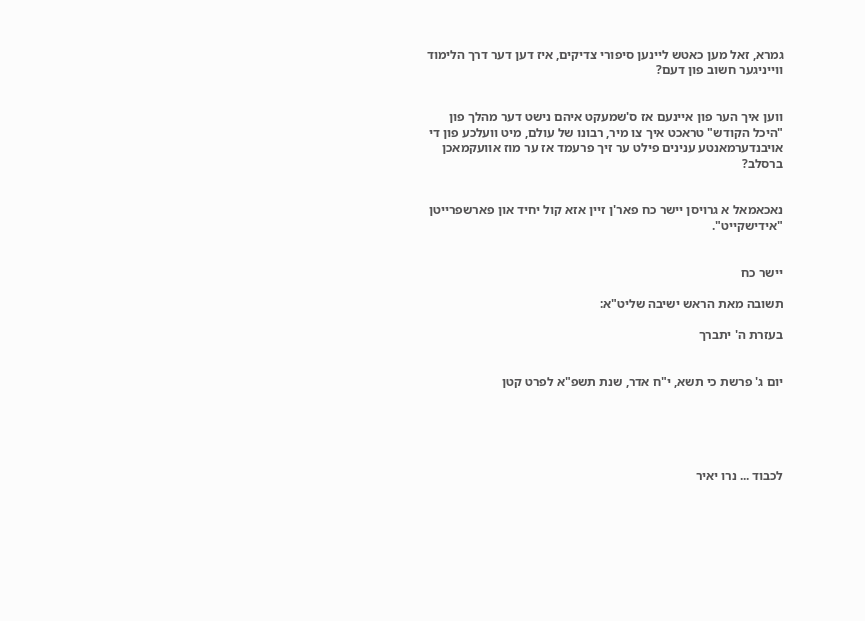גמרא, זאל מען כאטש ליינען סיפורי צדיקים, איז דען דער דרך הלימוד ווייניגער חשוב פון דעם?


ווען איך הער פון איינעם אז ס'שמעקט איהם נישט דער מהלך פון "היכל הקודש" טראכט איך צו מיר, רבונו של עולם, מיט וועלכע פון די אויבנדערמאנטע ענינים פילט ער זיך פרעמד אז ער מוז אוועקמאכן ברסלב?


נאכאמאל א גרויסן יישר כח פאר'ן זיין אזא קול יחיד און פארשפרייטן "אידישקייט".


יישר כח

תשובה מאת הראש ישיבה שליט"א:

בעזרת ה' יתברך


יום ג' פרשת כי תשא, י"ח אדר, שנת תשפ"א לפרט קטן





לכבוד ... נרו יאיר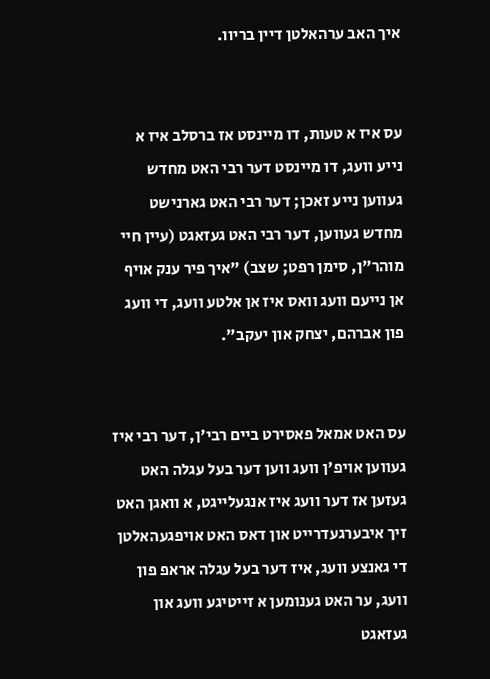איך האב ערהאלטן דיין בריוו.


עס איז א טעות, דו מיינסט אז ברסלב איז א נייע וועג, דו מיינסט דער רבי האט מחדש געווען נייע זאכן; דער רבי האט גארנישט מחדש געווען, דער רבי האט געזאגט (עיין חיי מוהר"ן, סימן רפט; שצב) "איך פיר ענק אויף אן נייעם וועג וואס איז אן אלטע וועג, די וועג פון אברהם, יצחק און יעקב".


עס האט אמאל פאסירט ביים רבי'ן, דער רבי איז געווען אויפ'ן וועג ווען דער בעל עגלה האט געזען אז דער וועג איז אנגעלייגט, א וואגן האט זיך איבערגעדרייט און דאס האט אויפגעהאלטן די גאנצע וועג, איז דער בעל עגלה אראפ פון וועג, ער האט גענומען א זייטיגע וועג און געזאגט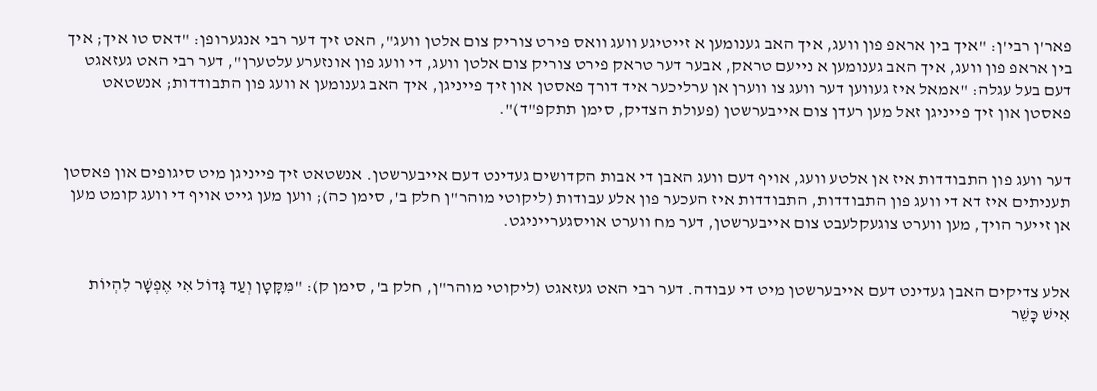פאר'ן רבי'ן: "איך בין אראפ פון וועג, איך האב גענומען א זייטיגע וועג וואס פירט צוריק צום אלטן וועג", האט זיך דער רבי אנגערופן: "דאס טו איך; איך בין אראפ פון וועג, איך האב גענומען א נייעם טראק, אבער דער טראק פירט צוריק צום אלטן וועג, די וועג פון אונזערע עלטערן", דער רבי האט געזאגט דעם בעל עגלה: "אמאל איז געווען דער וועג צו ווערן אן ערליכער איד דורך פאסטן און זיך פייניגן, איך האב גענומען א וועג פון התבודדות; אנשטאט פאסטן און זיך פייניגן זאל מען רעדן צום אייבערשטן (פעולת הצדיק, סימן תתקפ"ד)".


דער וועג פון התבודדות איז אן אלטע וועג, אויף דעם וועג האבן די אבות הקדושים געדינט דעם אייבערשטן. אנשטאט זיך פייניגן מיט סיגופים און פאסטן תעניתים איז דא די וועג פון התבודדות, התבודדות איז העכער פון אלע עבודות (ליקוטי מוהר"ן חלק ב', סימן כה); ווען מען גייט אויף די וועג קומט מען אן זייער הויך, מען ווערט צוגעקלעבט צום אייבערשטן, דער מח ווערט אויסגערייניגט.


אלע צדיקים האבן געדינט דעם אייבערשטן מיט די עבודה. דער רבי האט געזאגט (ליקוטי מוהר"ן, חלק ב', סימן ק): "מִּקָּטָן וְעַד גָּדוֹל אִי אֶפְשָׁר לִהְיוֹת אִישׁ כָּשֵׁר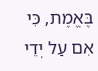בֶּאֱמֶת, כִּי אִם עַל יְדֵי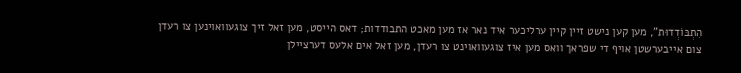הִתְבּוֹדְדוּת", מען קען נישט זיין קיין ערליכער איד נאר אז מען מאכט התבודדות; דאס הייסט, מען זאל זיך צוגעוואוינען צו רעדן צום אייבערשטן אויף די שפראך וואס מען איז צוגעוואוינט צו רעדן, מען זאל אים אלעס דערציילן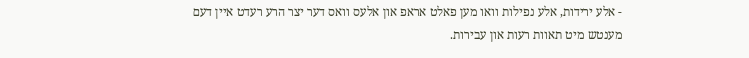- אלע ירידות, אלע נפילות וואו מען פאלט אראפ און אלעס וואס דער יצר הרע רעדט איין דעם מענטש מיט תאוות רעות און עבירות.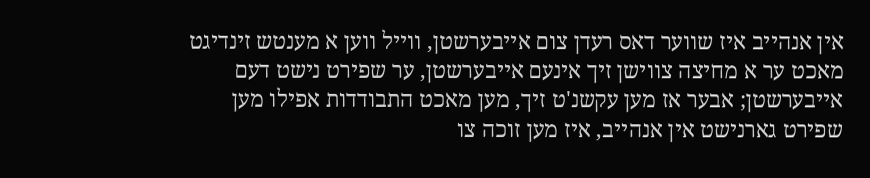אין אנהייב איז שווער דאס רעדן צום אייבערשטן, ווייל ווען א מענטש זינדיגט מאכט ער א מחיצה צווישן זיך אינעם אייבערשטן, ער שפירט נישט דעם אייבערשטן; אבער אז מען עקשנ'ט זיך, מען מאכט התבודדות אפילו מען שפירט גארנישט אין אנהייב, איז מען זוכה צו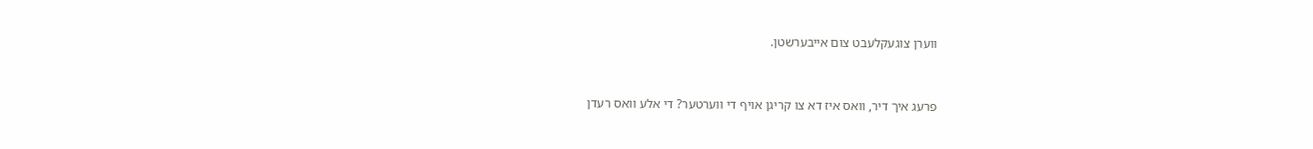ווערן צוגעקלעבט צום אייבערשטן.


פרעג איך דיר, וואס איז דא צו קריגן אויף די ווערטער? די אלע וואס רעדן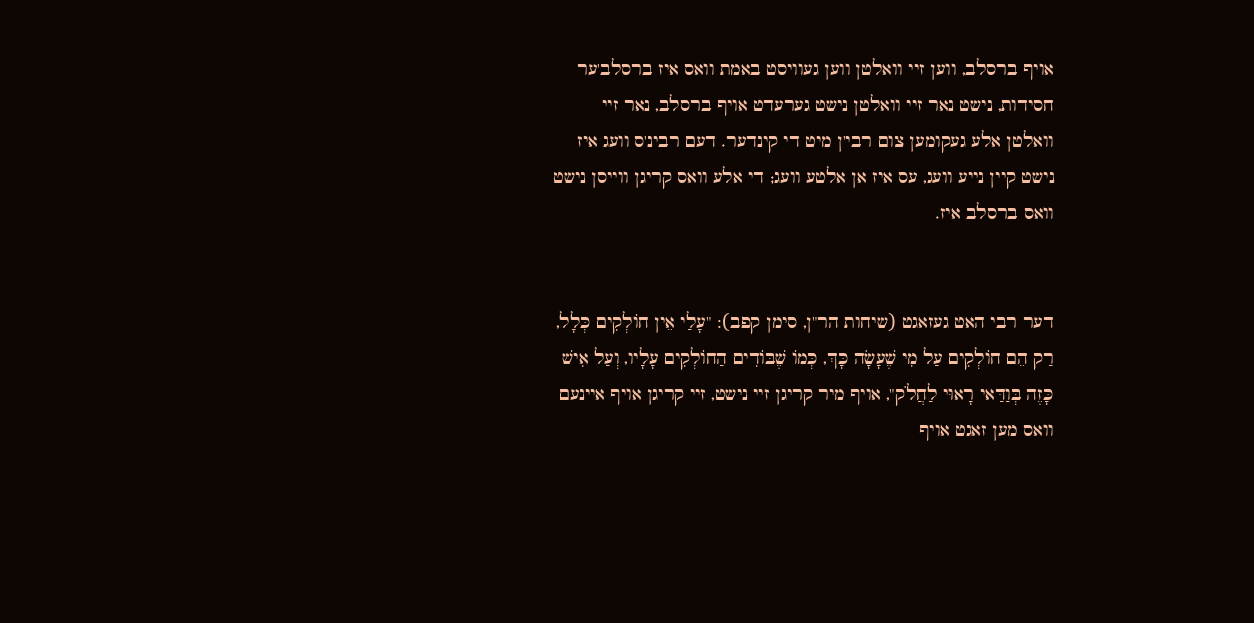אויף ברסלב, ווען זיי וואלטן ווען געוויסט באמת וואס איז ברסלב'ער חסידות, נישט נאר זיי וואלטן נישט גערעדט אויף ברסלב, נאר זיי וואלטן אלע געקומען צום רבי'ן מיט די קינדער. דעם רבינ'ס וועג איז נישט קיין נייע וועג, עס איז אן אלטע וועג; די אלע וואס קריגן ווייסן נישט וואס ברסלב איז.


דער רבי האט געזאגט (שיחות הר"ן, סימן קפב): "עָלַי אֵין חוֹלְקִים כְּלָל, רַק הֵם חוֹלְקִים עַל מִי שֶׁעָשָׂה כָּךְ, כְּמוֹ שֶׁבּוֹדִים הַחוֹלְקִים עָלָיו, וְעַל אִישׁ כָּזֶה בְּוַדַּאי רָאוּי לַחֲלֹק", אויף מיר קריגן זיי נישט, זיי קריגן אויף איינעם וואס מען זאגט אויף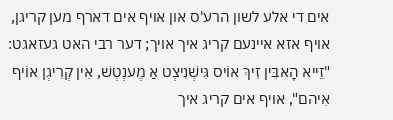אים די אלע לשון הרע'ס און אויף אים דארף מען קריגן, אויף אזא איינעם קריג איך אויך; דער רבי האט געזאגט: "זֵייא הָאבִּין זִיךְ אוֹיס גִּישְׁנִיצְט אַ מֶענְטְשׁ, אִין קְרִיגְן אוֹיף אִיהם", אויף אים קריג איך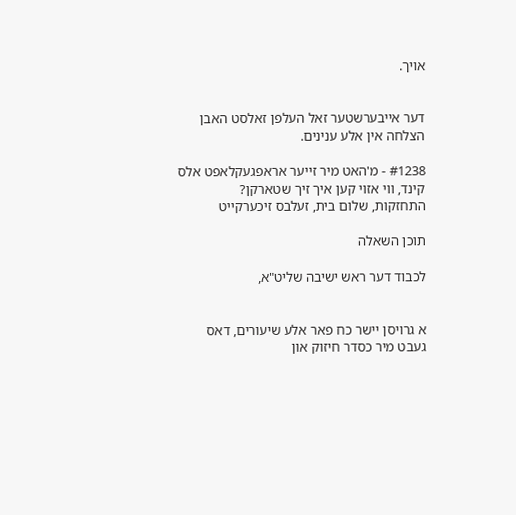אויך.


דער אייבערשטער זאל העלפן זאלסט האבן הצלחה אין אלע ענינים.

#1238 - מ'האט מיר זייער אראפגעקלאפט אלס קינד, ווי אזוי קען איך זיך שטארקן?
התחזקות, שלום בית, זעלבס זיכערקייט

תוכן השאלה

לכבוד דער ראש ישיבה שליט"א,


א גרויסן יישר כח פאר אלע שיעורים, דאס געבט מיר כסדר חיזוק און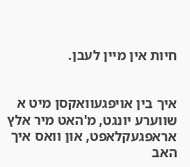חיות אין מיין לעבן.


איך בין אויפגעוואקסן מיט א שווערע יונגט, מ'האט מיר אלץ אראפגעקלאפט, און וואס איך האב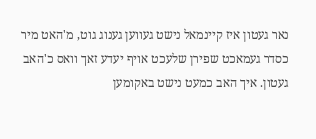נאר געטון איז קיינמאל נישט געווען גענוג גוט, מ'האט מיר כסדר געמאכט שפירן שלעכט אויף יעדע זאך וואס כ'האב געטון. איך האב כמעט נישט באקומען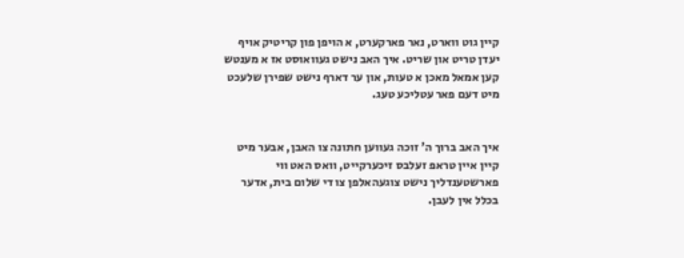קיין גוט ווארט, נאר פארקערט, א הויפן פון קריטיק אויף יעדן טריט און שריט. איך האב נישט געוואוסט אז א מענטש קען אמאל מאכן א טעות, און ער דארף נישט שפירן שלעכט מיט דעם פאר עטליכע טעג.


איך האב ברוך ה' זוכה געווען חתונה צו האבן, אבער מיט קיין איין טראפ זעלבס זיכערקייט, וואס האט ווי פארשטענדליך נישט צוגעהאלפן צו די שלום בית, אדער בכלל אין לעבן.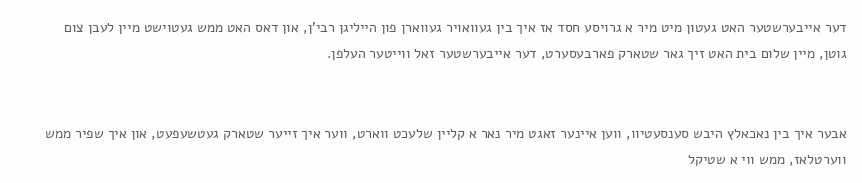דער אייבערשטער האט געטון מיט מיר א גרויסע חסד אז איך בין געוואויר געווארן פון הייליגן רבי'ן, און דאס האט ממש געטוישט מיין לעבן צום גוטן, מיין שלום בית האט זיך גאר שטארק פארבעסערט, דער אייבערשטער זאל ווייטער העלפן.


אבער איך בין נאכאלץ היבש סענסעטיוו, ווען איינער זאגט מיר נאר א קליין שלעכט ווארט, ווער איך זייער שטארק געטשעפעט, און איך שפיר ממש ווערטלאז, ממש ווי א שטיקל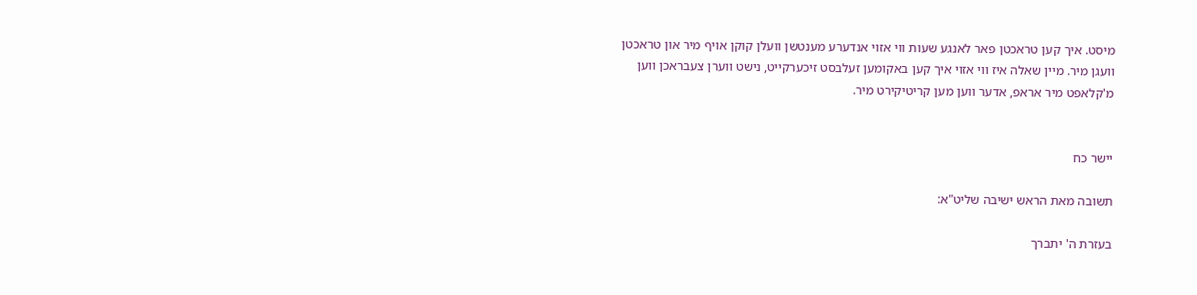מיסט. איך קען טראכטן פאר לאנגע שעות ווי אזוי אנדערע מענטשן וועלן קוקן אויף מיר און טראכטן וועגן מיר. מיין שאלה איז ווי אזוי איך קען באקומען זעלבסט זיכערקייט, נישט ווערן צעבראכן ווען מ'קלאפט מיר אראפ, אדער ווען מען קריטיקירט מיר.


יישר כח

תשובה מאת הראש ישיבה שליט"א:

בעזרת ה' יתברך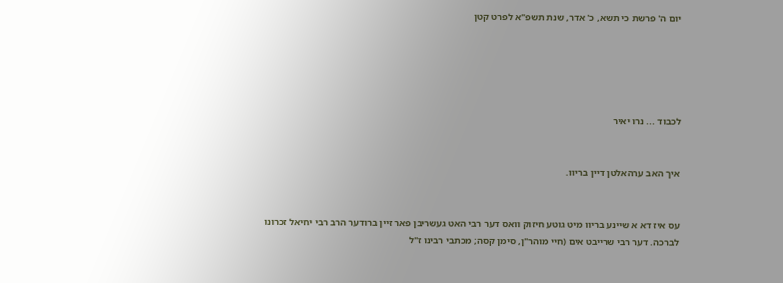יום ה' פרשת כי תשא, כ' אדר, שנת תשפ"א לפרט קטן





לכבוד ... נרו יאיר


איך האב ערהאלטן דיין בריוו.


עס איז דא א שיינע בריוו מיט גוטע חיזוק וואס דער רבי האט געשריבן פאר זיין ברודער הרב רבי יחיאל זכרונו לברכה. דער רבי שרייבט אים (חיי מוהר"ן, סימן קסה; מכתבי רבינו ז"ל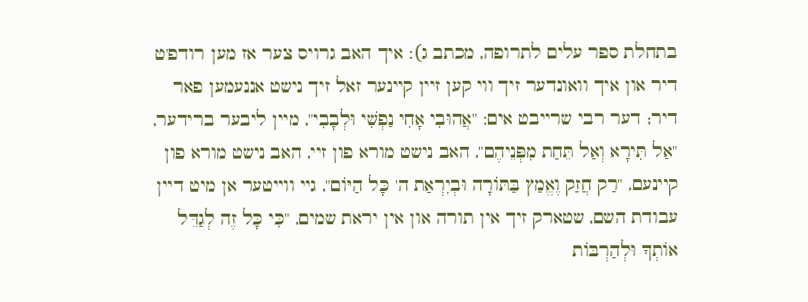בתחלת ספר עלים לתרופה, מכתב ג): איך האב גרויס צער אז מען רודפ'ט דיר און איך וואונדער זיך ווי קען זיין קיינער זאל זיך נישט אננעמען פאר דיר; דער רבי שרייבט אים: "אֲהוּבִי אָחִי נַפְשִׁי וּלְבָבִי", מיין ליבער ברידער, "אַל תִּירָא וְאַל תֵּחַת מִפְּנֵיהֶם", האב נישט מורא פון זיי, האב נישט מורא פון קיינעם, "רַק חֲזַק וֶאֱמַץ בַּתּוֹרָה וּבְיִרְאַת ה' כָּל הַיּוֹם", גיי ווייטער אן מיט דיין עבודת השם, שטארק זיך אין תורה און אין יראת שמים, "כִּי כָּל זֶה לְגַדֵּל אוֹתְךָ וּלְהַרְבּוֹת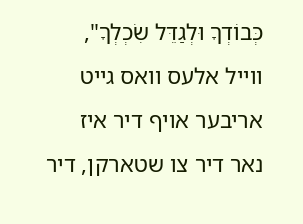כְּבוֹדְךָ וּלְגַדֵּל שִׂכְלְךָ", ווייל אלעס וואס גייט אריבער אויף דיר איז נאר דיר צו שטארקן, דיר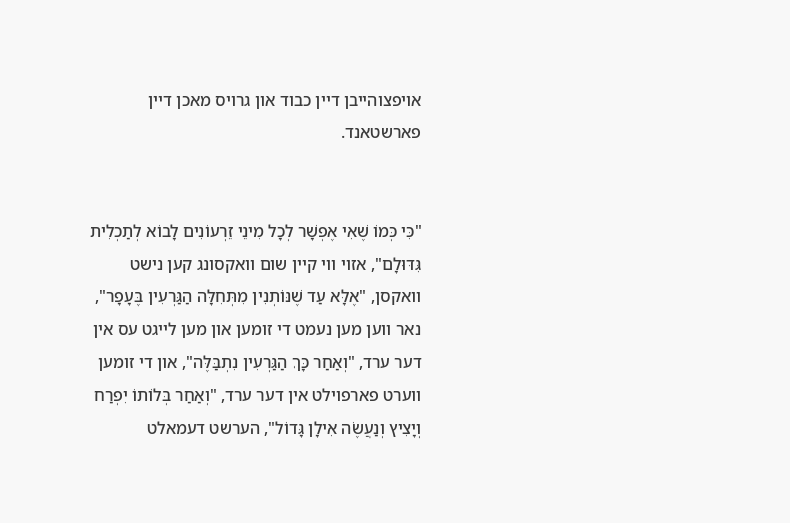אויפצוהייבן דיין כבוד און גרויס מאכן דיין פארשטאנד.


"כִּי כְּמוֹ שֶׁאִי אֶפְשָׁר לְכָל מִינֵי זֵרְעוֹנִים לָבוֹא לְתַכְלִית גִּדּוּלָם", אזוי ווי קיין שום וואקסונג קען נישט וואקסן, "אֶלָּא עַד שֶׁנּוֹתְנִין מִתְּחִלָּה הַגַּרְעִין בֶּעָפָר", נאר ווען מען נעמט די זומען און מען לייגט עס אין דער ערד, "וְאַחַר כָּךְ הַגַּרְעִין נִתְבַּלֶּה", און די זומען ווערט פארפוילט אין דער ערד, "וְאַחַר בְּלוֹתוֹ יִפְרַח וְיָצִיץ וְנַעֲשֶׂה אִילָן גָּדוֹל", הערשט דעמאלט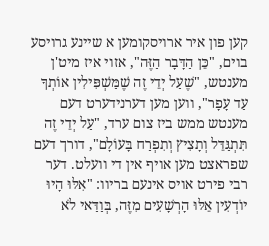קען פון איר ארויסקומען א שיינע גרויסע בוים, "כֵּן הַדָּבָר הַזֶּה", אזוי איז מיט'ן מענטש, "שֶׁעַל יְדֵי זֶה שֶׁמַּשְׁפִּילִין אוֹתְךָ עַד עָפָר", ווען מען דערנידערט דעם מענטש ממש ביז צום ערד, "עַל יְדֵי זֶה תִּתְגַּדֵּל וְתָצִיץ וְתִפְרַח בָּעוֹלָם", דורך דעם שפראצט מען אויף אין די וועלט. דער רבי פירט אויס אינעם בריוו: "אִלּוּ הָיוּ יוֹדְעִין אֵלּוּ הָרְשָׁעִים מִזֶּה, בְּוַדַּאי לֹא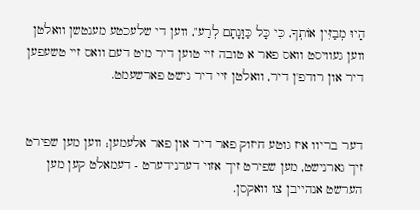הָיוּ מְבַזִּין אוֹתְךָ, כִּי כָּל כַּוָּנָתָם לְרַע", ווען די שלעכטע מענטשן וואלטן ווען געוויסט וואס פאר א טובה זיי טוען דיר מיט דעם וואס זיי טשעפען דיר און רודפ'ן דיר, וואלטן זיי דיר נישט פארשעמט.


דער בריוו איז גוטע חיזוק פאר דיר און פאר אלעמען; ווען מען שפירט זיך גארנישט, מען שפירט זיך אזוי דערנידערט - דעמאלט קען מען הערשט אנהייבן צו וואקסן.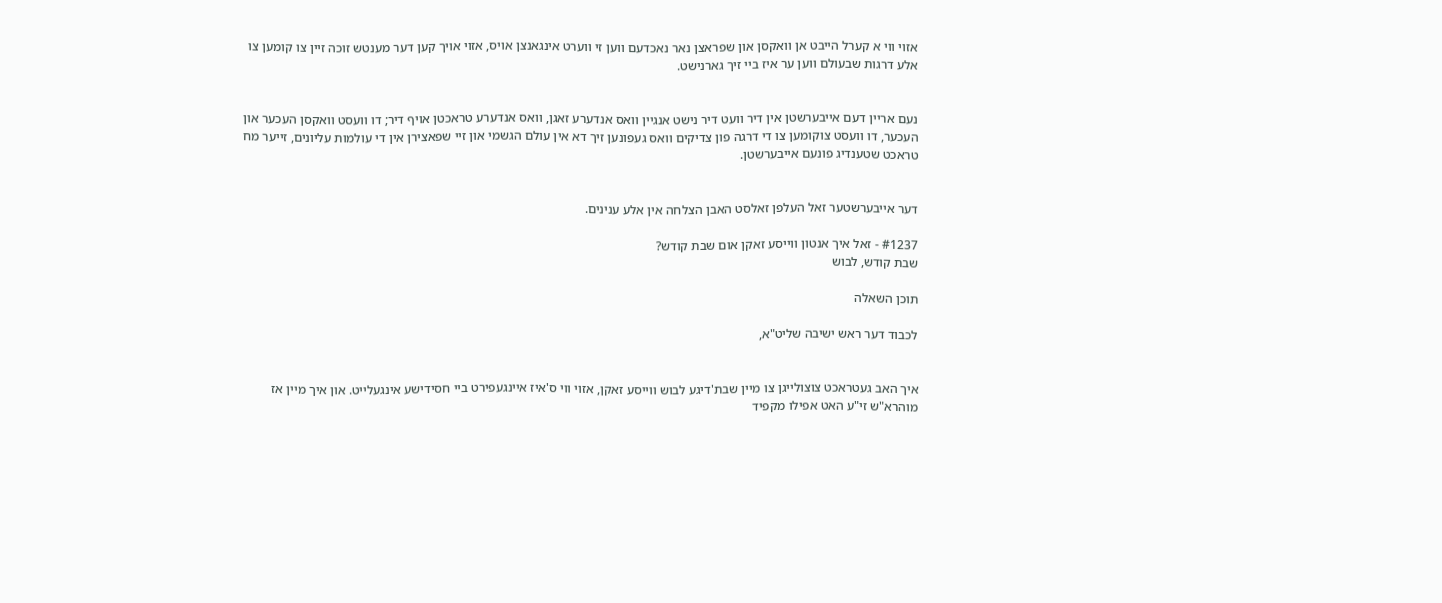אזוי ווי א קערל הייבט אן וואקסן און שפראצן נאר נאכדעם ווען זי ווערט אינגאנצן אויס, אזוי אויך קען דער מענטש זוכה זיין צו קומען צו אלע דרגות שבעולם ווען ער איז ביי זיך גארנישט.


נעם אריין דעם אייבערשטן אין דיר וועט דיר נישט אנגיין וואס אנדערע זאגן, וואס אנדערע טראכטן אויף דיר; דו וועסט וואקסן העכער און העכער, דו וועסט צוקומען צו די דרגה פון צדיקים וואס געפונען זיך דא אין עולם הגשמי און זיי שפאצירן אין די עולמות עליונים, זייער מח טראכט שטענדיג פונעם אייבערשטן.


דער אייבערשטער זאל העלפן זאלסט האבן הצלחה אין אלע ענינים.

#1237 - זאל איך אנטון ווייסע זאקן אום שבת קודש?
שבת קודש, לבוש

תוכן השאלה

לכבוד דער ראש ישיבה שליט"א,


איך האב געטראכט צוצולייגן צו מיין שבת'דיגע לבוש ווייסע זאקן, אזוי ווי ס'איז איינגעפירט ביי חסידישע אינגעלייט. און איך מיין אז מוהרא"ש זי"ע האט אפילו מקפיד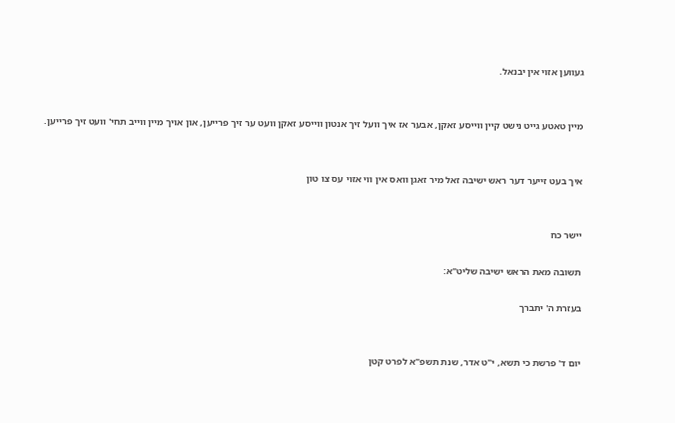געווען אזוי אין יבנאל.


מיין טאטע גייט נישט קיין ווייסע זאקן, אבער אז איך וועל זיך אנטון ווייסע זאקן וועט ער זיך פרייען, און אויך מיין ווייב תחי' וועט זיך פרייען.


איך בעט זייער דער ראש ישיבה זאל מיר זאגן וואס אין ווי אזוי עס צו טון


יישר כח

תשובה מאת הראש ישיבה שליט"א:

בעזרת ה' יתברך


יום ד' פרשת כי תשא, י"ט אדר, שנת תשפ"א לפרט קטן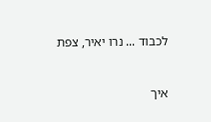לכבוד ... נרו יאיר, צפת


איך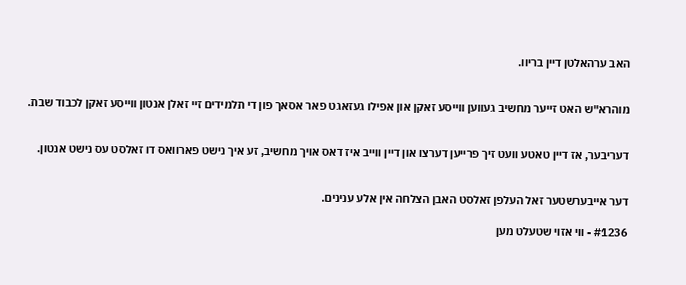האב ערהאלטן דיין בריוו.


מוהרא"ש האט זייער מחשיב געווען ווייסע זאקן און אפילו געזאגט פאר אסאך פון די תלמידים זיי זאלן אנטון ווייסע זאקן לכבוד שבת.


דעריבער, אז דיין טאטע וועט זיך פרייען דערצו און דיין ווייב איז דאס אויך מחשיב, זע איך נישט פארוואס דו זאלסט עס נישט אנטון.


דער אייבערשטער זאל העלפן זאלסט האבן הצלחה אין אלע ענינים.

#1236 - ווי אזוי שטעלט מען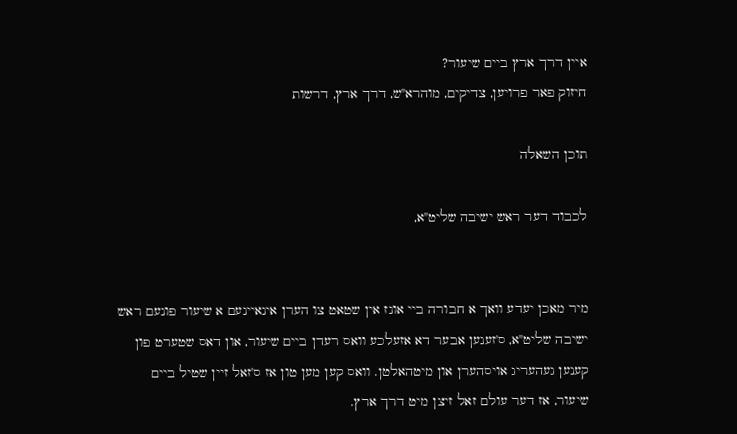איין דרך ארץ ביים שיעור?
חיזוק פאר פרויען, צדיקים, מוהרא"ש, דרך ארץ, דרשות

תוכן השאלה

לכבוד דער ראש ישיבה שליט"א,


מיר מאכן יעדע וואך א חבורה ביי אונז אין שטאט צו הערן אינאיינעם א שיעור פונעם ראש ישיבה שליט"א, ס'זענען אבער דא אזעלכע וואס רעדן ביים שיעור, און דאס שטערט פון קענען געהעריג אויסהערן און מיטהאלטן. וואס קען מען טון אז ס'זאל זיין שטיל ביים שיעור, אז דער עולם זאל זיצן מיט דרך ארץ.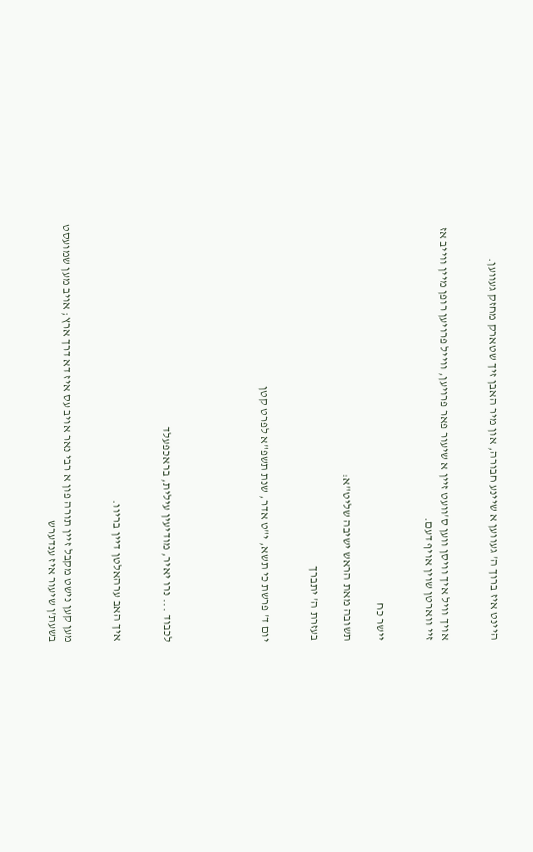היינט איז ברוך ה' געווען א שיינע חבורה, און מיר האבן זיך שטארק מחזק געווען.


אויך וויל איך וויסן ווען ס'וועט זיין א שיעור פאר פרויען, ווייל פרויען רופן מיין ווייב אז זיי ווארטן שוין אויף דעם.


יישר כח

תשובה מאת הראש ישיבה שליט"א:

בעזרת ה' יתברך


יום ד' פרשת כי תשא, י"ט אדר, שנת תשפ"א לפרט קטן





לכבוד ... נרו יאיר, מודיעין עילית, בראכפעלד


איך האב ערהאלטן דיין בריוו.


מען קען נישט מקבל זיין תורה פון א רבי נאר אויב עס איז דא דרך ארץ; אויב מען שמועסט בשעת'ן שיעור איז ענדערש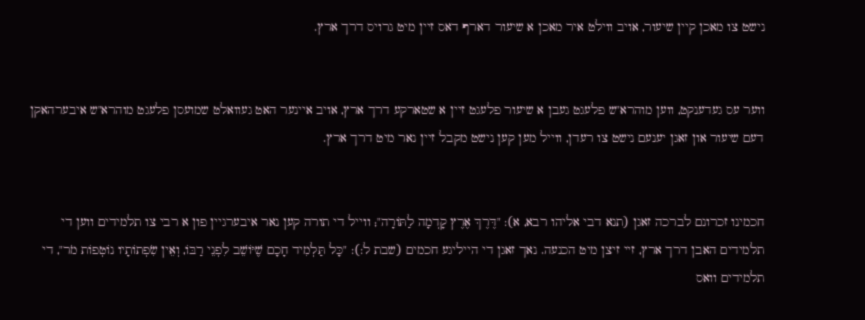נישט צו מאכן קיין שיעור, אויב ווילט איר מאכן א שיעור דארף דאס זיין מיט גרויס דרך ארץ.


ווער עס געדענקט, ווען מוהרא"ש פלעגט געבן א שיעור פלעגט זיין א שטארקע דרך ארץ, אויב איינער האט געוואלט שמועסן פלעגט מוהרא"ש איבערהאקן דעם שיעור און זאגן יענעם נישט צו רעדן, ווייל מען קען נישט מקבל זיין נאר מיט דרך ארץ.


חכמינו זכרונם לברכה זאגן (תנא דבי אליהו רבא, א): "דֶּרֶךְ אֶרֶץ קָדְמָה לַתּוֹרָה"; ווייל די תורה קען נאר איבערגיין פון א רבי צו תלמידים ווען די תלמידים האבן דרך ארץ, זיי זיצן מיט הכנעה. נאך זאגן די הייליגע חכמים (שבת ל:): "כָּל תַּלְמִיד חָכָם שֶׁיּוֹשֵׁב לִפְנֵי רַבּוֹ, וְאֵין שִׂפְתוֹתָיו נוֹטְפוֹת מֹר", די תלמידים וואס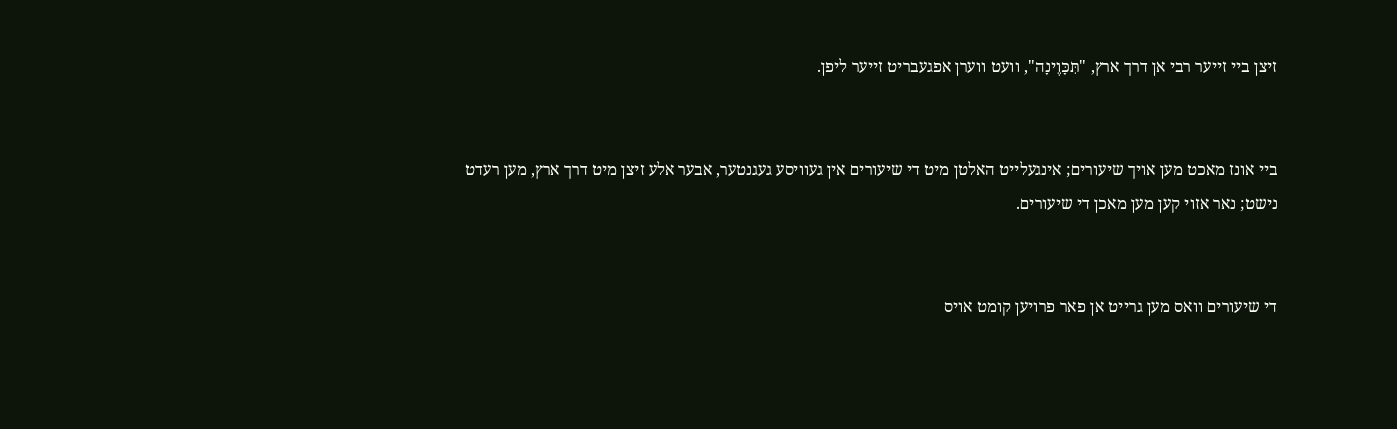זיצן ביי זייער רבי אן דרך ארץ, "תִּכָּוֶינָה", וועט ווערן אפגעבריט זייער ליפן.


ביי אונז מאכט מען אויך שיעורים; אינגעלייט האלטן מיט די שיעורים אין געוויסע געגנטער, אבער אלע זיצן מיט דרך ארץ, מען רעדט נישט; נאר אזוי קען מען מאכן די שיעורים.


די שיעורים וואס מען גרייט אן פאר פרויען קומט אויס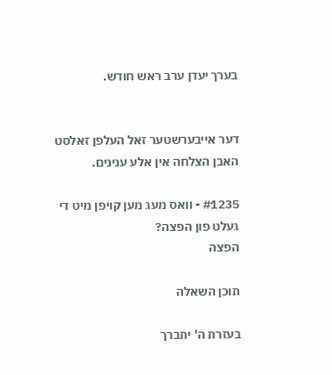בערך יעדן ערב ראש חודש.


דער אייבערשטער זאל העלפן זאלסט האבן הצלחה אין אלע ענינים.

#1235 - וואס מעג מען קויפן מיט די געלט פון הפצה?
הפצה

תוכן השאלה

בעזרת ה' יתברך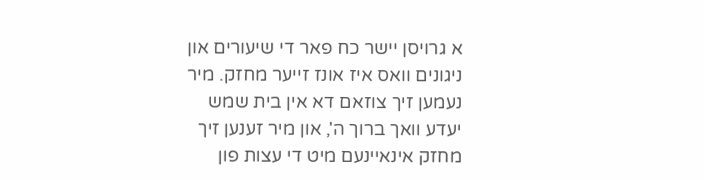א גרויסן יישר כח פאר די שיעורים און ניגונים וואס איז אונז זייער מחזק. מיר נעמען זיך צוזאם דא אין בית שמש יעדע וואך ברוך ה', און מיר זענען זיך מחזק אינאיינעם מיט די עצות פון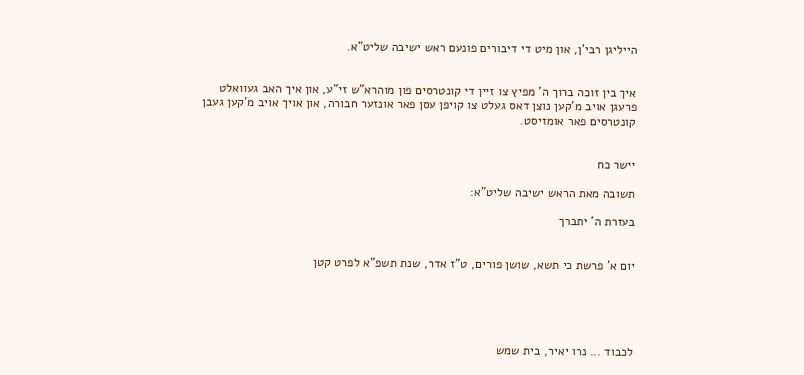הייליגן רבי'ן, און מיט די דיבורים פונעם ראש ישיבה שליט"א.


איך בין זוכה ברוך ה' מפיץ צו זיין די קונטרסים פון מוהרא"ש זי"ע, און איך האב געוואלט פרעגן אויב מ'קען נוצן דאס געלט צו קויפן עסן פאר אונזער חבורה, און אויך אויב מ'קען געבן קונטרסים פאר אומזיסט.


יישר כח

תשובה מאת הראש ישיבה שליט"א:

בעזרת ה' יתברך


יום א' פרשת כי תשא, שושן פורים, ט"ז אדר, שנת תשפ"א לפרט קטן





לכבוד ... נרו יאיר, בית שמש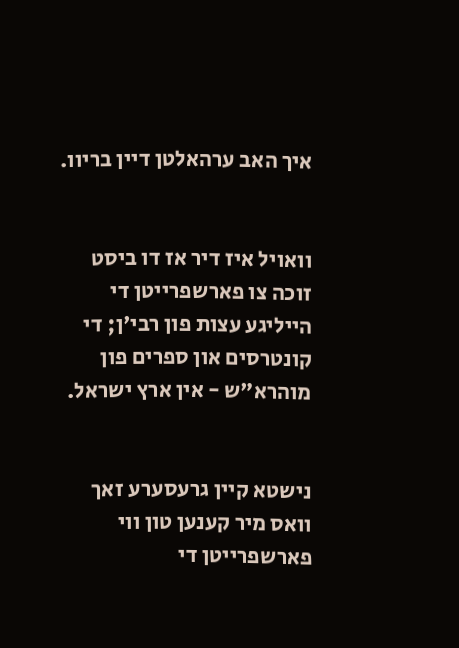איך האב ערהאלטן דיין בריוו.


וואויל איז דיר אז דו ביסט זוכה צו פארשפרייטן די הייליגע עצות פון רבי'ן; די קונטרסים און ספרים פון מוהרא"ש - אין ארץ ישראל.


נישטא קיין גרעסערע זאך וואס מיר קענען טון ווי פארשפרייטן די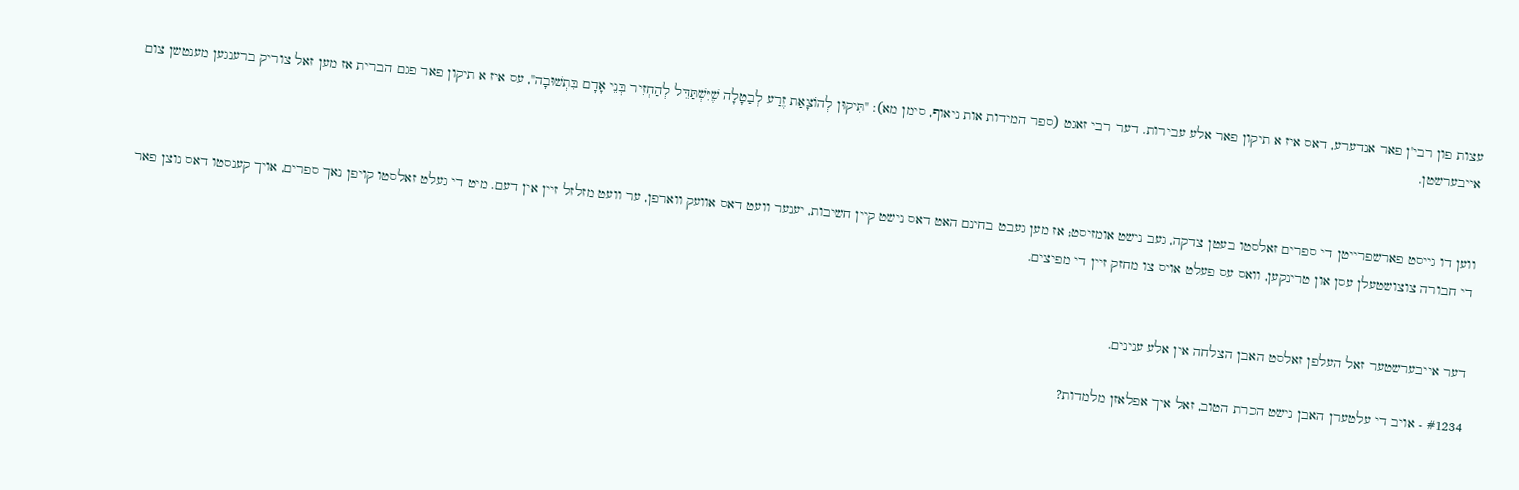עצות פון רבי'ן פאר אנדערע, דאס איז א תיקון פאר אלע עבירות. דער רבי זאגט (ספר המידות אות ניאוף, סימן מא): "תִּיקוּן לְהוֹצָאַת זֶרַע לְבַטָלָה שֶׁיִּשְׁתַּדֵּל לְהַחְזִיר בְּנֵי אָדָם בִּתְשׁוּבָה", עס איז א תיקון פאר פגם הברית אז מען זאל צוריק ברענגען מענטשן צום אייבערשטן.


ווען דו גייסט פארשפרייטן די ספרים זאלסטו בעטן צדקה, געב נישט אומזיסט; אז מען געבט בחינם האט דאס נישט קיין חשיבות, יענער וועט דאס אוועק ווארפן, ער וועט מזלזל זיין אין דעם. מיט די געלט זאלסטו קויפן נאך ספרים, אויך קענסטו דאס נוצן פאר די חבורה צוצושטעלן עסן און טרינקען, וואס עס פעלט אויס צו מחזק זיין די מפיצים.


דער אייבערשטער זאל העלפן זאלסט האבן הצלחה אין אלע ענינים.

#1234 - אויב די עלטערן האבן נישט הכרת הטוב, זאל איך אפלאזן מלמדות?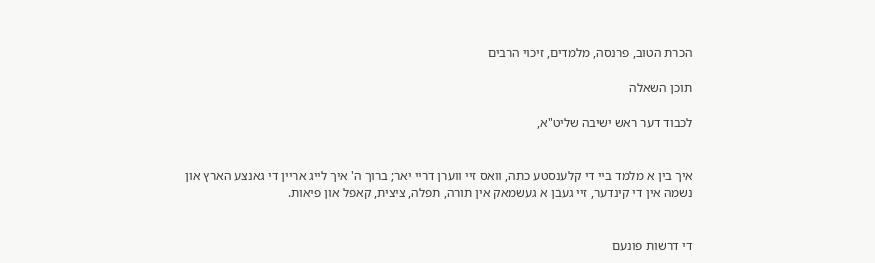הכרת הטוב, פרנסה, מלמדים, זיכוי הרבים

תוכן השאלה

לכבוד דער ראש ישיבה שליט"א,


איך בין א מלמד ביי די קלענסטע כתה, וואס זיי ווערן דריי יאר; ברוך ה' איך לייג אריין די גאנצע הארץ און נשמה אין די קינדער, זיי געבן א געשמאק אין תורה, תפלה, ציצית, קאפל און פיאות.


די דרשות פונעם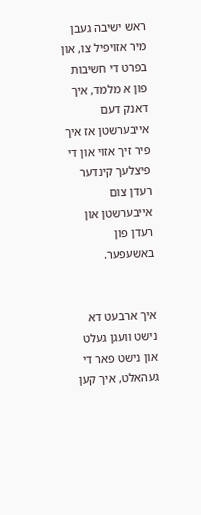ראש ישיבה געבן מיר אזויפיל צו, און בפרט די חשיבות פון א מלמד, איך דאנק דעם אייבערשטן אז איך פיר זיך אזוי און די פיצלעך קינדער רעדן צום אייבערשטן און רעדן פון באשעפער.


איך ארבעט דא נישט וועגן געלט און נישט פאר די געהאלט, איך קען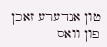טון אנדערע זאכן פון וואס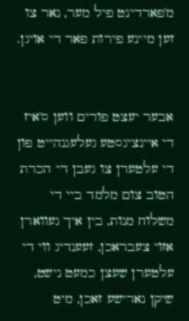מ'פארדינט פיל מער, נאר צו זען מיינע פירות פאר די אויגן.


אבער יעצט פורים ווען ס'איז די איינציגסטע געלעגנהייט פון די עלטערן צו געבן די הכרת הטוב צום מלמד ביי די משלוח מנות, בין איך געווארן אזוי צעבראכן, זעענדיג ווי די עלטערן שעצן כמעט נישט, שיקן נארישע זאכן, מיט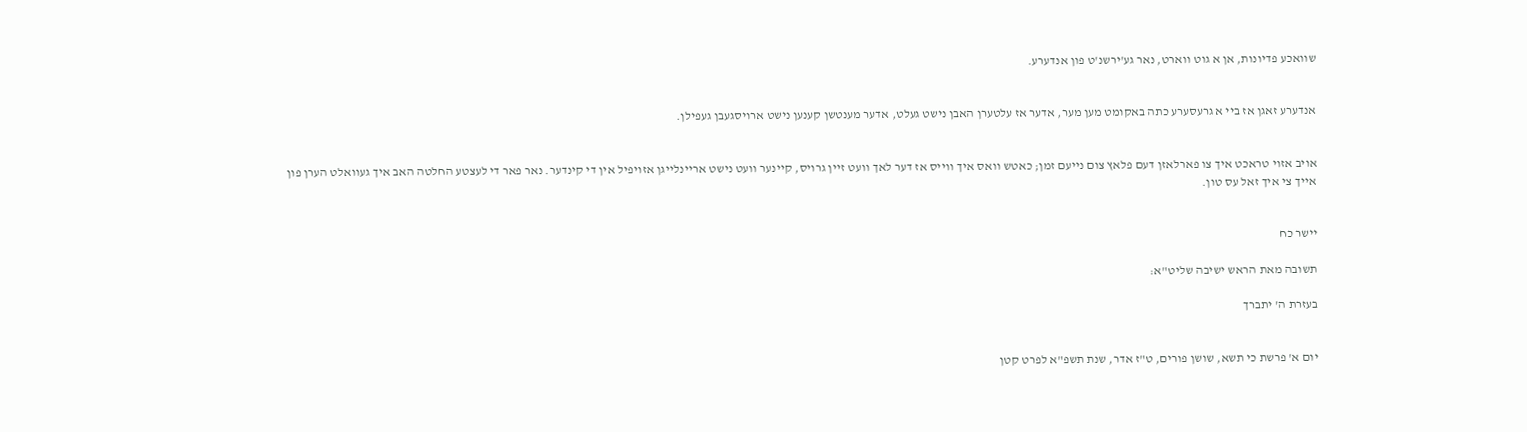שוואכע פדיונות, אן א גוט ווארט, נאר גע'ירשנ'ט פון אנדערע.


אנדערע זאגן אז ביי א גרעסערע כתה באקומט מען מער, אדער אז עלטערן האבן נישט געלט, אדער מענטשן קענען נישט ארויסגעבן געפילן.


אויב אזוי טראכט איך צו פארלאזן דעם פלאץ צום נייעם זמן; כאטש וואס איך ווייס אז דער לאך וועט זיין גרויס, קיינער וועט נישט אריינלייגן אזויפיל אין די קינדער. נאר פאר די לעצטע החלטה האב איך געוואלט הערן פון אייך צי איך זאל עס טון.


יישר כח

תשובה מאת הראש ישיבה שליט"א:

בעזרת ה' יתברך


יום א' פרשת כי תשא, שושן פורים, ט"ז אדר, שנת תשפ"א לפרט קטן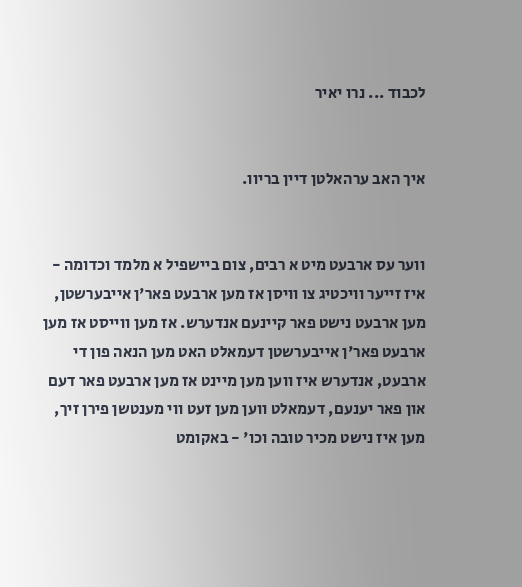לכבוד ... נרו יאיר


איך האב ערהאלטן דיין בריוו.


ווער עס ארבעט מיט א רבים, צום ביישפיל א מלמד וכדומה - איז זייער וויכטיג צו וויסן אז מען ארבעט פאר'ן אייבערשטן, מען ארבעט נישט פאר קיינעם אנדערש. אז מען ווייסט אז מען ארבעט פאר'ן אייבערשטן דעמאלט האט מען הנאה פון די ארבעט, אנדערש איז ווען מען מיינט אז מען ארבעט פאר דעם און פאר יענעם, דעמאלט ווען מען זעט ווי מענטשן פירן זיך, מען איז נישט מכיר טובה וכו' - באקומט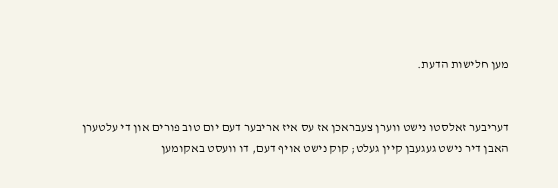מען חלישות הדעת.


דעריבער זאלסטו נישט ווערן צעבראכן אז עס איז אריבער דעם יום טוב פורים און די עלטערן האבן דיר נישט געגעבן קיין געלט; קוק נישט אויף דעם, דו וועסט באקומען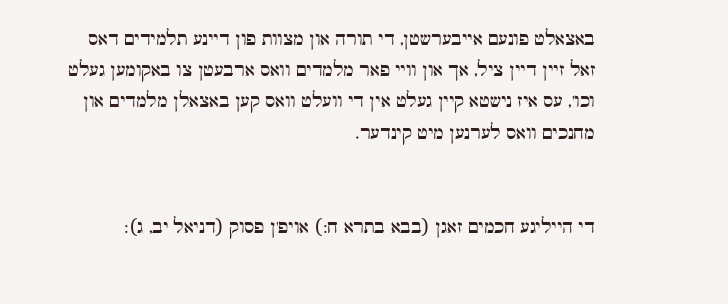באצאלט פונעם אייבערשטן, די תורה און מצוות פון דיינע תלמידים דאס זאל זיין דיין ציל, אך און וויי פאר מלמדים וואס ארבעטן צו באקומען געלט וכו', עס איז נישטא קיין געלט אין די וועלט וואס קען באצאלן מלמדים און מחנכים וואס לערנען מיט קינדער.


די הייליגע חכמים זאגן (בבא בתרא ח:) אויפ'ן פסוק (דניאל יב, ג):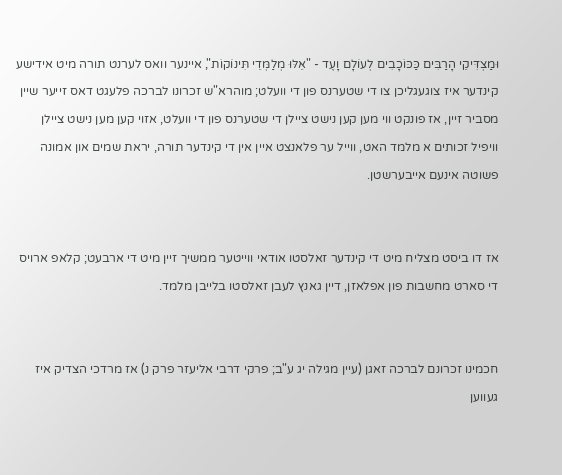וּמַצְדִּיקֵי הָרַבִּים כַּכּוֹכָבִים לְעוֹלָם וָעֶד - "אֵלּוּ מְלַמְּדֵי תִּינוֹקוֹת", איינער וואס לערנט תורה מיט אידישע קינדער איז צוגעגליכן צו די שטערנס פון די וועלט; מוהרא"ש זכרונו לברכה פלעגט דאס זייער שיין מסביר זיין, אז פונקט ווי מען קען נישט ציילן די שטערנס פון די וועלט, אזוי קען מען נישט ציילן וויפיל זכותים א מלמד האט, ווייל ער פלאנצט איין אין די קינדער תורה, יראת שמים און אמונה פשוטה אינעם אייבערשטן.


אז דו ביסט מצליח מיט די קינדער זאלסטו אודאי ווייטער ממשיך זיין מיט די ארבעט; קלאפ ארויס די סארט מחשבות פון אפלאזן, דיין גאנץ לעבן זאלסטו בלייבן מלמד.


חכמינו זכרונם לברכה זאגן (עיין מגילה יג ע"ב; פרקי דרבי אליעזר פרק נ) אז מרדכי הצדיק איז געווען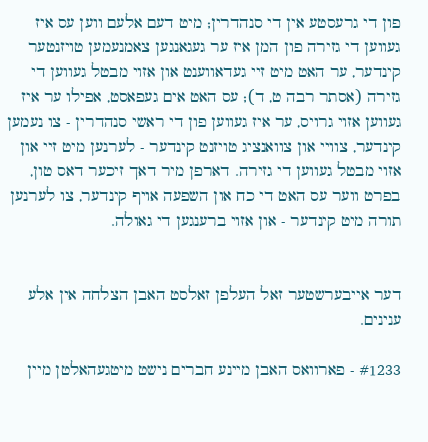פון די גרעסטע אין די סנהדרין; מיט דעם אלעם ווען עס איז געווען די גזירה פון המן איז ער געגאנגען צאמנעמען טויזנטער קינדער, ער האט מיט זיי געדאווענט און אזוי מבטל געווען די גזירה (אסתר רבה ט, ד); עס האט אים געפאסט, אפילו ער איז געווען אזוי גרויס, ער איז געווען פון די ראשי סנהדרין - צו נעמען קינדער, צוויי און צוואנציג טויזנט קינדער - לערנען מיט זיי און אזוי מבטל געווען די גזירה. דארפן מיר דאך זיכער דאס טון, בפרט ווער עס האט די כח און השפעה אויף קינדער, צו לערנען תורה מיט קינדער - און אזוי ברענגען די גאולה.


דער אייבערשטער זאל העלפן זאלסט האבן הצלחה אין אלע ענינים.

#1233 - פארוואס האבן מיינע חברים נישט מיטגעהאלטן מיין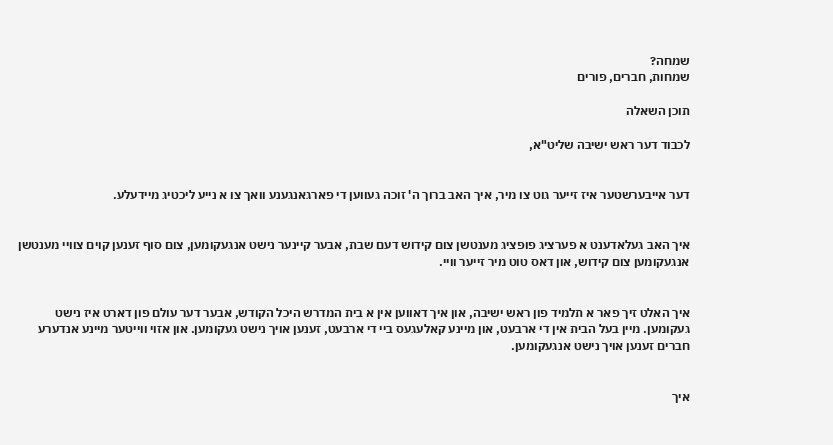שמחה?
שמחות, חברים, פורים

תוכן השאלה

לכבוד דער ראש ישיבה שליט"א,


דער אייבערשטער איז זייער גוט צו מיר, איך האב ברוך ה' זוכה געווען די פארגאנגענע וואך צו א נייע ליכטיג מיידעלע.


איך האב געלאדענט א פערציג פופציג מענטשן צום קידוש דעם שבת, אבער קיינער נישט אנגעקומען, צום סוף זענען קוים צוויי מענטשן אנגעקומען צום קידוש, און דאס טוט מיר זייער וויי.


איך האלט זיך פאר א תלמיד פון ראש ישיבה, און איך דאווען אין א בית המדרש היכל הקודש, אבער דער עולם פון דארט איז נישט געקומען. מיין בעל הבית אין די ארבעט, און מיינע קאלעגעס ביי די ארבעט, זענען אויך נישט געקומען. און אזוי ווייטער מיינע אנדערע חברים זענען אויך נישט אנגעקומען.


איך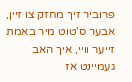פרוביר זיך מחזק צו זיין, אבער ס'טוט מיר באמת זייער וויי, איך האב געמיינט אז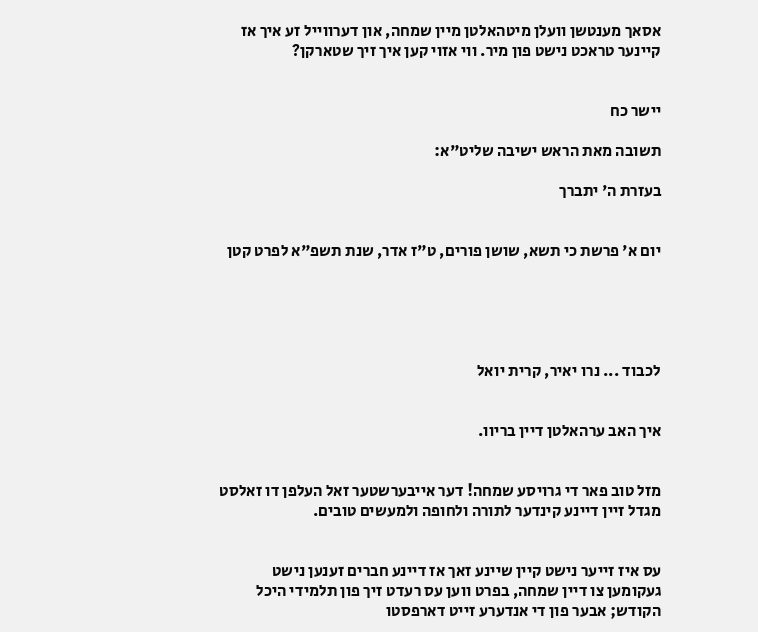אסאך מענטשן וועלן מיטהאלטן מיין שמחה, און דערווייל זע איך אז קיינער טראכט נישט פון מיר. ווי אזוי קען איך זיך שטארקן?


יישר כח

תשובה מאת הראש ישיבה שליט"א:

בעזרת ה' יתברך


יום א' פרשת כי תשא, שושן פורים, ט"ז אדר, שנת תשפ"א לפרט קטן





לכבוד ... נרו יאיר, קרית יואל


איך האב ערהאלטן דיין בריוו.


מזל טוב פאר די גרויסע שמחה! דער אייבערשטער זאל העלפן דו זאלסט מגדל זיין דיינע קינדער לתורה ולחופה ולמעשים טובים.


עס איז זייער נישט קיין שיינע זאך אז דיינע חברים זענען נישט געקומען צו דיין שמחה, בפרט ווען עס רעדט זיך פון תלמידי היכל הקודש; אבער פון די אנדערע זייט דארפסטו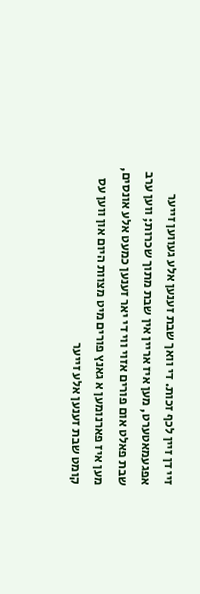זיי דן זיין לכף זכות. די וואך שבת זענען אלע געווען זייער אפגעמאטערט, מען איז אריין אין שבת מתוך שכרות; ווען ערב שבת פאלט אום פורים אזוי ווי די יאר זענען כמעט אלע אונסים, מען איז פארנומען א גאנץ פורים מיט מצוות היום און ווען עס קומט שבת זענען אלע זייער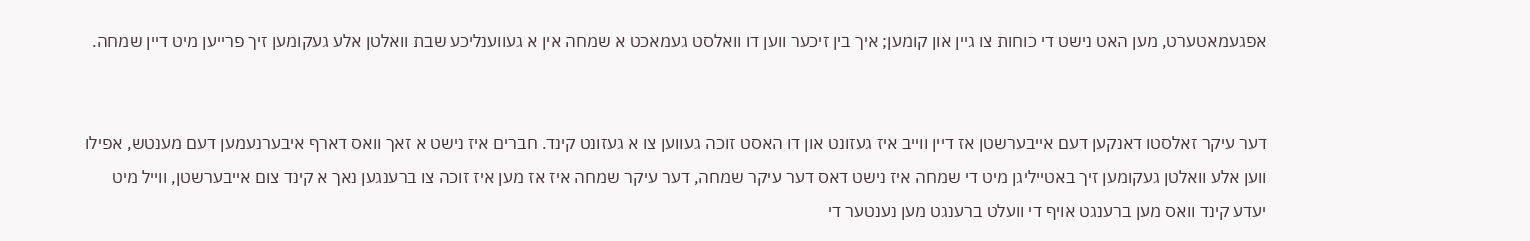אפגעמאטערט, מען האט נישט די כוחות צו גיין און קומען; איך בין זיכער ווען דו וואלסט געמאכט א שמחה אין א געווענליכע שבת וואלטן אלע געקומען זיך פרייען מיט דיין שמחה.


דער עיקר זאלסטו דאנקען דעם אייבערשטן אז דיין ווייב איז געזונט און דו האסט זוכה געווען צו א געזונט קינד. חברים איז נישט א זאך וואס דארף איבערנעמען דעם מענטש, אפילו ווען אלע וואלטן געקומען זיך באטייליגן מיט די שמחה איז נישט דאס דער עיקר שמחה, דער עיקר שמחה איז אז מען איז זוכה צו ברענגען נאך א קינד צום אייבערשטן, ווייל מיט יעדע קינד וואס מען ברענגט אויף די וועלט ברענגט מען נענטער די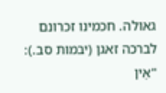גאולה. חכמינו זכרונם לברכה זאגן (יבמות סב.): "אֵין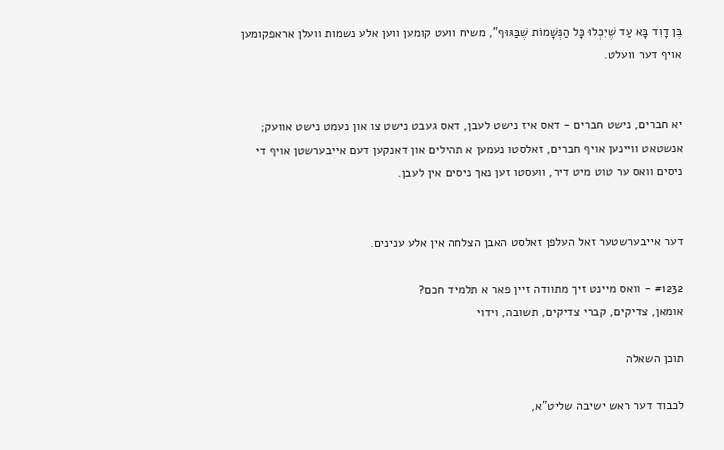בֶּן דָוִד בָּא עַד שֶׁיִכְלוּ כָּל הַנְּשָׁמוֹת שֶׁבַּגּוּף", משיח וועט קומען ווען אלע נשמות וועלן אראפקומען אויף דער וועלט.


יא חברים, נישט חברים - דאס איז נישט לעבן, דאס געבט נישט צו און נעמט נישט אוועק; אנשטאט וויינען אויף חברים, זאלסטו נעמען א תהילים און דאנקען דעם אייבערשטן אויף די ניסים וואס ער טוט מיט דיר, וועסטו זען נאך ניסים אין לעבן.


דער אייבערשטער זאל העלפן זאלסט האבן הצלחה אין אלע ענינים.

#1232 - וואס מיינט זיך מתוודה זיין פאר א תלמיד חכם?
אומאן, צדיקים, קברי צדיקים, תשובה, וידוי

תוכן השאלה

לכבוד דער ראש ישיבה שליט"א,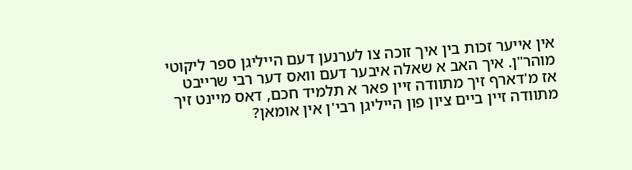אין אייער זכות בין איך זוכה צו לערנען דעם הייליגן ספר ליקוטי מוהר"ן. איך האב א שאלה איבער דעם וואס דער רבי שרייבט אז מ'דארף זיך מתוודה זיין פאר א תלמיד חכם, דאס מיינט זיך מתוודה זיין ביים ציון פון הייליגן רבי'ן אין אומאן?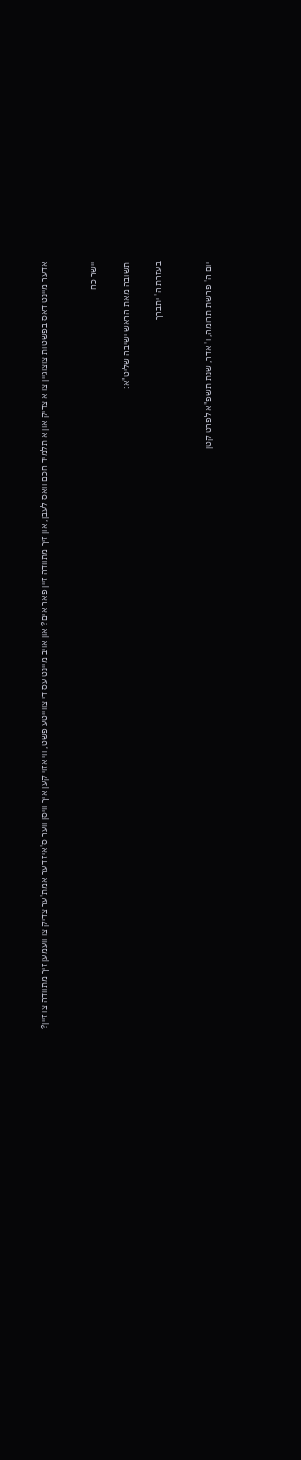אדער מיינט דאס בפשטות צוצוגיין צו א צדיק און א תלמיד חכם וואס לעבן, און זיך מתוודה זיין פאר אים? און אויב מיינט עס די צווייטע פשט, ווי אזוי קען איך וויסן ווער ס'איז דער אמת'ער צדיק צו וועמען זיך מתוודה צו זיין?


יישר כח

תשובה מאת הראש ישיבה שליט"א:

בעזרת ה' יתברך


יום ה' פרשת תרומה, ו' אדר, שנת תשפ"א לפרט קטן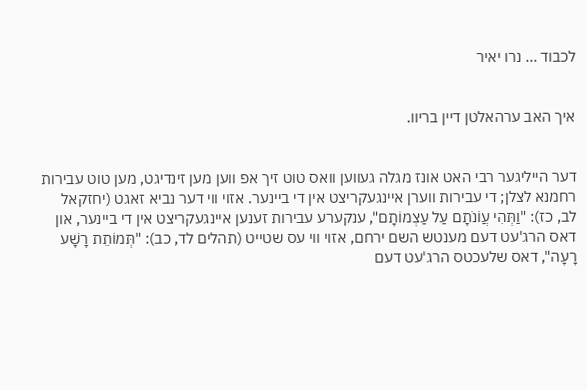לכבוד ... נרו יאיר


איך האב ערהאלטן דיין בריוו.


דער הייליגער רבי האט אונז מגלה געווען וואס טוט זיך אפ ווען מען זינדיגט, מען טוט עבירות רחמנא לצלן; די עבירות ווערן איינגעקריצט אין די ביינער. אזוי ווי דער נביא זאגט (יחזקאל לב, כז): "וַתְּהִי עֲוֹנֹתָם עַל עַצְמוֹתָם", ענקערע עבירות זענען איינגעקריצט אין די ביינער, און דאס הרג'עט דעם מענטש השם ירחם, אזוי ווי עס שטייט (תהלים לד, כב): "תְּמוֹתֵת רָשָׁע רָעָה", דאס שלעכטס הרג'עט דעם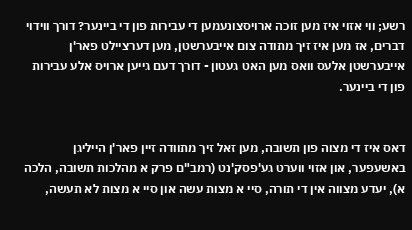רשע; ווי אזוי איז מען זוכה ארויסצונעמען די עבירות פון די ביינער? דורך ווידוי דברים, אז מען איז זיך מתודה צום אייבערשטן, מען דערציילט פאר'ן אייבערשטן אלעס וואס מען האט געטון - דורך דעם גייען ארויס אלע עבירות פון די ביינער.


דאס איז די מצוה פון תשובה, מען זאל זיך מתוודה זיין פאר'ן הייליגן באשעפער, און אזוי ווערט גע'פסק'נט (רמב"ם פרק א מהלכות תשובה, הלכה א), יעדע מצווה אין די תורה, סיי א מצות עשה און סיי א מצות לא תעשה,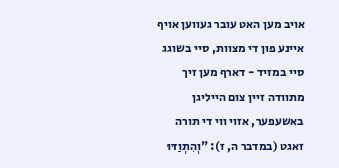אויב מען האט עובר געווען אויף איינע פון די מצוות, סיי בשוגג סיי במזיד - דארף מען זיך מתוודה זיין צום הייליגן באשעפער, אזוי ווי די תורה זאגט (במדבר ה, ז): "וְהִתְוַדּוּ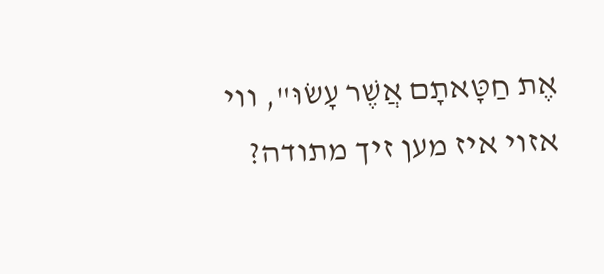אֶת חַטָּאתָם אֲשֶׁר עָשׂוּ", ווי אזוי איז מען זיך מתודה?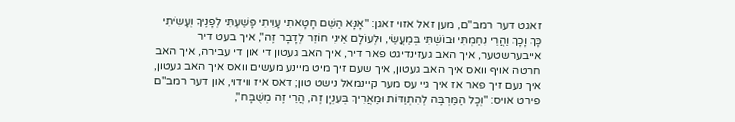זאגט דער רמב"ם, מען זאל אזוי זאגן: "אָנָּא הַשֵּׁם חָטָאתִי עָוִיתִי פָּשַׁעְתִּי לְפָנֶיךָ וְעָשִֹיתִי כָּךְ וָכָךְ וַהֲרֵי נִחַמְתִּי וּבוֹשְׁתִּי בְּמַעֲשַׂי, וּלְעוֹלָם אֵינִי חוֹזֵר לְדָבָר זֶה", איך בעט דיר אייבערשטער, איך האב געזינדיגט פאר דיר, איך האב געטון די און די עבירה, איך האב חרטה אויף וואס איך האב געטון, איך שעם זיך מיט מיינע מעשים וואס איך האב געטון, איך נעם זיך פאר אז איך גיי עס מער קיינמאל נישט טון; דאס איז ווידוי, און דער רמב"ם פירט אויס: "וְכָל הַמַּרְבֶּה לְהִתְוַדּוֹת וּמַאֲרִיךְ בְּעִנְיָן זֶה, הֲרֵי זֶה מְשֻׁבָּח",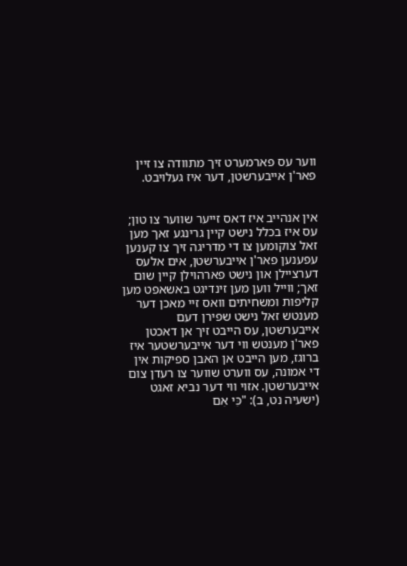ווער עס פארמערט זיך מתוודה צו זיין פאר'ן אייבערשטן, דער איז געלויבט.


אין אנהייב איז דאס זייער שווער צו טון; עס איז בכלל נישט קיין גרינגע זאך מען זאל צוקומען צו די מדריגה זיך צו קענען עפענען פאר'ן אייבערשטן, אים אלעס דערציילן און נישט פארהוילן קיין שום זאך; ווייל ווען מען זינדיגט באשאפט מען קליפות ומשחיתים וואס זיי מאכן דער מענטש זאל נישט שפירן דעם אייבערשטן, עס הייבט זיך אן דאכטן פאר'ן מענטש ווי דער אייבערשטער איז ברוגז, מען הייבט אן האבן ספיקות אין די אמונה, עס ווערט שווער צו רעדן צום אייבערשטן. אזוי ווי דער נביא זאגט (ישעיה נט, ב): "כִּי אִם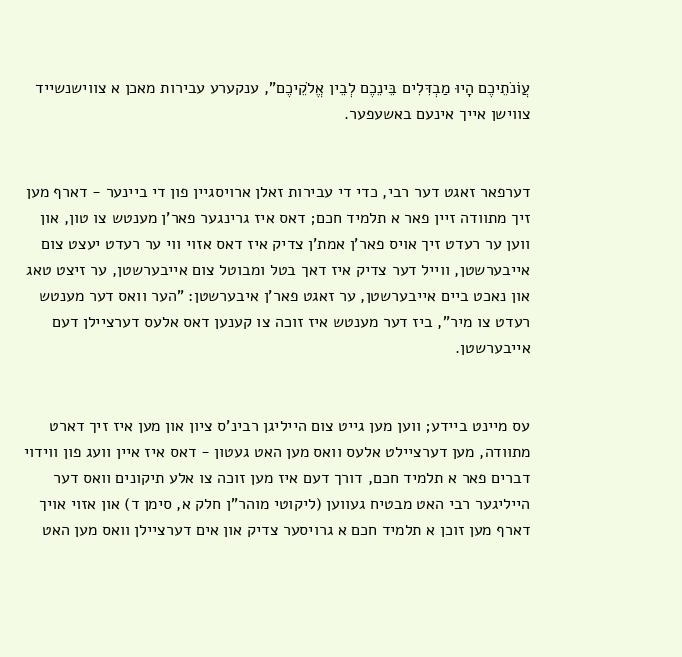עֲוֹנֹתֵיכֶם הָיוּ מַבְדִּלִים בֵּינֵכֶם לְבֵין אֱלֹקֵיכֶם", ענקערע עבירות מאכן א צווישנשייד צווישן אייך אינעם באשעפער.


דערפאר זאגט דער רבי, כדי די עבירות זאלן ארויסגיין פון די ביינער - דארף מען זיך מתוודה זיין פאר א תלמיד חכם; דאס איז גרינגער פאר'ן מענטש צו טון, און ווען ער רעדט זיך אויס פאר'ן אמת'ן צדיק איז דאס אזוי ווי ער רעדט יעצט צום אייבערשטן, ווייל דער צדיק איז דאך בטל ומבוטל צום אייבערשטן, ער זיצט טאג און נאכט ביים אייבערשטן, ער זאגט פאר'ן איבערשטן: "הער וואס דער מענטש רעדט צו מיר", ביז דער מענטש איז זוכה צו קענען דאס אלעס דערציילן דעם אייבערשטן.


עס מיינט ביידע; ווען מען גייט צום הייליגן רבינ'ס ציון און מען איז זיך דארט מתוודה, מען דערציילט אלעס וואס מען האט געטון - דאס איז איין וועג פון ווידוי דברים פאר א תלמיד חכם, דורך דעם איז מען זוכה צו אלע תיקונים וואס דער הייליגער רבי האט מבטיח געווען (ליקוטי מוהר"ן חלק א, סימן ד) און אזוי אויך דארף מען זוכן א תלמיד חכם א גרויסער צדיק און אים דערציילן וואס מען האט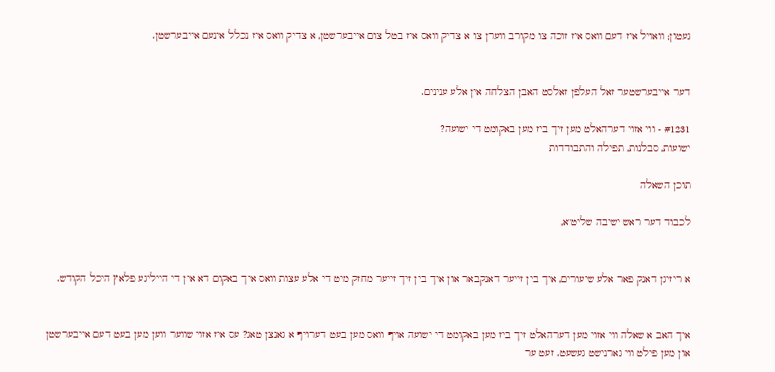געטון; וואויל איז דעם וואס איז זוכה צו מקורב ווערן צו א צדיק וואס איז בטל צום אייבערשטן, א צדיק וואס איז נכלל אינעם אייבערשטן.


דער אייבערשטער זאל העלפן זאלסט האבן הצלחה אין אלע ענינים.

#1231 - ווי אזוי דערהאלט מען זיך ביז מען באקומט די ישועה?
ישועות, סבלנות, תפילה והתבודדות

תוכן השאלה

לכבוד דער ראש ישיבה שליט"א,


א ריזיגן דאנק פאר אלע שיעורים, איך בין זייער דאנקבאר און איך בין זיך זייער מחזק מיט די אלע עצות וואס איך באקום דא אין די הייליגע פלאץ היכל הקודש.


איך האב א שאלה ווי אזוי מען דערהאלט זיך ביז מען באקומט די ישועה אויף וואס מען בעט דערויף א גאנצן טאג? עס איז אזוי שווער ווען מען בעט דעם אייבערשטן און מען פילט ווי גארנישט געשעט. זעט ער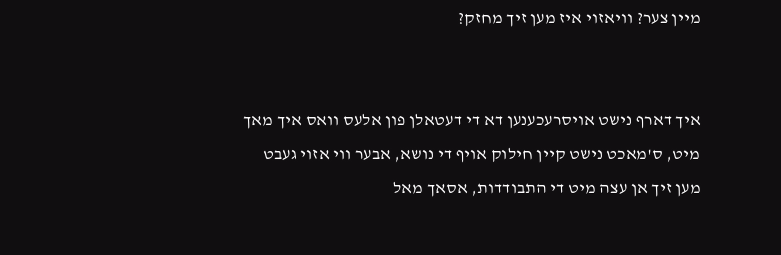מיין צער? וויאזוי איז מען זיך מחזק?


איך דארף נישט אויסרעכענען דא די דעטאלן פון אלעס וואס איך מאך מיט, ס'מאכט נישט קיין חילוק אויף די נושא, אבער ווי אזוי געבט מען זיך אן עצה מיט די התבודדות, אסאך מאל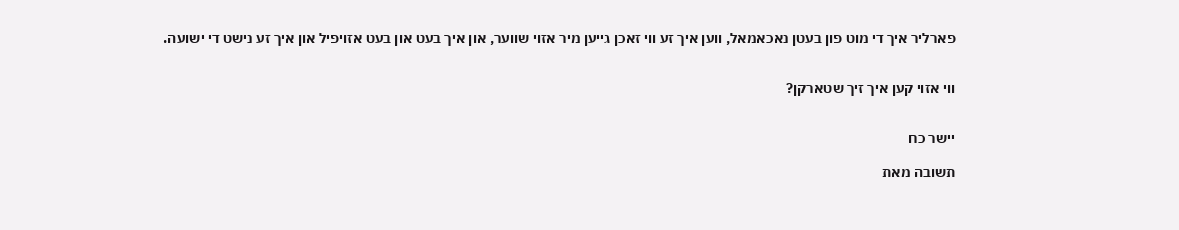פארליר איך די מוט פון בעטן נאכאמאל, ווען איך זע ווי זאכן גייען מיר אזוי שווער, און איך בעט און בעט אזויפיל און איך זע נישט די ישועה.


ווי אזוי קען איך זיך שטארקן?


יישר כח

תשובה מאת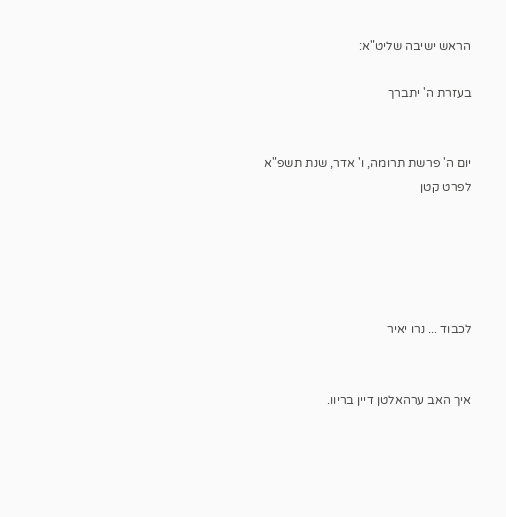הראש ישיבה שליט"א:

בעזרת ה' יתברך


יום ה' פרשת תרומה, ו' אדר, שנת תשפ"א לפרט קטן





לכבוד ... נרו יאיר


איך האב ערהאלטן דיין בריוו.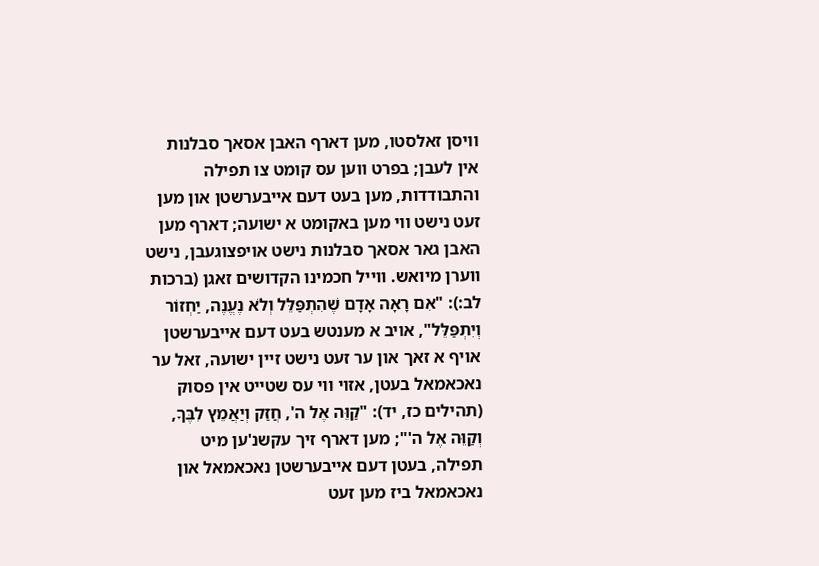וויסן זאלסטו, מען דארף האבן אסאך סבלנות אין לעבן; בפרט ווען עס קומט צו תפילה והתבודדות, מען בעט דעם אייבערשטן און מען זעט נישט ווי מען באקומט א ישועה; דארף מען האבן גאר אסאך סבלנות נישט אויפצוגעבן, נישט ווערן מיואש. ווייל חכמינו הקדושים זאגן (ברכות לב:): "אִם רָאָה אָדָם שֶׁהִתְפַּלֵּל וְלֹא נֶעֱנֶה, יַחְזוֹר וְיִתְפַּלֵּל", אויב א מענטש בעט דעם אייבערשטן אויף א זאך און ער זעט נישט זיין ישועה, זאל ער נאכאמאל בעטן, אזוי ווי עס שטייט אין פסוק (תהילים כז, יד): "קַוֵּה אֶל ה', חֲזַק וְיַאֲמֵץ לִבֶּךָ, וְקַוֵּה אֶל ה'"; מען דארף זיך עקשנ'ען מיט תפילה, בעטן דעם אייבערשטן נאכאמאל און נאכאמאל ביז מען זעט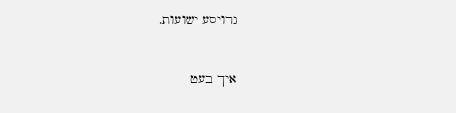גרויסע ישועות.


איך בעט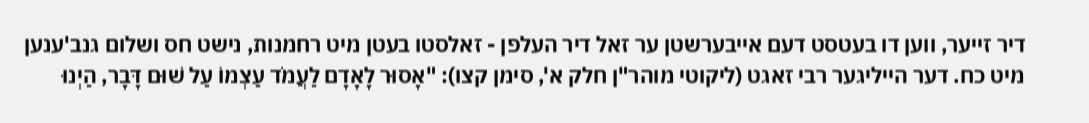דיר זייער, ווען דו בעטסט דעם אייבערשטן ער זאל דיר העלפן - זאלסטו בעטן מיט רחמנות, נישט חס ושלום גנב'ענען מיט כח. דער הייליגער רבי זאגט (ליקוטי מוהר"ן חלק א', סימן קצו): "אָסוּר לָאָדָם לַעֲמֹד עַצְמוֹ עַל שׁוּם דָּבָר, הַיְנוּ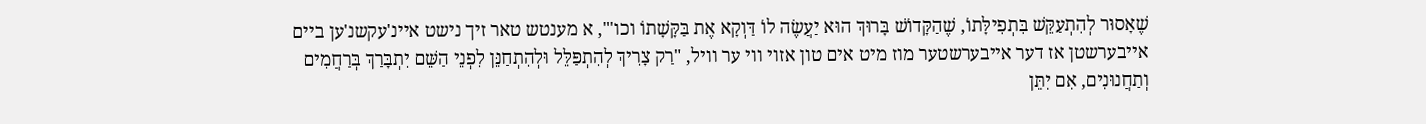שֶׁאָסוּר לְהִתְעַקֵּשׁ בִּתְפִילָּתוֹ, שֶׁהַקָּדוֹשׁ בָּרוּךְ הוּא יַעֲשֶׂה לוֹ דַּוְקָא אֶת בַּקָּשָׁתוֹ וכו'", א מענטש טאר זיך נישט איינ'עקשנ'ען ביים אייבערשטן אז דער אייבערשטער מוז מיט אים טון אזוי ווי ער וויל, "רַק צָרִיךְ לְהִתְפַּלֵּל וּלְהִתְחַנֵּן לִפְנֵי הַשֵּׁם יִתְבָּרַךְ בְּרַחֲמִים וְתַחֲנוּנִים, אִם יִתֵּן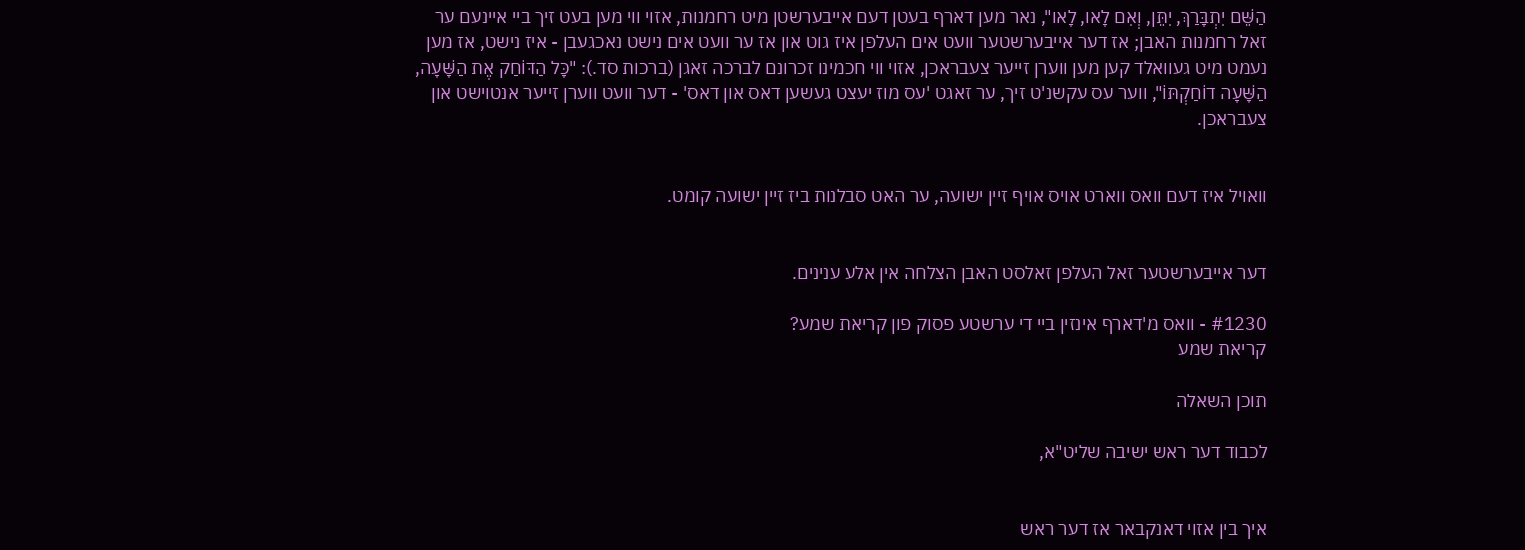הַשֵּׁם יִתְבָּרַךְ, יִתֵּן, וְאִם לָאו, לָאו", נאר מען דארף בעטן דעם אייבערשטן מיט רחמנות, אזוי ווי מען בעט זיך ביי איינעם ער זאל רחמנות האבן; אז דער אייבערשטער וועט אים העלפן איז גוט און אז ער וועט אים נישט נאכגעבן - איז נישט, אז מען נעמט מיט געוואלד קען מען ווערן זייער צעבראכן, אזוי ווי חכמינו זכרונם לברכה זאגן (ברכות סד.): "כָּל הַדּוֹחַק אֶת הַשָּׁעָה, הַשָּׁעָה דוֹחַקְתּוֹ", ווער עס עקשנ'ט זיך, ער זאגט 'עס מוז יעצט געשען דאס און דאס' - דער וועט ווערן זייער אנטוישט און צעבראכן.


וואויל איז דעם וואס ווארט אויס אויף זיין ישועה, ער האט סבלנות ביז זיין ישועה קומט.


דער אייבערשטער זאל העלפן זאלסט האבן הצלחה אין אלע ענינים.

#1230 - וואס מ'דארף אינזין ביי די ערשטע פסוק פון קריאת שמע?
קריאת שמע

תוכן השאלה

לכבוד דער ראש ישיבה שליט"א,


איך בין אזוי דאנקבאר אז דער ראש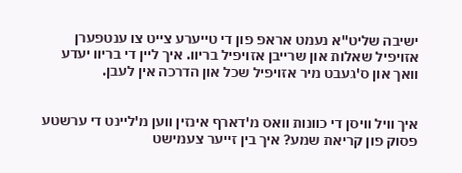ישיבה שליט"א נעמט אראפ פון די טייערע צייט צו ענטפערן אזויפיל שאלות און שרייבן אזויפיל בריוו. איך ליין די בריוו יעדע וואך און ס'געבט מיר אזויפיל שכל און הדרכה אין לעבן.


איך וויל וויסן די כוונות וואס מ'דארף אינזין ווען מ'ליינט די ערשטע פסוק פון קריאת שמע? איך בין זייער צעמישט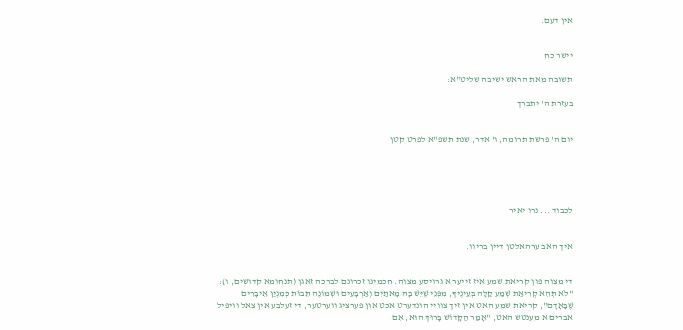אין דעם.


יישר כח

תשובה מאת הראש ישיבה שליט"א:

בעזרת ה' יתברך


יום ה' פרשת תרומה, ו' אדר, שנת תשפ"א לפרט קטן





לכבוד ... נרו יאיר


איך האב ערהאלטן דיין בריוו.


די מצוה פון קריאת שמע איז זייער א גרויסע מצוה. חכמינו זכרונם לברכה זאגן (תנחומא קדושים, ו): "לֹא תְּהֵא קְרִיאַת שְׁמַע קַלָּה בְּעֵינֶיךָ, מִפְּנֵי שֶׁיֵּשׁ בָּהּ מָאתַיִם וְאַרְבָּעִים וּשְׁמוֹנֶה תֵּבוֹת כְּמִנְיַן אֵיבָרִים שֶׁבָּאָדָם", קריאת שמע האט אין זיך צוויי הונדערט אכט און פערציג ווערטער, די זעלבע אין צאל וויפיל אברים א מענטש האט, "אָמַר הַקָּדוֹשׁ בָּרוּךְ הוּא, אִם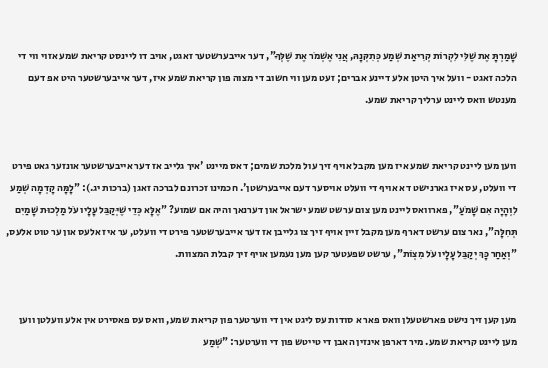שָׁמַרְתָּ אֶת שֶׁלִּי לִקְרוֹת קְרִיאַת שְׁמַע כְּתִקְּנָהּ, אֲנִי אֶשְׁמֹר אֶת שֶׁלְּךָ", דער אייבערשטער זאגט, אויב דו ליינסט קריאת שמע אזוי ווי די הלכה זאגט - וועל איך היטן אלע דיינע אברים; זעט מען ווי חשוב די מצוה פון קריאת שמע איז, דער אייבערשטער היט אפ דעם מענטש וואס ליינט ערליך קריאת שמע.


ווען מען ליינט קריאת שמע איז מען מקבל אויף זיך עול מלכת שמים; דאס מיינט 'איך גלייב אז דער אייבערשטער אונזער גאט פירט די וועלט, עס איז גארנישט דא אויף די וועלט אויסער דעם אייבערשטן'. חכמינו זכרונם לברכה זאגן (ברכות יג.): "לָמָּה קָדְמָה שְׁמַע לִוְהָיָה אִם שָׁמֹעַ", פארוואס ליינט מען צום ערשט שמע ישראל און דערנאך והיה אם שמוע? "אֶלָּא כְּדֵי שֶׁיְּקַבֵּל עָלָיו עֹל מַלְכוּת שָׁמַיִם תְּחִלָּה", נאר צום ערשט דארף מען מקבל זיין אויף זיך צו גלייבן אז דער אייבערשטער פירט די וועלט, ער איז אלעס און ער טוט אלעס, "וְאַחַר כָּךְ יְקַבֵּל עָלָיו עֹל מִצְוֹת", ערשט שפעטער קען מען נעמען אויף זיך קבלת המצוות.


מען קען זיך נישט פארשטעלן וואס פאר א סודות עס ליגט אין די ווערטער פון קריאת שמע, וואס עס פאסירט אין אלע וועלטן ווען מען ליינט קריאת שמע. מיר דארפן אינזין האבן די טייטש פון די ווערטער: "שְׁמַע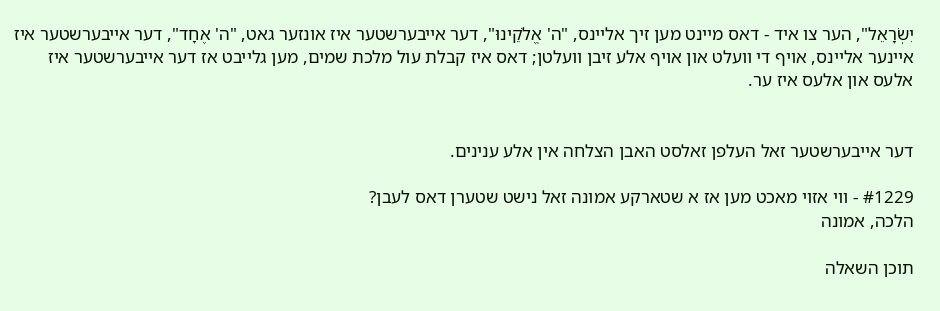יִשְׂרָאֵל", הער צו איד - דאס מיינט מען זיך אליינס, "ה' אֱלֹקֵינוּ", דער אייבערשטער איז אונזער גאט, "ה' אֶחָד", דער אייבערשטער איז איינער אליינס, אויף די וועלט און אויף אלע זיבן וועלטן; דאס איז קבלת עול מלכת שמים, מען גלייבט אז דער אייבערשטער איז אלעס און אלעס איז ער.


דער אייבערשטער זאל העלפן זאלסט האבן הצלחה אין אלע ענינים.

#1229 - ווי אזוי מאכט מען אז א שטארקע אמונה זאל נישט שטערן דאס לעבן?
הלכה, אמונה

תוכן השאלה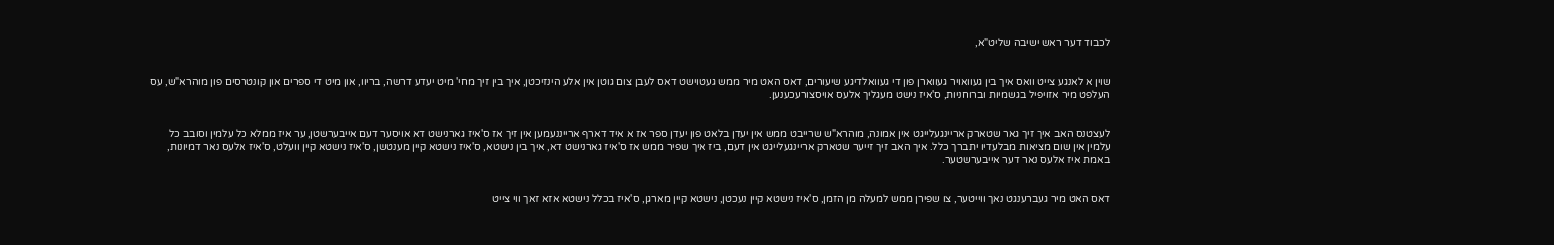לכבוד דער ראש ישיבה שליט"א,


שוין א לאנגע צייט וואס איך בין געוואויר געווארן פון די געוואלדיגע שיעורים, דאס האט מיר ממש געטוישט דאס לעבן צום גוטן אין אלע הינזיכטן, איך בין זיך מחי' מיט יעדע דרשה, בריוו, און מיט די ספרים און קונטרסים פון מוהרא"ש, עס העלפט מיר אזויפיל בגשמיות וברוחניות, ס'איז נישט מעגליך אלעס אויסצורעכענען.


לעצטנס האב איך זיך גאר שטארק אריינגעלייגט אין אמונה, מוהרא"ש שרייבט ממש אין יעדן בלאט פון יעדן ספר אז א איד דארף ארייננעמען אין זיך אז ס'איז גארנישט דא אויסער דעם אייבערשטן, ער איז ממלא כל עלמין וסובב כל עלמין אין שום מציאות מבלעדיו יתברך כלל. איך האב זיך זייער שטארק אריינגעלייגט אין דעם, ביז איך שפיר ממש אז ס'איז גארנישט דא, איך בין נישטא, ס'איז נישטא קיין מענטשן, ס'איז נישטא קיין וועלט, ס'איז אלעס נאר דמיונות, באמת איז אלעס נאר דער אייבערשטער.


דאס האט מיר געברענגט נאך ווייטער, צו שפירן ממש למעלה מן הזמן, ס'איז נישטא קיין נעכטן, נישטא קיין מארגן, ס'איז בכלל נישטא אזא זאך ווי צייט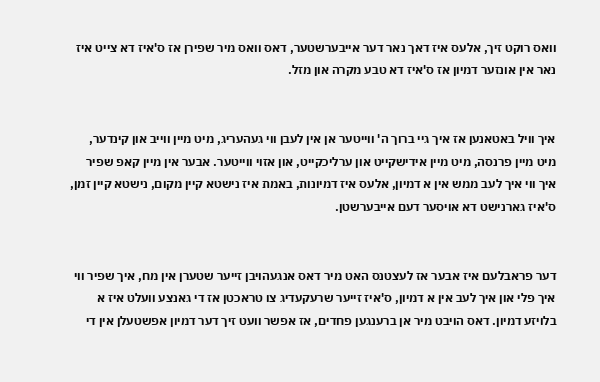וואס רוקט זיך, אלעס איז דאך נאר דער אייבערשטער, דאס וואס מיר שפירן אז ס'איז דא צייט איז נאר אין אונזער דמיון אז ס'איז דא טבע מקרה און מזל.


איך וויל באטאנען אז איך גיי ברוך ה' ווייטער אן אין לעבן ווי געהעריג, מיט מיין ווייב און קינדער, מיט מיין פרנסה, מיט מיין אידישקייט און ערליכקייט, און אזוי ווייטער. אבער אין מיין קאפ שפיר איך ווי איך לעב ממש אין א דמיון, אלעס איז דמיונות, באמת איז נישטא קיין מקום, נישטא קיין זמן, ס'איז גארנישט דא אויסער דעם אייבערשטן.


דער פראבלעם איז אבער אז לעצטנס האט מיר דאס אנגעהויבן זייער שטערן אין מח, איך שפיר ווי איך פלי און איך לעב אין א דמיון, ס'איז זייער שרעקעדיג צו טראכטן אז די גאנצע וועלט איז א בלויזע דמיון. דאס הויבט מיר אן ברענגען פחדים, אז אפשר וועט זיך דער דמיון אפשטעלן אין די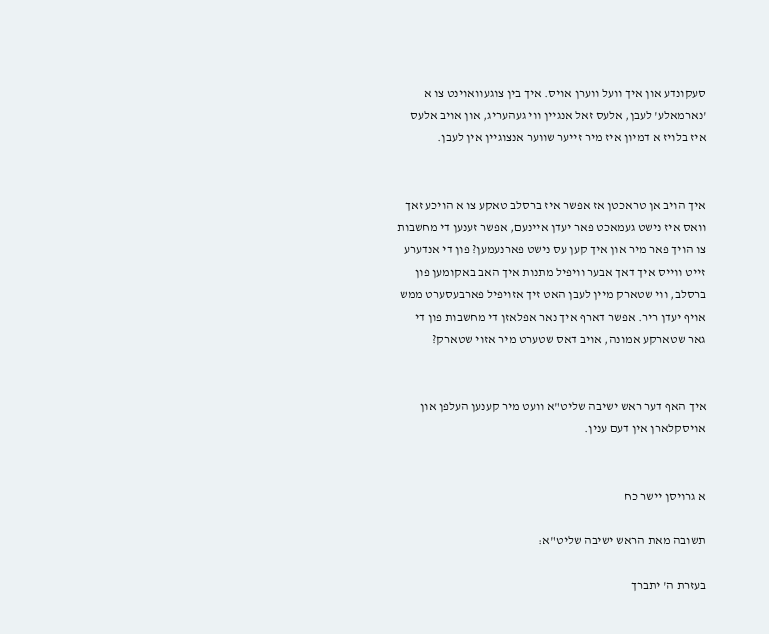סעקונדע און איך וועל ווערן אויס. איך בין צוגעוואוינט צו א 'נארמאלע' לעבן, אלעס זאל אנגיין ווי געהעריג, און אויב אלעס איז בלויז א דמיון איז מיר זייער שווער אנצוגיין אין לעבן.


איך הויב אן טראכטן אז אפשר איז ברסלב טאקע צו א הויכע זאך וואס איז נישט געמאכט פאר יעדן איינעם, אפשר זענען די מחשבות צו הויך פאר מיר און איך קען עס נישט פארנעמען? פון די אנדערע זייט ווייס איך דאך אבער וויפיל מתנות איך האב באקומען פון ברסלב, ווי שטארק מיין לעבן האט זיך אזויפיל פארבעסערט ממש אויף יעדן ריר. אפשר דארף איך נאר אפלאזן די מחשבות פון די גאר שטארקע אמונה, אויב דאס שטערט מיר אזוי שטארק?


איך האף דער ראש ישיבה שליט"א וועט מיר קענען העלפן און אויסקלארן אין דעם ענין.


א גרויסן יישר כח

תשובה מאת הראש ישיבה שליט"א:

בעזרת ה' יתברך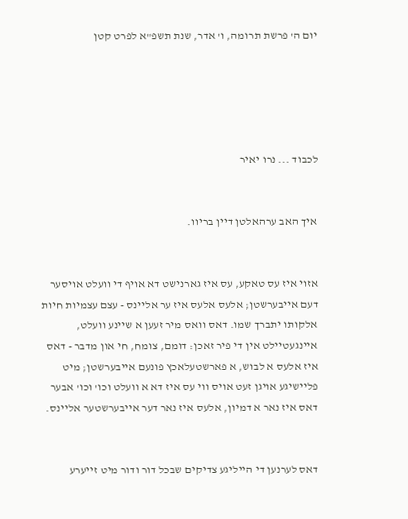יום ה' פרשת תרומה, ו' אדר, שנת תשפ"א לפרט קטן





לכבוד ... נרו יאיר


איך האב ערהאלטן דיין בריוו.


אזוי איז עס טאקע, עס איז גארנישט דא אויף די וועלט אויסער דעם אייבערשטן; אלעס אלעס איז ער אליינס - עצם עצמיות חיות אלקותו יתברך שמו. דאס וואס מיר זעען א שיינע וועלט, איינגעטיילט אין די פיר זאכן: דומם, צומח, חי און מדבר - דאס איז אלעס א לבוש, א פארשטעלאכץ פונעם אייבערשטן; מיט פליישיגע אויגן זעט אויס ווי עס איז דא א וועלט וכו' וכו' אבער דאס איז נאר א דמיון, אלעס איז נאר דער אייבערשטער אליינס.


דאס לערנען די הייליגע צדיקים שבכל דור ודור מיט זייערע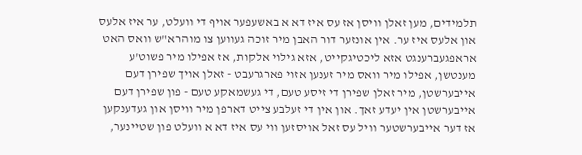תלמידים, מען זאלן וויסן אז עס איז דא א באשעפער אויף די וועלט, ער איז אלעס און אלעס איז ער. אין אונזער דור האבן מיר זוכה געווען צו מוהרא"ש וואס האט אראפגעברענגט אזא ליכטיגקייט, אזא גילוי אלקות, אז אפילו מיר פשוט'ע מענטשן, אפילו מיר וואס מיר זענען אזוי פארגרעבט - זאלן אויך שפירן דעם אייבערשטן, מיר זאלן שפירן די זיסע טעם, די געשמאקע טעם - פון שפירן דעם אייבערשטן אין יעדע זאך. און אין די זעלבע צייט דארפן מיר וויסן און געדענקען אז דער אייבערשטער וויל עס זאל אויסזען ווי עס איז דא א וועלט פון שטיינער,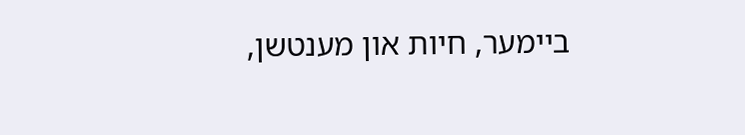ביימער, חיות און מענטשן,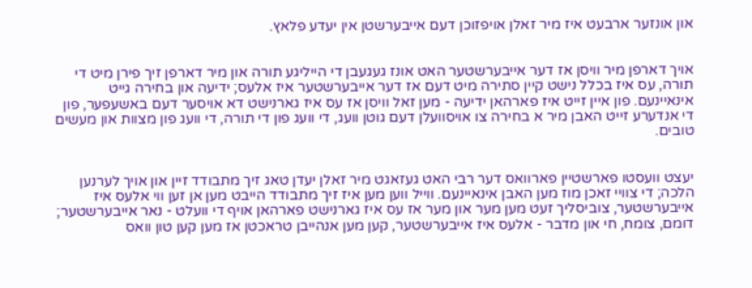און אונזער ארבעט איז מיר זאלן אויפזוכן דעם אייבערשטן אין יעדע פלאץ.


אויך דארפן מיר וויסן אז דער אייבערשטער האט אונז געגעבן די הייליגע תורה און מיר דארפן זיך פירן מיט די תורה, עס איז בכלל נישט קיין סתירה מיט דעם אז דער אייבערשטער איז אלעס; ידיעה און בחירה גייט אינאיינעם. פון איין זייט איז פארהאן ידיעה - מען זאל וויסן אז עס איז גארנישט דא אויסער דעם באשעפער, פון די אנדערע זייט האבן מיר א בחירה צו אויסוועלן דעם גוטן וועג, די וועג פון די תורה, די וועג פון מצוות און מעשים טובים.


יעצט וועסטו פארשטיין פארוואס דער רבי האט געזאגט מיר זאלן יעדן טאג זיך מתבודד זיין און אויך לערנען הלכה; די צוויי זאכן מוז מען האבן אינאיינעם. ווייל ווען מען איז זיך מתבודד הייבט מען אן זען ווי אלעס איז אייבערשטער, צוביסליך זעט מען מער און מער אז עס איז גארנישט פארהאן אויף די וועלט - נאר אייבערשטער; דומם, צומח, חי און מדבר - אלעס איז אייבערשטער, קען מען אנהייבן טראכטן אז מען קען טון וואס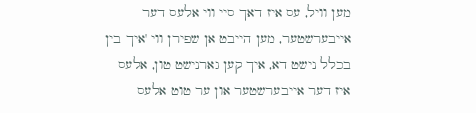מען וויל, עס איז דאך סיי ווי אלעס דער אייבערשטער, מען הייבט אן שפירן ווי 'איך בין בכלל נישט דא, איך קען גארנישט טון, אלעס איז דער אייבערשטער און ער טוט אלעס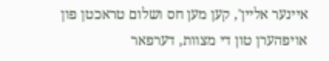איינער אליין', קען מען חס ושלום טראכטן פון אויפהערן טון די מצוות, דערפאר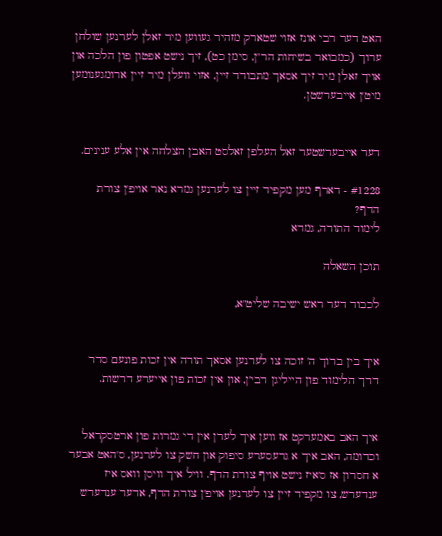האט דער רבי אונז אזוי שטארק מזהיר געווען מיר זאלן לערנען שולחן ערוך (כמבואר בשיחות הר"ן, סימן כט), זיך נישט אפטון פון הלכה און אויך זאלן מיר זיך אסאך מתבודד זיין, אזוי וועלן מיר זיין ארומגענומען מיט'ן אייבערשטן.


דער אייבערשטער זאל העלפן זאלסט האבן הצלחה אין אלע ענינים.

#1228 - דארף מען מקפיד זיין צו לערנען גמרא נאר אויפ'ן צורת הדף?
לימוד התורה, גמרא

תוכן השאלה

לכבוד דער ראש ישיבה שליט"א,


איך בין ברוך ה' זוכה צו לערנען אסאך תורה אין זכות פונעם סדר דרך הלימוד פון הייליגן רבי'ן, און אין זכות פון אייערע דרשות.


איך האב באמערקט אז ווען איך לערן אין די גמרות פון ארטסקראל וכדומה, האב איך א גרעסערע סיפוק און חשק צו לערנען, ס'האט אבער א חסרון אז ס'איז נישט אויף צורת הדף. וויל איך וויסן וואס איז ענדערש, צו מקפיד זיין צו לערנען אויפ'ן צורת הדף, אדער ענדערש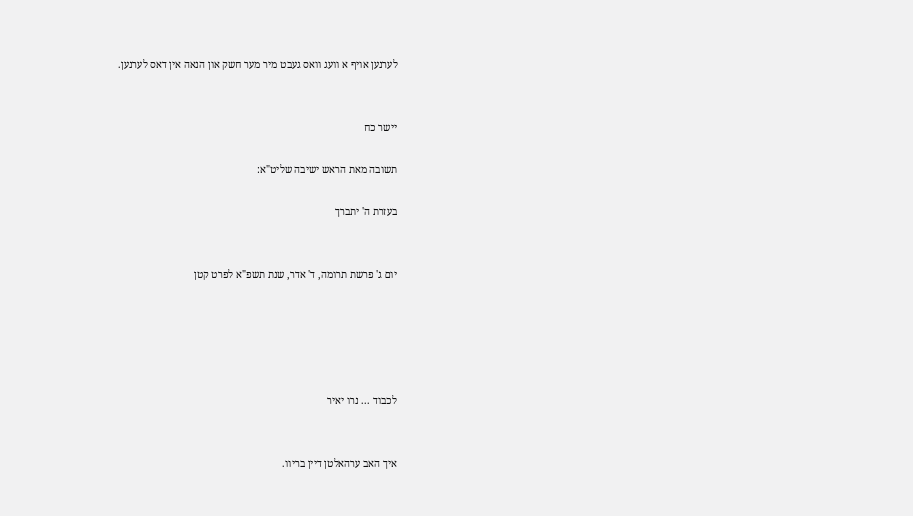לערנען אויף א וועג וואס געבט מיר מער חשק און הנאה אין דאס לערנען.


יישר כח

תשובה מאת הראש ישיבה שליט"א:

בעזרת ה' יתברך


יום ג' פרשת תרומה, ד' אדר, שנת תשפ"א לפרט קטן





לכבוד ... נרו יאיר


איך האב ערהאלטן דיין בריוו.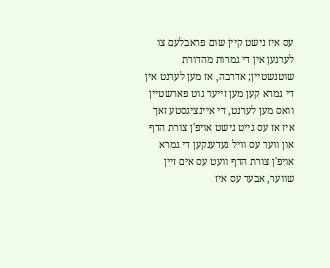עס איז נישט קיין שום פראבלעם צו לערנען אין די גמרות מהדורת שוטנשטיין; אדרבה, אז מען לערנט אין די גמרא קען מען זייער גוט פארשטיין וואס מען לערנט, די איינציגסטע זאך איז אז עס גייט נישט אויפ'ן צורת הדף און ווער עס וויל געדענקען די גמרא אויפ'ן צורת הדף וועט עס אים זיין שווער, אבער עס איז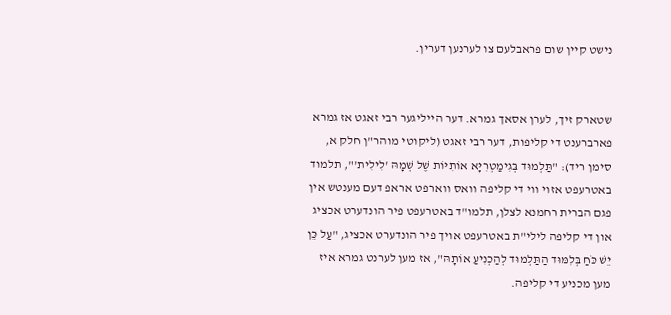נישט קיין שום פראבלעם צו לערנען דערין.


שטארק זיך, לערן אסאך גמרא. דער הייליגער רבי זאגט אז גמרא פארברענט די קליפות, דער רבי זאגט (ליקוטי מוהר"ן חלק א, סימן ריד): "תַּלְמוּד בְּגִימַטְרִיָּא אוֹתִיּוֹת שֶׁל שְׁמָהּ 'לִילִית'", תלמוד באטרעפט אזוי ווי די קליפה וואס ווארפט אראפ דעם מענטש אין פגם הברית רחמנא לצלן, תלמו"ד באטרעפט פיר הונדערט אכציג און די קליפה לילי"ת באטרעפט אויך פיר הונדערט אכציג, "עַל כֵּן יֵשׁ כֹּחַ בְּלִמּוּד הַתַּלְמוּד לְהַכְנִיעַ אוֹתָהּ", אז מען לערנט גמרא איז מען מכניע די קליפה.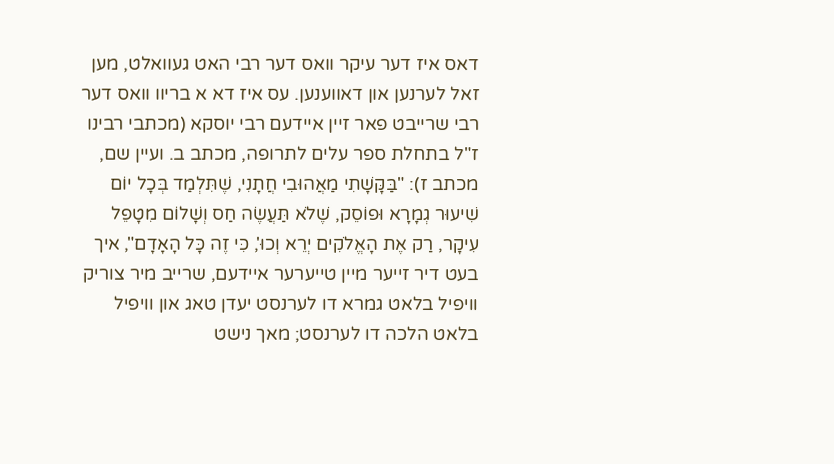דאס איז דער עיקר וואס דער רבי האט געוואלט, מען זאל לערנען און דאווענען. עס איז דא א בריוו וואס דער רבי שרייבט פאר זיין איידעם רבי יוסקא (מכתבי רבינו ז"ל בתחלת ספר עלים לתרופה, מכתב ב. ועיין שם, מכתב ז): "בַּקָּשָׁתִי מַאֲהוּבִי חֲתָנִי, שֶׁתִּלְמַד בְּכָל יוֹם שִׁיעוּר גְמָרָא וּפוֹסֵק, שֶׁלֹא תַּעֲשֶׂה חַס וְשָׁלוֹם מִטָפֵל עִיקָר, רַק אֶת הָאֱלֹקִים יְרֵא וְכוּ', כִּי זֶה כָּל הָאָדָם", איך בעט דיר זייער מיין טייערער איידעם, שרייב מיר צוריק וויפיל בלאט גמרא דו לערנסט יעדן טאג און וויפיל בלאט הלכה דו לערנסט; מאך נישט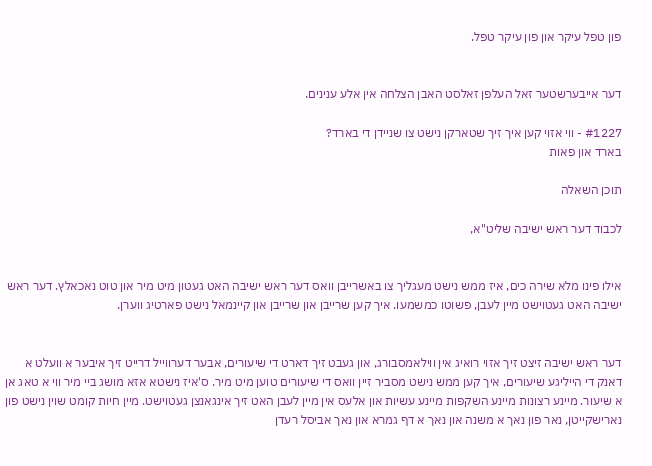פון טפל עיקר און פון עיקר טפל.


דער אייבערשטער זאל העלפן זאלסט האבן הצלחה אין אלע ענינים.

#1227 - ווי אזוי קען איך זיך שטארקן נישט צו שניידן די בארד?
בארד און פאות

תוכן השאלה

לכבוד דער ראש ישיבה שליט"א,


אילו פינו מלא שירה כים, איז ממש נישט מעגליך צו באשרייבן וואס דער ראש ישיבה האט געטון מיט מיר און טוט נאכאלץ. דער ראש ישיבה האט געטוישט מיין לעבן, פשוטו כמשמעו. איך קען שרייבן און שרייבן און קיינמאל נישט פארטיג ווערן.


דער ראש ישיבה זיצט זיך אזוי רואיג אין ווילאמסבורג, און געבט זיך דארט די שיעורים, אבער דערווייל דרייט זיך איבער א וועלט א דאנק די הייליגע שיעורים, איך קען ממש נישט מסביר זיין וואס די שיעורים טוען מיט מיר. ס'איז נישטא אזא מושג ביי מיר ווי א טאג אן א שיעור. מיינע רצונות מיינע השקפות מיינע עשיות און אלעס אין מיין לעבן האט זיך אינגאנצן געטוישט. מיין חיות קומט שוין נישט פון נארישקייטן, נאר פון נאך א משנה און נאך א דף גמרא און נאך אביסל רעדן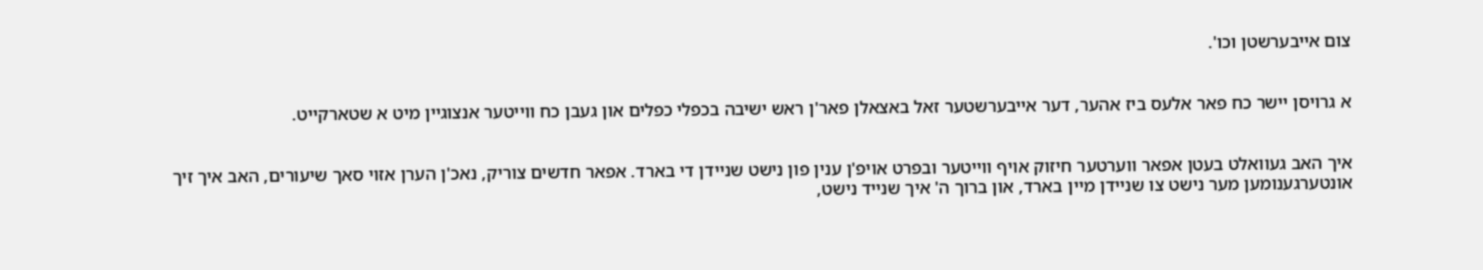צום אייבערשטן וכו'.


א גרויסן יישר כח פאר אלעס ביז אהער, דער אייבערשטער זאל באצאלן פאר'ן ראש ישיבה בכפלי כפלים און געבן כח ווייטער אנצוגיין מיט א שטארקייט.


איך האב געוואלט בעטן אפאר ווערטער חיזוק אויף ווייטער ובפרט אויפ'ן ענין פון נישט שניידן די בארד. אפאר חדשים צוריק, נאכ'ן הערן אזוי סאך שיעורים, האב איך זיך אונטערגענומען מער נישט צו שניידן מיין בארד, און ברוך ה' איך שנייד נישט,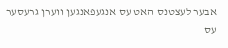אבער לעצטנס האט עס אנגעפאנגען ווערן גרעסער עס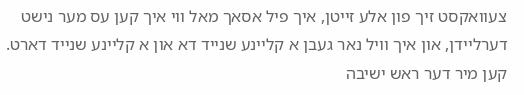צעוואקסט זיך פון אלע זייטן, איך פיל אסאך מאל ווי איך קען עס מער נישט דערליידן, און איך וויל נאר געבן א קליינע שנייד דא און א קליינע שנייד דארט. קען מיר דער ראש ישיבה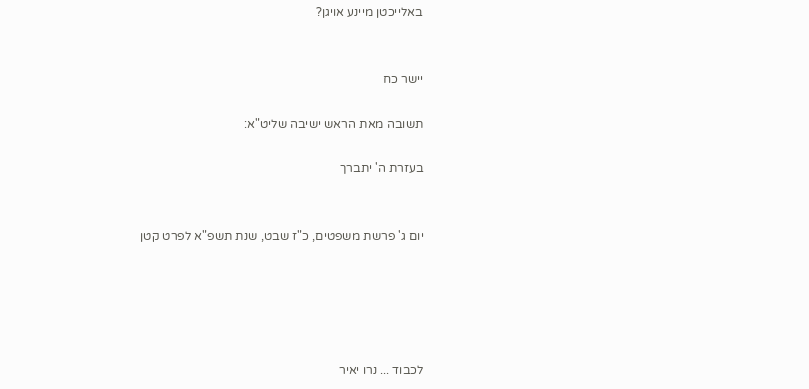באלייכטן מיינע אויגן?


יישר כח

תשובה מאת הראש ישיבה שליט"א:

בעזרת ה' יתברך


יום ג' פרשת משפטים, כ"ז שבט, שנת תשפ"א לפרט קטן





לכבוד ... נרו יאיר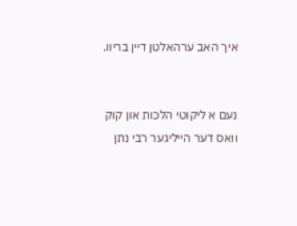איך האב ערהאלטן דיין בריוו.


נעם א ליקוטי הלכות און קוק וואס דער הייליגער רבי נתן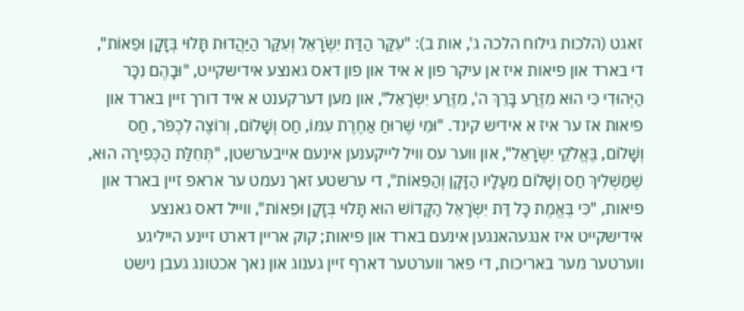זאגט (הלכות גילוח הלכה ג', אות ב): "עִקַּר הַדַּת יִשְֹרָאֵל וְעִקַּר הַיַּהֲדוּת תָּלוּי בְּזָקָן וּפֵאוֹת", די בארד און פיאות איז אן עיקר פון א איד און פון דאס גאנצע אידישקייט, "וּבָהֶם נִכָּר הַיְּהוּדִי כִּי הוּא מִזֶּרַע בָּרֵךְ ה', מִזֶּרַע יִשְֹרָאֵל", און מען דערקענט א איד דורך זיין בארד און פיאות אז ער איז א אידיש קינד. "וּמִי שֶׁרוּחַ אַחֶרֶת עִמּוֹ, חַס וְשָׁלוֹם, וְרוֹצֶה לִכְפֹּר, חַס וְשָׁלוֹם, בֶּאֱלֹקֵי יִשְֹרָאֵל", און ווער עס וויל לייקענען אינעם אייבערשטן, "תְּחִלַּת הַכְּפִירָה הוּא, שֶׁמַּשְׁלִיךְ חַס וְשָׁלוֹם מֵעָלָיו הַזָּקָן וְהַפֵּאוֹת", די ערשטע זאך נעמט ער אראפ זיין בארד און פיאות, "כִּי בֶּאֱמֶת כָּל דַּת יִשְֹרָאֵל הַקָּדוֹשׁ הוּא תָּלוּי בְּזָקָן וּפֵאוֹת", ווייל דאס גאנצע אידישקייט איז אנגעהאנגען אינעם בארד און פיאות; קוק אריין דארט זיינע הייליגע ווערטער מער באריכות, די פאר ווערטער דארף זיין גענוג און נאך אכטונג געבן נישט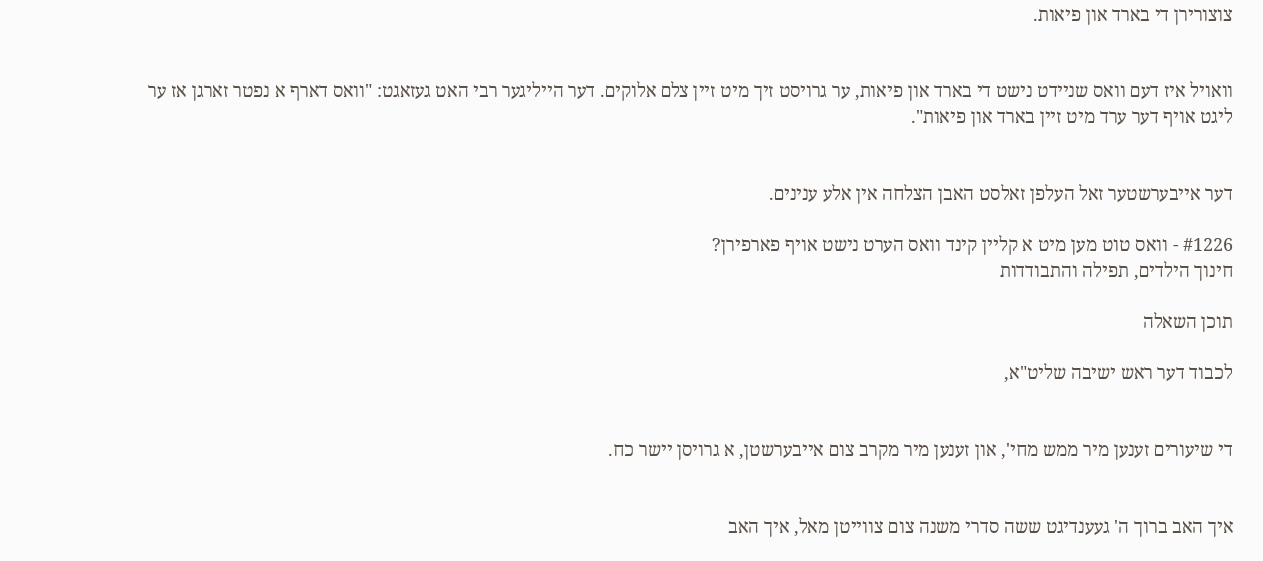צוצורירן די בארד און פיאות.


וואויל איז דעם וואס שניידט נישט די בארד און פיאות, ער גרויסט זיך מיט זיין צלם אלוקים. דער הייליגער רבי האט געזאגט: "וואס דארף א נפטר זארגן אז ער ליגט אויף דער ערד מיט זיין בארד און פיאות".


דער אייבערשטער זאל העלפן זאלסט האבן הצלחה אין אלע ענינים.

#1226 - וואס טוט מען מיט א קליין קינד וואס הערט נישט אויף פארפירן?
חינוך הילדים, תפילה והתבודדות

תוכן השאלה

לכבוד דער ראש ישיבה שליט"א,


די שיעורים זענען מיר ממש מחי', און זענען מיר מקרב צום אייבערשטן, א גרויסן יישר כח.


איך האב ברוך ה' געענדיגט ששה סדרי משנה צום צווייטן מאל, איך האב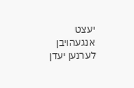יעצט אנגעהויבן לערנען יעדן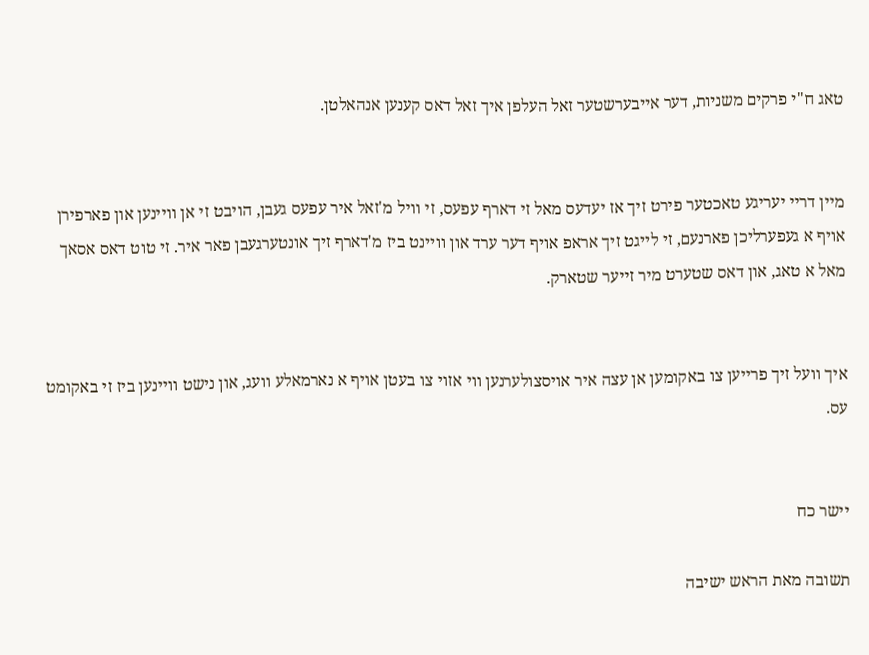טאג ח"י פרקים משניות, דער אייבערשטער זאל העלפן איך זאל דאס קענען אנהאלטן.


מיין דריי יעריגע טאכטער פירט זיך אז יעדעס מאל זי דארף עפעס, זי וויל מ'זאל איר עפעס געבן, הויבט זי אן וויינען און פארפירן אויף א געפערליכן פארנעם, זי לייגט זיך אראפ אויף דער ערד און וויינט ביז מ'דארף זיך אונטערגעבן פאר איר. זי טוט דאס אסאך מאל א טאג, און דאס שטערט מיר זייער שטארק.


איך וועל זיך פרייען צו באקומען אן עצה איר אויסצולערנען ווי אזוי צו בעטן אויף א נארמאלע וועג, און נישט וויינען ביז זי באקומט עס.


יישר כח

תשובה מאת הראש ישיבה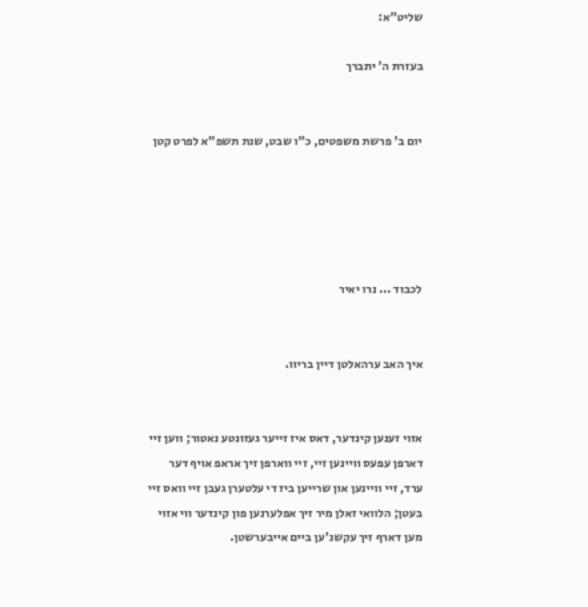שליט"א:

בעזרת ה' יתברך


יום ב' פרשת משפטים, כ"ו שבט, שנת תשפ"א לפרט קטן





לכבוד ... נרו יאיר


איך האב ערהאלטן דיין בריוו.


אזוי זענען קינדער, דאס איז זייער געזונטע נאטור; ווען זיי דארפן עפעס וויינען זיי, זיי ווארפן זיך אראפ אויף דער ערד, זיי וויינען און שרייען ביז די עלטערן געבן זיי וואס זיי בעטן; הלוואי זאלן מיר זיך אפלערנען פון קינדער ווי אזוי מען דארף זיך עקשנ'ען ביים אייבערשטן.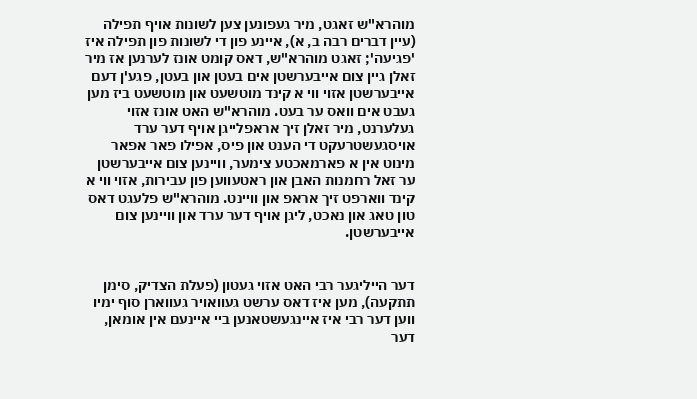מוהרא"ש זאגט, מיר געפונען צען לשונות אויף תפילה (עיין דברים רבה ב, א), איינע פון די לשונות פון תפילה איז 'פגיעה'; זאגט מוהרא"ש, דאס קומט אונז לערנען אז מיר זאלן גיין צום אייבערשטן אים בעטן און בעטן, פגע'ן דעם אייבערשטן אזוי ווי א קינד מוטשעט און מוטשעט ביז מען געבט אים וואס ער בעט. מוהרא"ש האט אונז אזוי געלערנט, מיר זאלן זיך אראפלייגן אויף דער ערד אויסגעשטרעקט די הענט און פיס, אפילו פאר אפאר מינוט אין א פארמאכטע צימער, וויינען צום אייבערשטן ער זאל רחמנות האבן און ראטעווען פון עבירות, אזוי ווי א קינד ווארפט זיך אראפ און וויינט. מוהרא"ש פלעגט דאס טון טאג און נאכט, ליגן אויף דער ערד און וויינען צום אייבערשטן.


דער הייליגער רבי האט אזוי געטון (פעלת הצדיק, סימן תתקעה), מען איז דאס ערשט געוואויר געווארן סוף ימיו ווען דער רבי איז איינגעשטאנען ביי איינעם אין אומאן, דער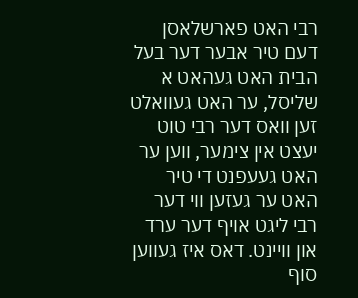רבי האט פארשלאסן דעם טיר אבער דער בעל הבית האט געהאט א שליסל, ער האט געוואלט זען וואס דער רבי טוט יעצט אין צימער, ווען ער האט געעפנט די טיר האט ער געזען ווי דער רבי ליגט אויף דער ערד און וויינט. דאס איז געווען סוף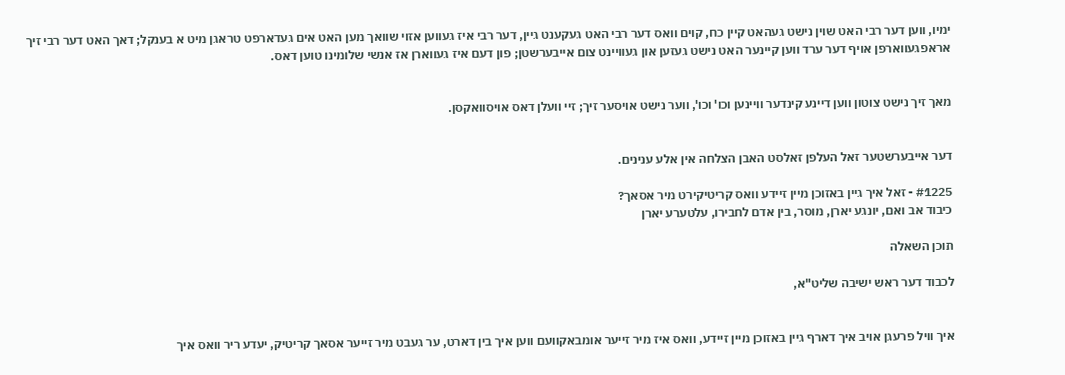ימיו, ווען דער רבי האט שוין נישט געהאט קיין כח, קוים וואס דער רבי האט געקענט גיין, דער רבי איז געווען אזוי שוואך מען האט אים געדארפט טראגן מיט א בענקל; דאך האט דער רבי זיך אראפגעווארפן אויף דער ערד ווען קיינער האט נישט געזען און געוויינט צום אייבערשטן; פון דעם איז געווארן אז אנשי שלומינו טוען דאס.


מאך זיך נישט צוטון ווען דיינע קינדער וויינען וכו' וכו', ווער נישט אויסער זיך; זיי וועלן דאס אויסוואקסן.


דער אייבערשטער זאל העלפן זאלסט האבן הצלחה אין אלע ענינים.

#1225 - זאל איך גיין באזוכן מיין זיידע וואס קריטיקירט מיר אסאך?
כיבוד אב ואם, יונגע יארן, מוסר, בין אדם לחבירו, עלטערע יארן

תוכן השאלה

לכבוד דער ראש ישיבה שליט"א,


איך וויל פרעגן אויב איך דארף גיין באזוכן מיין זיידע, וואס איז מיר זייער אומבאקוועם ווען איך בין דארט, ער געבט מיר זייער אסאך קריטיק, יעדע ריר וואס איך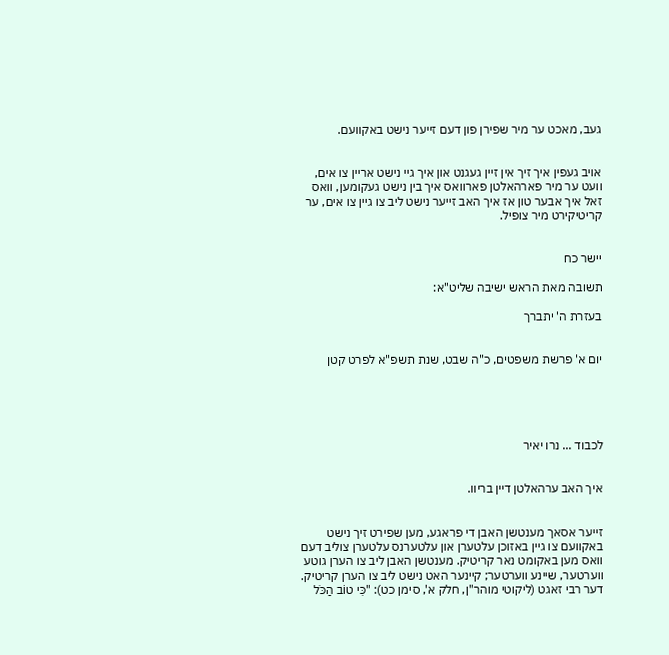געב, מאכט ער מיר שפירן פון דעם זייער נישט באקוועם.


אויב געפין איך זיך אין זיין געגנט און איך גיי נישט אריין צו אים, וועט ער מיר פארהאלטן פארוואס איך בין נישט געקומען, וואס זאל איך אבער טון אז איך האב זייער נישט ליב צו גיין צו אים, ער קריטיקירט מיר צופיל.


יישר כח

תשובה מאת הראש ישיבה שליט"א:

בעזרת ה' יתברך


יום א' פרשת משפטים, כ"ה שבט, שנת תשפ"א לפרט קטן





לכבוד ... נרו יאיר


איך האב ערהאלטן דיין בריוו.


זייער אסאך מענטשן האבן די פראגע, מען שפירט זיך נישט באקוועם צו גיין באזוכן עלטערן און עלטערנס עלטערן צוליב דעם וואס מען באקומט נאר קריטיק. מענטשן האבן ליב צו הערן גוטע ווערטער, שיינע ווערטער; קיינער האט נישט ליב צו הערן קריטיק. דער רבי זאגט (ליקוטי מוהר"ן, חלק א', סימן כט): "כִּי טוֹב הַכֹּל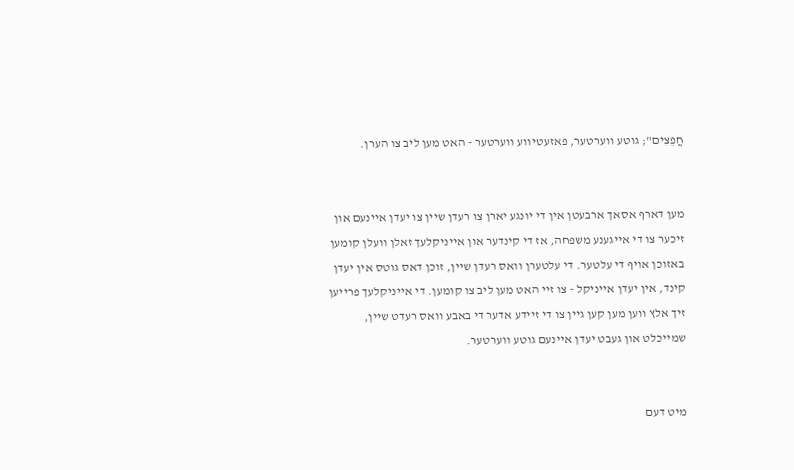חֲפֵצִים"; גוטע ווערטער, פאזעטיווע ווערטער - האט מען ליב צו הערן.


מען דארף אסאך ארבעטן אין די יונגע יארן צו רעדן שיין צו יעדן איינעם און זיכער צו די אייגענע משפחה, אז די קינדער און אייניקלעך זאלן וועלן קומען באזוכן אויף די עלטער. די עלטערן וואס רעדן שיין, זוכן דאס גוטס אין יעדן קינד, אין יעדן אייניקל - צו זיי האט מען ליב צו קומען. די אייניקלעך פרייען זיך אלץ ווען מען קען גיין צו די זיידע אדער די באבע וואס רעדט שיין, שמייכלט און געבט יעדן איינעם גוטע ווערטער.


מיט דעם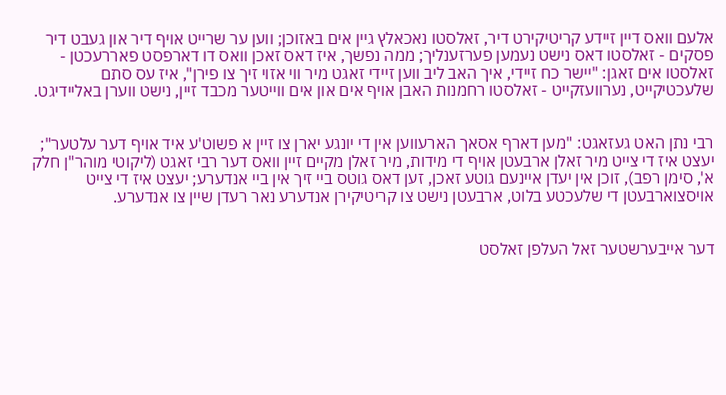אלעם וואס דיין זיידע קריטיקירט דיר, זאלסטו נאכאלץ גיין אים באזוכן; ווען ער שרייט אויף דיר און געבט דיר פסקים - זאלסטו דאס נישט נעמען פערזענליך; ממה נפשך, איז דאס זאכן וואס דו דארפסט פאררעכטן - זאלסטו אים זאגן: "יישר כח זיידי, איך האב ליב ווען זיידי זאגט מיר ווי אזוי זיך צו פירן", איז עס סתם שלעכטיקייט, נערוועזקייט - זאלסטו רחמנות האבן אויף אים און אים ווייטער מכבד זיין, נישט ווערן באליידיגט.


רבי נתן האט געזאגט: "מען דארף אסאך הארעווען אין די יונגע יארן צו זיין א פשוט'ע איד אויף דער עלטער"; יעצט איז די צייט מיר זאלן ארבעטן אויף די מידות, מיר זאלן מקיים זיין וואס דער רבי זאגט (ליקוטי מוהר"ן חלק א', סימן רפב), זוכן אין יעדן איינעם גוטע זאכן, זען דאס גוטס ביי זיך אין ביי אנדערע; יעצט איז די צייט אויסצוארבעטן די שלעכטע בלוט, ארבעטן נישט צו קריטיקירן אנדערע נאר רעדן שיין צו אנדערע.


דער אייבערשטער זאל העלפן זאלסט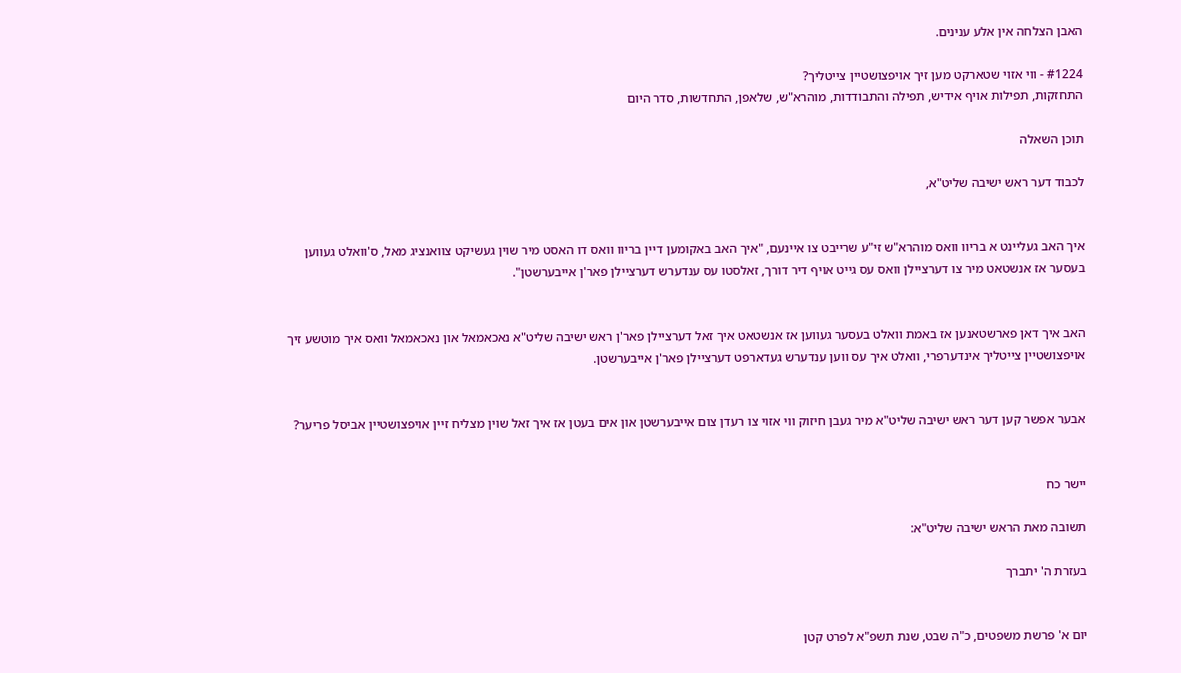האבן הצלחה אין אלע ענינים.

#1224 - ווי אזוי שטארקט מען זיך אויפצושטיין צייטליך?
התחזקות, תפילות אויף אידיש, תפילה והתבודדות, מוהרא"ש, שלאפן, התחדשות, סדר היום

תוכן השאלה

לכבוד דער ראש ישיבה שליט"א,


איך האב געליינט א בריוו וואס מוהרא"ש זי"ע שרייבט צו איינעם, "איך האב באקומען דיין בריוו וואס דו האסט מיר שוין געשיקט צוואנציג מאל, ס'וואלט געווען בעסער אז אנשטאט מיר צו דערציילן וואס עס גייט אויף דיר דורך, זאלסטו עס ענדערש דערציילן פאר'ן אייבערשטן".


האב איך דאן פארשטאנען אז באמת וואלט בעסער געווען אז אנשטאט איך זאל דערציילן פאר'ן ראש ישיבה שליט"א נאכאמאל און נאכאמאל וואס איך מוטשע זיך אויפצושטיין צייטליך אינדערפרי, וואלט איך עס ווען ענדערש געדארפט דערציילן פאר'ן אייבערשטן.


אבער אפשר קען דער ראש ישיבה שליט"א מיר געבן חיזוק ווי אזוי צו רעדן צום אייבערשטן און אים בעטן אז איך זאל שוין מצליח זיין אויפצושטיין אביסל פריער?


יישר כח

תשובה מאת הראש ישיבה שליט"א:

בעזרת ה' יתברך


יום א' פרשת משפטים, כ"ה שבט, שנת תשפ"א לפרט קטן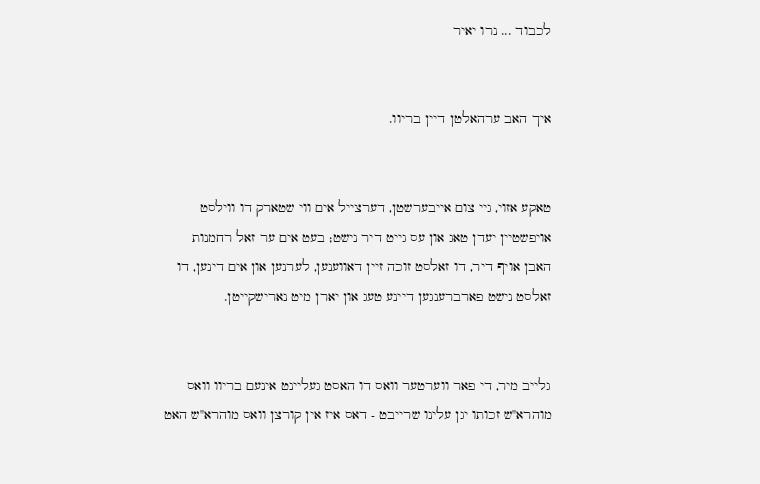לכבוד ... נרו יאיר


איך האב ערהאלטן דיין בריוו.


טאקע אזוי, גיי צום אייבערשטן, דערצייל אים ווי שטארק דו ווילסט אויפשטיין יעדן טאג און עס גייט דיר נישט; בעט אים ער זאל רחמנות האבן אויף דיר, דו זאלסט זוכה זיין דאווענען, לערנען און אים דינען, דו זאלסט נישט פארברענגען דיינע טעג און יארן מיט נארישקייטן.


גלייב מיר, די פאר ווערטער וואס דו האסט געליינט אינעם בריוו וואס מוהרא"ש זכותו יגן עלינו שרייבט - דאס איז אין קורצן וואס מוהרא"ש האט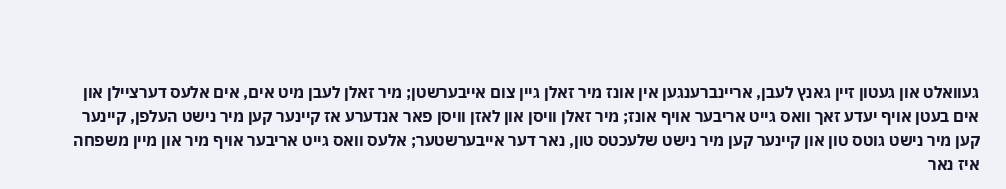געוואלט און געטון זיין גאנץ לעבן, אריינברענגען אין אונז מיר זאלן גיין צום אייבערשטן; מיר זאלן לעבן מיט אים, אים אלעס דערציילן און אים בעטן אויף יעדע זאך וואס גייט אריבער אויף אונז; מיר זאלן וויסן און לאזן וויסן פאר אנדערע אז קיינער קען מיר נישט העלפן, קיינער קען מיר נישט גוטס טון און קיינער קען מיר נישט שלעכטס טון, נאר דער אייבערשטער; אלעס וואס גייט אריבער אויף מיר און מיין משפחה איז נאר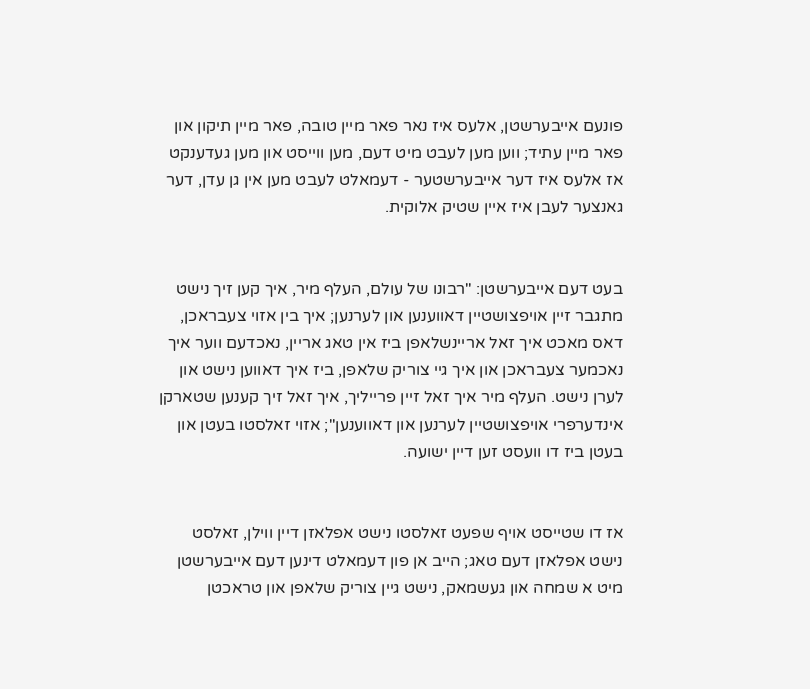פונעם אייבערשטן, אלעס איז נאר פאר מיין טובה, פאר מיין תיקון און פאר מיין עתיד; ווען מען לעבט מיט דעם, מען ווייסט און מען געדענקט אז אלעס איז דער אייבערשטער - דעמאלט לעבט מען אין גן עדן, דער גאנצער לעבן איז איין שטיק אלוקית.


בעט דעם אייבערשטן: "רבונו של עולם, העלף מיר, איך קען זיך נישט מתגבר זיין אויפצושטיין דאווענען און לערנען; איך בין אזוי צעבראכן, דאס מאכט איך זאל אריינשלאפן ביז אין טאג אריין, נאכדעם ווער איך נאכמער צעבראכן און איך גיי צוריק שלאפן, ביז איך דאווען נישט און לערן נישט. העלף מיר איך זאל זיין פרייליך, איך זאל זיך קענען שטארקן אינדערפרי אויפצושטיין לערנען און דאווענען"; אזוי זאלסטו בעטן און בעטן ביז דו וועסט זען דיין ישועה.


אז דו שטייסט אויף שפעט זאלסטו נישט אפלאזן דיין ווילן, זאלסט נישט אפלאזן דעם טאג; הייב אן פון דעמאלט דינען דעם אייבערשטן מיט א שמחה און געשמאק, נישט גיין צוריק שלאפן און טראכטן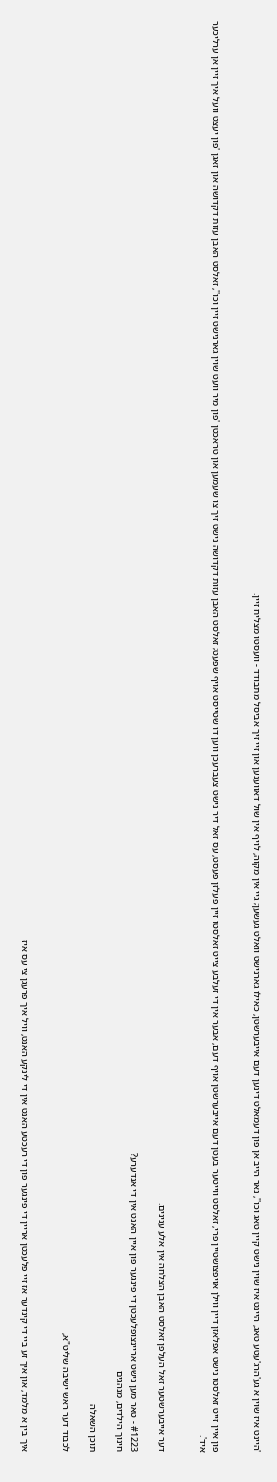'היינט איז שוין א גע'הרג'עטע טאג, היינט איז שוין נישט קיין טאג וכו'', נאר הייב אן פון דעמאלט דינען דעם אייבערשטן, כאילו גארנישט וואלט געשען; גיי אין מקוה, לויף אין שול דאווענען און זיי זיך אביסל מתבודד - וועסטו מצליח זיין.


פון איין זייט זאלסטו נישט אפלאזן דיין ווילן אויפצושטיין פרי, זאלסט ווייטער בעטן דעם אייבערשטן אויף דעם, אבער אין די זעלבע צייט זאלסטו זיין פעלזן פעסט, עס זאל דיר נישט צעברעכן ווען דו שטייסט אויף שפעט; זאלסט האבן עזות דקדושה נישט זיך צו שעמען און טראכטן 'פון מיר וועט שוין גארנישט זיין וכו'', זאלסט האבן עזות דקדושה און זאגן 'פון יעצט וועל איך זיין אן ערליכער איד'.


דער אייבערשטער זאל העלפן זאלסט האבן הצלחה אין אלע ענינים.

#1223 - טאר מען נישט אריינצופלעכטן די פינגער פון איין האנט אין די אנדערע?
חינוך הילדים, מנהגים

תוכן השאלה

לכבוד דער ראש ישיבה שליט"א,


איך בין א מלמד, און איך זע ביי די קינדער אז זיי פלעכטן אריין די פינגער פון די רעכטע האנט אין די לינקע האנט, וויל איך פרעגן צי עס איז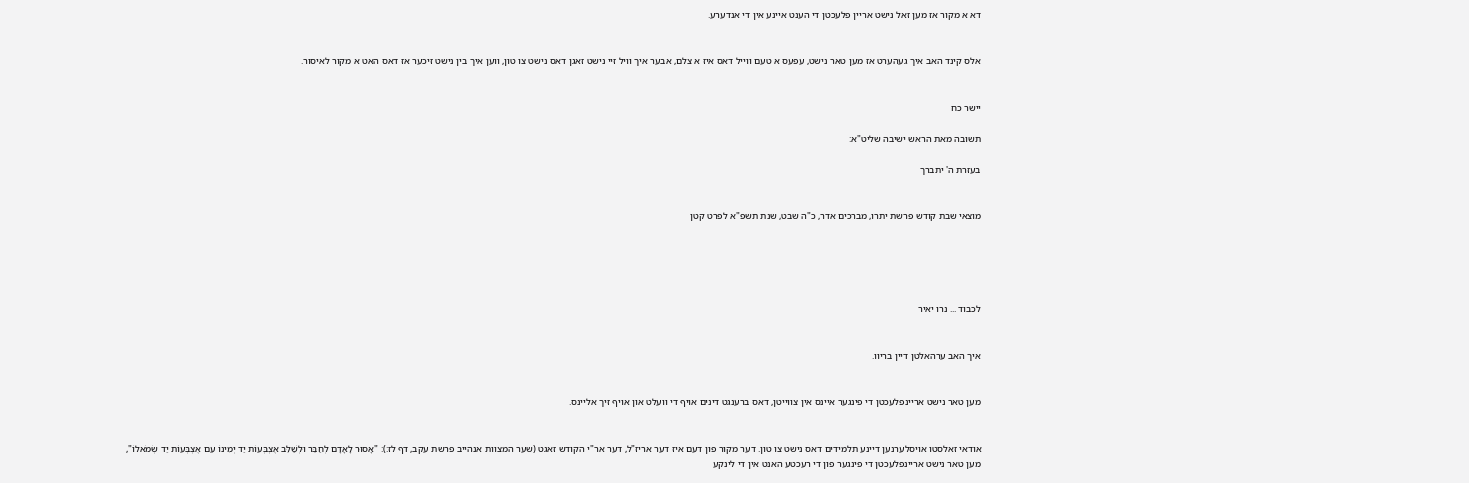דא א מקור אז מען זאל נישט אריין פלעכטן די הענט איינע אין די אנדערע.


אלס קינד האב איך געהערט אז מען טאר נישט, עפעס א טעם ווייל דאס איז א צלם, אבער איך וויל זיי נישט זאגן דאס נישט צו טון, ווען איך בין נישט זיכער אז דאס האט א מקור לאיסור.


יישר כח

תשובה מאת הראש ישיבה שליט"א:

בעזרת ה' יתברך


מוצאי שבת קודש פרשת יתרו, מברכים אדר, כ"ה שבט, שנת תשפ"א לפרט קטן





לכבוד ... נרו יאיר


איך האב ערהאלטן דיין בריוו.


מען טאר נישט אריינפלעכטן די פינגער איינס אין צווייטן, דאס ברענגט דינים אויף די וועלט און אויף זיך אליינס.


אודאי זאלסטו אויסלערנען דיינע תלמידים דאס נישט צו טון. דער מקור פון דעם איז דער אריז"ל, דער אר"י הקודש זאגט (שער המצוות אנהייב פרשת עקב, דף לז:): "אָסוּר לָאָדָם לְחַבֵּר וּלְשַׁלֵּב אֶצְבְּעוֹת יַד יְמִינוֹ עִם אֶצְבְּעוֹת יַד שְׂמֹאלוֹ", מען טאר נישט אריינפלעכטן די פינגער פון די רעכטע האנט אין די לינקע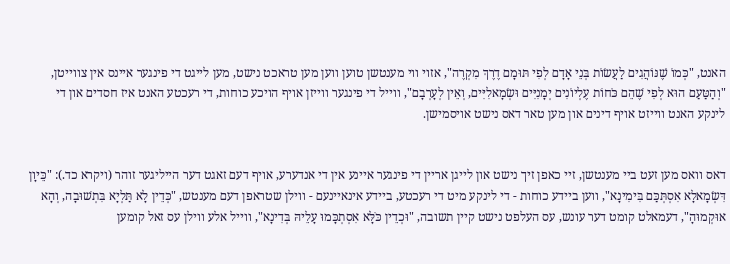האנט, "כְּמוֹ שֶׁנּוֹהֲגִים לַעֲשׂוֹת בְּנֵי אָדָם לְפִי תּוּמָם דֶרֶךְ מִקְרֶה", אזוי ווי מענטשן טוען ווען מען טראכט נישט, מען לייגט די פינגער איינס אין צווייטן, "וְהַטַּעַם הוּא לְפִי שֶׁהֵם כֹּחוֹת עֶלְיוֹנִים יְמָנִיִּים וּשְׂמָאלִיִּים, וְאֵין לְעָרְבָם", ווייל די פינגער ווייזן אויף הויכע כוחות, די רעכטע האנט איז חסדים און די לינקע האנט ווייזט אויף דינים און מען טאר דאס נישט אויסמישן.


דאס וואס מען זעט ביי מענטשן, זיי כאפן זיך נישט און לייגן אריין די פינגער איינע אין די אנדערע, אויף דעם זאגט דער הייליגער זוהר (ויקרא כד.): "כֵּיוָן דִּשְׂמָאלָא אִסְתְּכַּם בִּימִינָא", ווען ביידע כוחות - די לינקע מיט די רעכטע, ביידע אינאיינעם - ווילן שטראפן דעם מענטש, "כְּדֵין לָא תַּלְיָא בִּתְשׁוּבָה, וְהָא אוּקְמוּהָ", דעמאלט קומט דער עונש, עס העלפט נישט קיין תשובה, "וּכְדֵין כֹּלָּא אִסְתְכָּמוּ עָלֵיהּ בְּדִינָא", ווייל אלע ווילן עס זאל קומען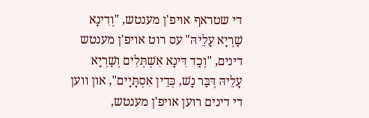די שטראף אויפ'ן מענטש, "וְדִינָא שַׁרְיָא עָלֵיהּ" עס רוט אויפ'ן מענטש דינים, "וְכַד דִּינָא אִשְׁתְּלִים וְשַׁרְיָא עָלֵיהּ דְּבַּר נָשׁ, כְּדֵין אִסְתָּיָים", און ווען די דינים רוען אויפ'ן מענטש,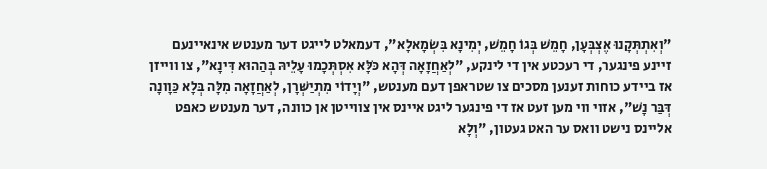"וְאִתְתְּקָנוּ אֶצְבְּעָן, חָמֵשׁ בְּגוֹ חָמֵשׁ, יְמִינָא בִּשְׂמָאלָא", דעמאלט לייגט דער מענטש אינאיינעם זיינע פינגער, די רעכטע אין די לינקע, "לְאַחֲזָאָה דְּהָא כֹּלָּא אִסְתְּכָמוּ עָלֵיהּ בְּהַהוּא דִּינָא", צו ווייזן אז ביידע כוחות זענען מסכים צו שטראפן דעם מענטש, "וְיָדוֹי מִתְיַשְּׁרָן, לְאַחֲזָאָה מִלָּה בְּלָא כַּוָונָה דְּבַּר נָשׁ", אזוי ווי מען זעט אז די פינגער ליגט איינס אין צווייטן אן כוונה, דער מענטש כאפט אליינס נישט וואס ער האט געטון, "וְלָא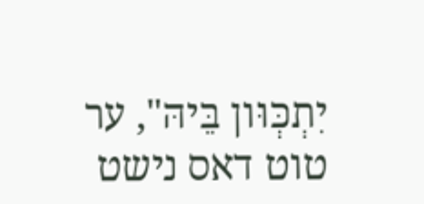יִתְכְּוּון בֵּיהּ", ער טוט דאס נישט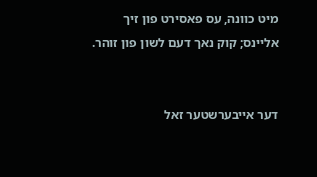מיט כוונה, עס פאסירט פון זיך אליינס; קוק נאך דעם לשון פון זוהר.


דער אייבערשטער זאל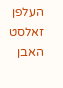העלפן זאלסט האבן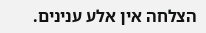הצלחה אין אלע ענינים.